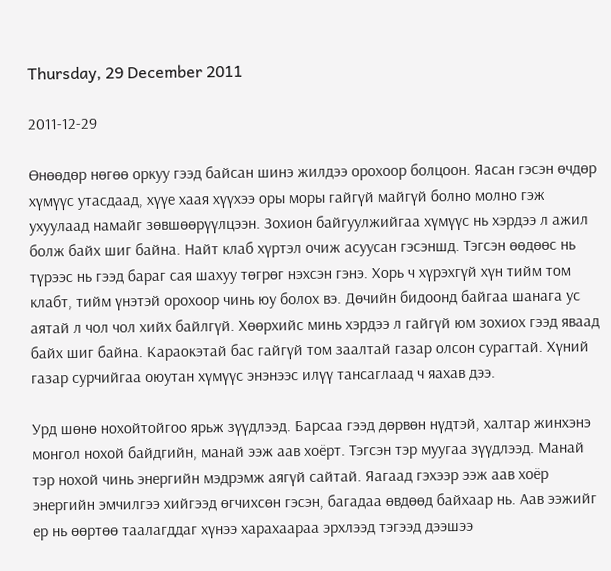Thursday, 29 December 2011

2011-12-29

Өнөөдөр нөгөө оркуу гээд байсан шинэ жилдээ орохоор болцоон. Яасан гэсэн өчдөр хүмүүс утасдаад, хүүе хаая хүүхээ оры моры гайгүй майгүй болно молно гэж ухуулаад намайг зөвшөөрүүлцээн. Зохион байгуулжийгаа хүмүүс нь хэрдээ л ажил болж байх шиг байна. Найт клаб хүртэл очиж асуусан гэсэншд. Тэгсэн өөдөөс нь түрээс нь гээд бараг сая шахуу төгрөг нэхсэн гэнэ. Хорь ч хүрэхгүй хүн тийм том клабт, тийм үнэтэй орохоор чинь юу болох вэ. Дөчийн бидоонд байгаа шанага ус аятай л чол чол хийх байлгүй. Хөөрхийс минь хэрдээ л гайгүй юм зохиох гээд яваад байх шиг байна. Караокэтай бас гайгүй том заалтай газар олсон сурагтай. Хүний газар сурчийгаа оюутан хүмүүс энэнээс илүү тансаглаад ч яахав дээ.

Урд шөнө нохойтойгоо ярьж зүүдлээд. Барсаа гээд дөрвөн нүдтэй, халтар жинхэнэ монгол нохой байдгийн, манай ээж аав хоёрт. Тэгсэн тэр муугаа зүүдлээд. Манай тэр нохой чинь энергийн мэдрэмж аягүй сайтай. Яагаад гэхээр ээж аав хоёр энергийн эмчилгээ хийгээд өгчихсөн гэсэн, багадаа өвдөөд байхаар нь. Аав ээжийг ер нь өөртөө таалагддаг хүнээ харахаараа эрхлээд тэгээд дээшээ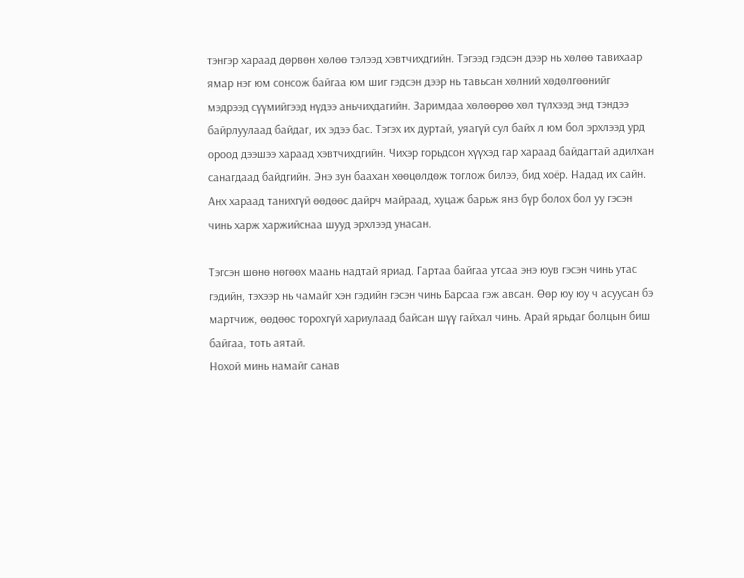тэнгэр хараад дөрвөн хөлөө тэлээд хэвтчихдгийн. Тэгээд гэдсэн дээр нь хөлөө тавихаар ямар нэг юм сонсож байгаа юм шиг гэдсэн дээр нь тавьсан хөлний хөдөлгөөнийг мэдрээд сүүмийгээд нүдээ аньчихдагийн. Заримдаа хөлөөрөө хөл түлхээд энд тэндээ байрлуулаад байдаг, их эдээ бас. Тэгэх их дуртай, уяагүй сул байх л юм бол эрхлээд урд ороод дээшээ хараад хэвтчихдгийн. Чихэр горьдсон хүүхэд гар хараад байдагтай адилхан санагдаад байдгийн. Энэ зун баахан хөөцөлдөж тоглож билээ, бид хоёр. Надад их сайн. Анх хараад танихгүй өөдөөс дайрч майраад, хуцаж барьж янз бүр болох бол уу гэсэн чинь харж харжийснаа шууд эрхлээд унасан.

Тэгсэн шөнө нөгөөх маань надтай яриад. Гартаа байгаа утсаа энэ юув гэсэн чинь утас гэдийн, тэхээр нь чамайг хэн гэдийн гэсэн чинь Барсаа гэж авсан. Өөр юу юу ч асуусан бэ мартчиж, өөдөөс торохгүй хариулаад байсан шүү гайхал чинь. Арай ярьдаг болцын биш байгаа, тоть аятай.
Нохой минь намайг санав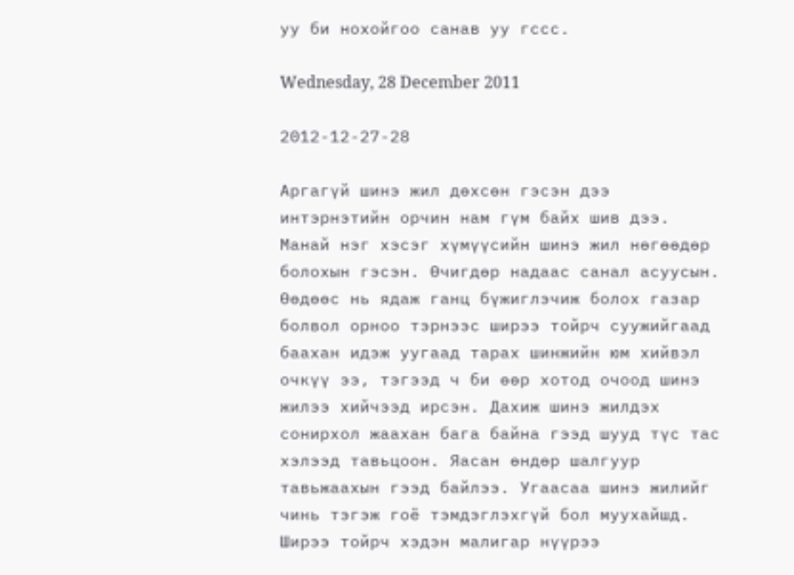уу би нохойгоо санав уу гссс.

Wednesday, 28 December 2011

2012-12-27-28

Аргагүй шинэ жил дөхсөн гэсэн дээ интэрнэтийн орчин нам гүм байх шив дээ. Манай нэг хэсэг хүмүүсийн шинэ жил нөгөөдөр болохын гэсэн. Өчигдөр надаас санал асуусын. Өөдөөс нь ядаж ганц бүжиглэчиж болох газар болвол орноо тэрнээс ширээ тойрч суужийгаад баахан идэж уугаад тарах шинжийн юм хийвэл очкүү ээ, тэгээд ч би өөр хотод очоод шинэ жилээ хийчээд ирсэн. Дахиж шинэ жилдэх сонирхол жаахан бага байна гээд шууд түс тас хэлээд тавьцоон. Яасан өндөр шалгуур тавьжаахын гээд байлээ. Угаасаа шинэ жилийг чинь тэгэж гоё тэмдэглэхгүй бол муухайшд. Ширээ тойрч хэдэн малигар нүүрээ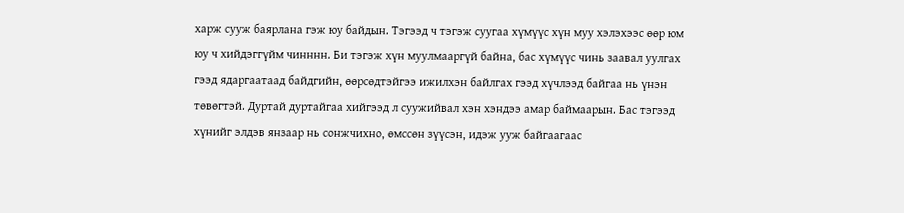харж сууж баярлана гэж юу байдын. Тэгээд ч тэгэж суугаа хүмүүс хүн муу хэлэхээс өөр юм юу ч хийдэггүйм чинннн. Би тэгэж хүн муулмааргүй байна, бас хүмүүс чинь заавал уулгах гээд ядаргаатаад байдгийн, өөрсөдтэйгээ ижилхэн байлгах гээд хүчлээд байгаа нь үнэн төвөгтэй. Дуртай дуртайгаа хийгээд л суужийвал хэн хэндээ амар баймаарын. Бас тэгээд хүнийг элдэв янзаар нь сонжчихно, өмссөн зүүсэн, идэж ууж байгаагаас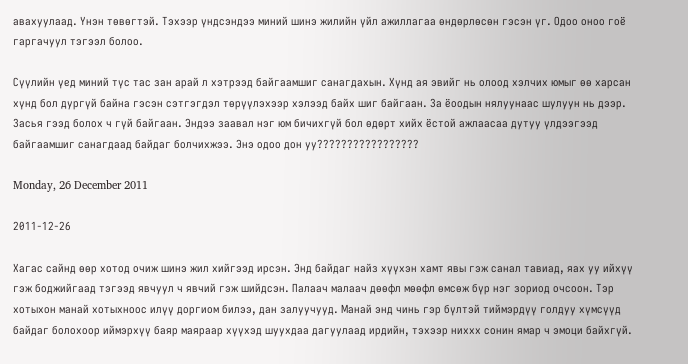авахуулаад. Үнэн төвөгтэй. Тэхээр үндсэндээ миний шинэ жилийн үйл ажиллагаа өндөрлөсөн гэсэн үг. Одоо оноо гоё гаргачуул тэгээл болоо.

Сүүлийн үед миний түс тас зан арай л хэтрээд байгаамшиг санагдахын. Хүнд ая эвийг нь олоод хэлчих юмыг өө харсан хүнд бол дургүй байна гэсэн сэтгэгдэл төрүүлэхээр хэлээд байх шиг байгаан. За ёоодын нялуунаас шулуун нь дээр. Засья гээд болох ч гүй байгаан. Эндээ заавал нэг юм бичихгүй бол өдөрт хийх ёстой ажлаасаа дутуу үлдээгээд байгаамшиг санагдаад байдаг болчихжээ. Энэ одоо дон уу?????????????????

Monday, 26 December 2011

2011-12-26

Хагас сайнд өөр хотод очиж шинэ жил хийгээд ирсэн. Энд байдаг найз хүүхэн хамт явы гэж санал тавиад, яах уу ийхүү гэж боджийгаад тэгээд явчуул ч явчий гэж шийдсэн. Палаач малаач дөөфл мөөфл өмсөж бүр нэг зориод очсоон. Тэр хотыхон манай хотыхноос илүү доргиом билээ, дан залуучууд. Манай энд чинь гэр бүлтэй тиймэрдүү голдуу хүмсүүд байдаг болохоор иймэрхүү баяр маяраар хүүхэд шуухдаа дагуулаад ирдийн, тэхээр ниххх сонин ямар ч эмоци байхгүй.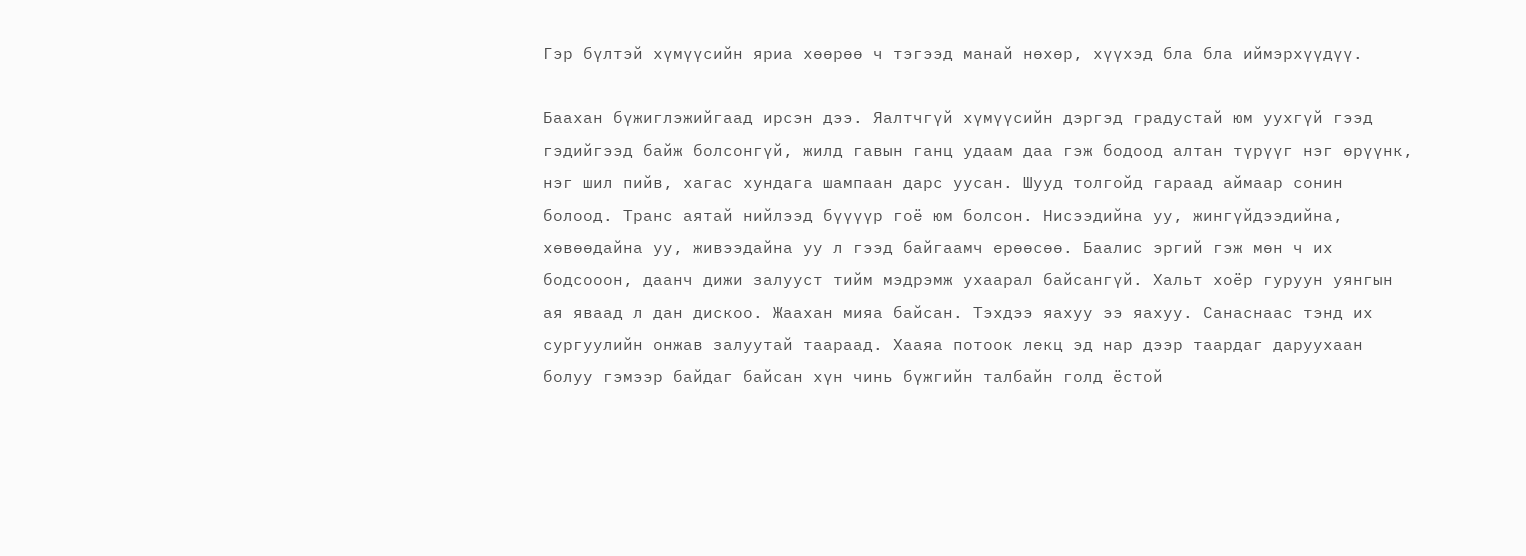Гэр бүлтэй хүмүүсийн яриа хөөрөө ч тэгээд манай нөхөр, хүүхэд бла бла иймэрхүүдүү.

Баахан бүжиглэжийгаад ирсэн дээ. Яалтчгүй хүмүүсийн дэргэд градустай юм уухгүй гээд гэдийгээд байж болсонгүй, жилд гавын ганц удаам даа гэж бодоод алтан түрүүг нэг өрүүнк, нэг шил пийв, хагас хундага шампаан дарс уусан. Шууд толгойд гараад аймаар сонин болоод. Транс аятай нийлээд бүүүүр гоё юм болсон. Нисээдийна уу, жингүйдээдийна, хөвөөдайна уу, живээдайна уу л гээд байгаамч ерөөсөө. Баалис эргий гэж мөн ч их бодсооон, даанч дижи залууст тийм мэдрэмж ухаарал байсангүй. Хальт хоёр гуруун уянгын ая яваад л дан дискоо. Жаахан мияа байсан. Тэхдээ яахуу ээ яахуу. Санаснаас тэнд их сургуулийн онжав залуутай таараад. Хааяа потоок лекц эд нар дээр таардаг даруухаан болуу гэмээр байдаг байсан хүн чинь бүжгийн талбайн голд ёстой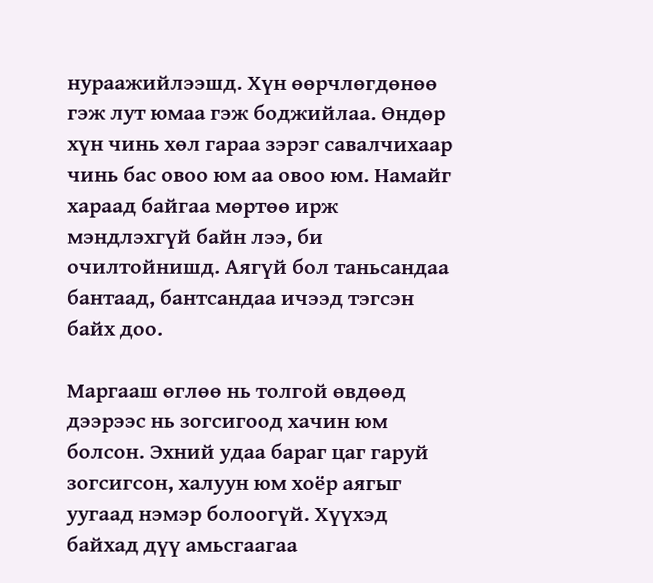нураажийлээшд. Хүн өөрчлөгдөнөө гэж лут юмаа гэж боджийлаа. Өндөр хүн чинь хөл гараа зэрэг савалчихаар чинь бас овоо юм аа овоо юм. Намайг хараад байгаа мөртөө ирж мэндлэхгүй байн лээ, би очилтойнишд. Аягүй бол таньсандаа бантаад, бантсандаа ичээд тэгсэн байх доо.

Маргааш өглөө нь толгой өвдөөд дээрээс нь зогсигоод хачин юм болсон. Эхний удаа бараг цаг гаруй зогсигсон, халуун юм хоёр аягыг уугаад нэмэр болоогүй. Хүүхэд байхад дүү амьсгаагаа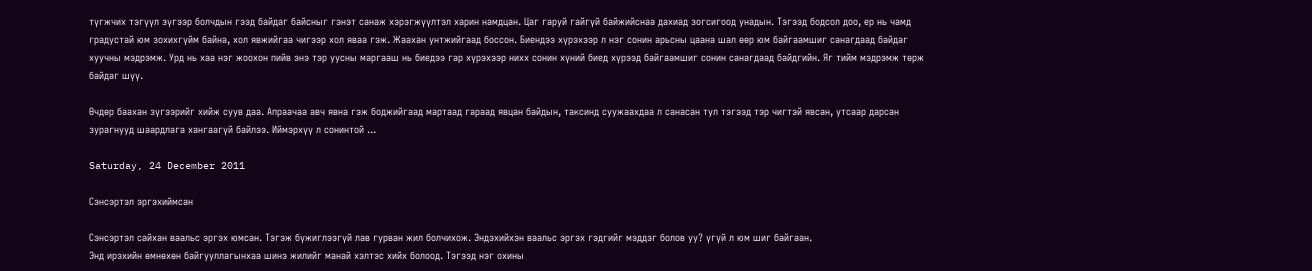түгжчих тэгүүл зүгээр болчдын гээд байдаг байсныг гэнэт санаж хэрэгжүүлтэл харин намдцан. Цаг гаруй гайгүй байжийснаа дахиад зогсигоод унадын. Тэгээд бодсол доо, ер нь чамд градустай юм зохихгүйм байна, хол явжийгаа чигээр хол яваа гэж. Жаахан унтжийгаад боссон. Биендээ хүрэхээр л нэг сонин арьсны цаана шал өөр юм байгаамшиг санагдаад байдаг хуучны мэдрэмж. Урд нь хаа нэг жоохон пийв энэ тэр уусны маргааш нь биедээ гар хүрэхээр нихх сонин хүний биед хүрээд байгаамшиг сонин санагдаад байдгийн. Яг тийм мэдрэмж төрж байдаг шүү.

Өчдөр баахан зүгээрийг хийж суув даа. Апраачаа авч явна гэж боджийгаад мартаад гараад явцан байдын, таксинд суужаахдаа л санасан тул тэгээд тэр чигтэй явсан, утсаар дарсан зурагнууд шаардлага хангаагүй байлээ. Иймэрхүү л сонинтой ...

Saturday, 24 December 2011

Сэнсэртэл эргэхиймсан

Сэнсэртэл сайхан ваальс эргэх юмсан. Тэгэж бүжиглээгүй лав гурван жил болчихож. Эндэхийхэн ваальс эргэх гэдгийг мэддэг болов уу? үгүй л юм шиг байгаан.
Энд ирэхийн өмнөхөн байгууллагынхаа шинэ жилийг манай хэлтэс хийх болоод. Тэгээд нэг охины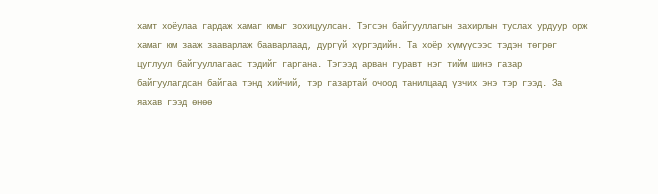хамт хоёулаа гардаж хамаг юмыг зохицуулсан. Тэгсэн байгууллагын захирлын туслах урдуур орж хамаг юм зааж зааварлаж бааварлаад, дургүй хүргэдийн. Та хоёр хүмүүсээс тэдэн төгрөг цуглуул байгууллагаас тэдийг гаргана. Тэгээд арван гуравт нэг тийм шинэ газар байгуулагдсан байгаа тэнд хийчий, тэр газартай очоод танилцаад үзчих энэ тэр гээд. За яахав гээд өнөө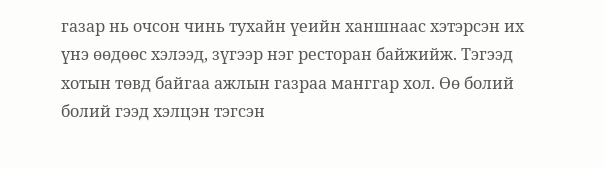газар нь очсон чинь тухайн үеийн ханшнаас хэтэрсэн их үнэ өөдөөс хэлээд, зүгээр нэг ресторан байжийж. Тэгээд хотын төвд байгаа ажлын газраа манггар хол. Өө болий болий гээд хэлцэн тэгсэн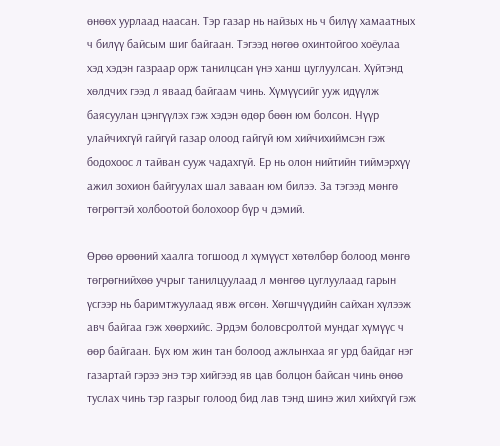өнөөх уурлаад наасан. Тэр газар нь найзых нь ч билүү хамаатных ч билүү байсым шиг байгаан. Тэгээд нөгөө охинтойгоо хоёулаа хэд хэдэн газраар орж танилцсан үнэ ханш цуглуулсан. Хүйтэнд хөлдчих гээд л яваад байгаам чинь. Хүмүүсийг ууж идүүлж баясуулан цэнгүүлэх гэж хэдэн өдөр бөөн юм болсон. Нүүр улайчихгүй гайгүй газар олоод гайгүй юм хийчихиймсэн гэж бодохоос л тайван сууж чадахгүй. Ер нь олон нийтийн тиймэрхүү ажил зохион байгуулах шал заваан юм билээ. За тэгээд мөнгө төгрөгтэй холбоотой болохоор бүр ч дэмий.

Өрөө өрөөний хаалга тогшоод л хүмүүст хөтөлбөр болоод мөнгө төгрөгнийхөө учрыг танилцуулаад л мөнгөө цуглуулаад гарын үсгээр нь баримтжуулаад явж өгсөн. Хөгшчүүдийн сайхан хүлээж авч байгаа гэж хөөрхийс. Эрдэм боловсролтой мундаг хүмүүс ч өөр байгаан. Бүх юм жин тан болоод ажлынхаа яг урд байдаг нэг газартай гэрээ энэ тэр хийгээд яв цав болцон байсан чинь өнөө туслах чинь тэр газрыг голоод бид лав тэнд шинэ жил хийхгүй гэж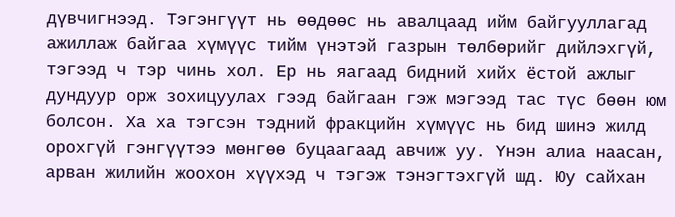дүвчигнээд. Тэгэнгүүт нь өөдөөс нь авалцаад ийм байгууллагад ажиллаж байгаа хүмүүс тийм үнэтэй газрын төлбөрийг дийлэхгүй, тэгээд ч тэр чинь хол. Ер нь яагаад бидний хийх ёстой ажлыг дундуур орж зохицуулах гээд байгаан гэж мэгээд тас түс бөөн юм болсон. Ха ха тэгсэн тэдний фракцийн хүмүүс нь бид шинэ жилд орохгүй гэнгүүтээ мөнгөө буцаагаад авчиж уу. Үнэн алиа наасан, арван жилийн жоохон хүүхэд ч тэгэж тэнэгтэхгүй шд. Юу сайхан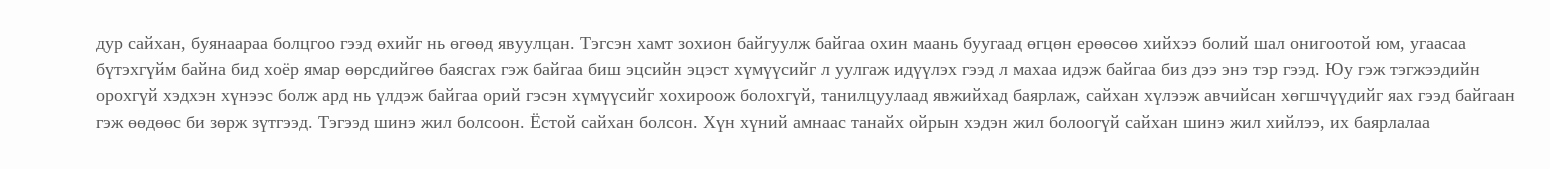дур сайхан, буянаараа болцгоо гээд өхийг нь өгөөд явуулцан. Тэгсэн хамт зохион байгуулж байгаа охин маань буугаад өгцөн ерөөсөө хийхээ болий шал онигоотой юм, угаасаа бүтэхгүйм байна бид хоёр ямар өөрсдийгөө баясгах гэж байгаа биш эцсийн эцэст хүмүүсийг л уулгаж идүүлэх гээд л махаа идэж байгаа биз дээ энэ тэр гээд. Юу гэж тэгжээдийн орохгүй хэдхэн хүнээс болж ард нь үлдэж байгаа орий гэсэн хүмүүсийг хохироож болохгүй, танилцуулаад явжийхад баярлаж, сайхан хүлээж авчийсан хөгшчүүдийг яах гээд байгаан гэж өөдөөс би зөрж зүтгээд. Тэгээд шинэ жил болсоон. Ёстой сайхан болсон. Хүн хүний амнаас танайх ойрын хэдэн жил болоогүй сайхан шинэ жил хийлээ, их баярлалаа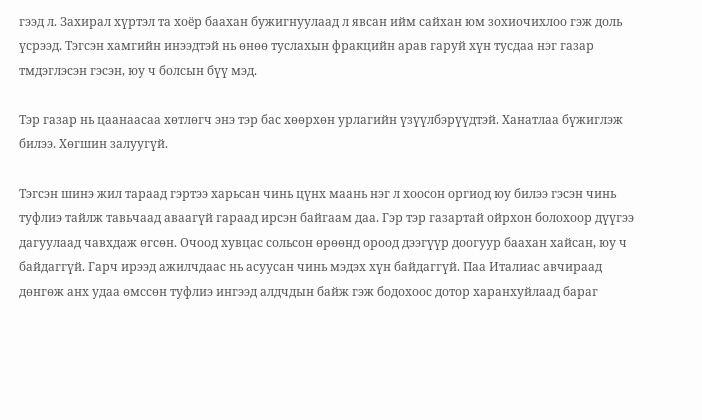гээд л. Захирал хүртэл та хоёр баахан бужигнуулаад л явсан ийм сайхан юм зохиочихлоо гэж доль үсрээд. Тэгсэн хамгийн инээдтэй нь өнөө туслахын фракцийн арав гаруй хүн тусдаа нэг газар тмдэглэсэн гэсэн, юу ч болсын бүү мэд.

Тэр газар нь цаанаасаа хөтлөгч энэ тэр бас хөөрхөн урлагийн үзүүлбэрүүдтэй. Ханатлаа бүжиглэж билээ. Хөгшин залуугүй.

Тэгсэн шинэ жил тараад гэртээ харьсан чинь цүнх маань нэг л хоосон оргиод юу билээ гэсэн чинь туфлиэ тайлж тавьчаад аваагүй гараад ирсэн байгаам даа. Гэр тэр газартай ойрхон болохоор дүүгээ дагуулаад чавхдаж өгсөн. Очоод хувцас сольсон өрөөнд ороод дээгүүр доогуур баахан хайсан, юу ч байдаггүй. Гарч ирээд ажилчдаас нь асуусан чинь мэдэх хүн байдаггүй. Паа Италиас авчираад дөнгөж анх удаа өмссөн туфлиэ ингээд алдчдын байж гэж бодохоос дотор харанхуйлаад бараг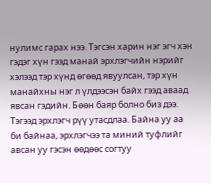нулимс гарах нээ. Тэгсэн харин нэг эгч хэн гэдэг хүн гээд манай эрхлэгчийн нэрийг хэлээд тэр хүнд өгөөд явуулсан, тэр хүн манайхны нэг л үлдээсэн байх гээд аваад явсан гэдийн. Бөөн баяр болно биз дээ. Тэгээд эрхлэгч рүү утасдлаа. Байна уу аа би байнаа, эрхлэгчээ та миний туфлийг авсан уу гэсэн өөдөөс согтуу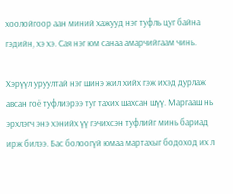хоолойгоор аан миний хажууд нэг туфль цуг байна гэдийн, хэ хэ. Сая нэг юм санаа амарчийгаам чинь.

Хэрүүл уруултай нэг шинэ жил хийх гэж ихэд дурлаж авсан гоё туфлиэрээ туг тахих шахсан шүү. Маргааш нь эрхлэгч энэ хэнийх үү гэчихсэн туфлийг минь бариад ирж билээ. Бас болоогүй юмаа мартахыг бодоход их л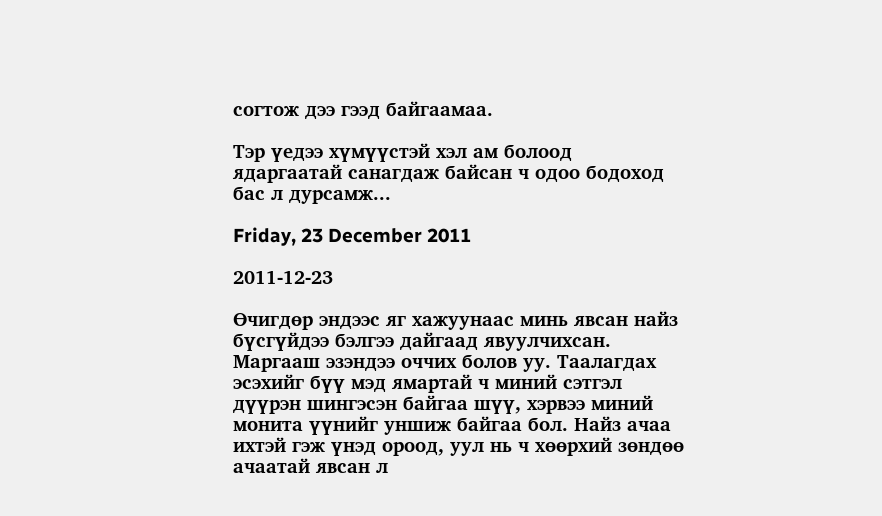согтож дээ гээд байгаамаа.

Тэр үедээ хүмүүстэй хэл ам болоод ядаргаатай санагдаж байсан ч одоо бодоход бас л дурсамж...

Friday, 23 December 2011

2011-12-23

Өчигдөр эндээс яг хажуунаас минь явсан найз бүсгүйдээ бэлгээ дайгаад явуулчихсан. Маргааш эзэндээ оччих болов уу. Таалагдах эсэхийг бүү мэд ямартай ч миний сэтгэл дүүрэн шингэсэн байгаа шүү, хэрвээ миний монита үүнийг уншиж байгаа бол. Найз ачаа ихтэй гэж үнэд ороод, уул нь ч хөөрхий зөндөө ачаатай явсан л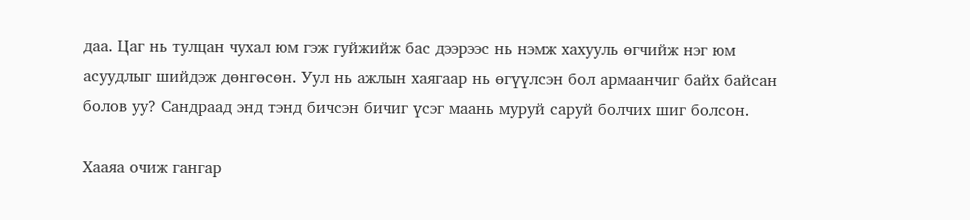даа. Цаг нь тулцан чухал юм гэж гуйжийж бас дээрээс нь нэмж хахууль өгчийж нэг юм асуудлыг шийдэж дөнгөсөн. Уул нь ажлын хаягаар нь өгүүлсэн бол армаанчиг байх байсан болов уу? Сандраад энд тэнд бичсэн бичиг үсэг маань муруй саруй болчих шиг болсон.

Хааяа очиж гангар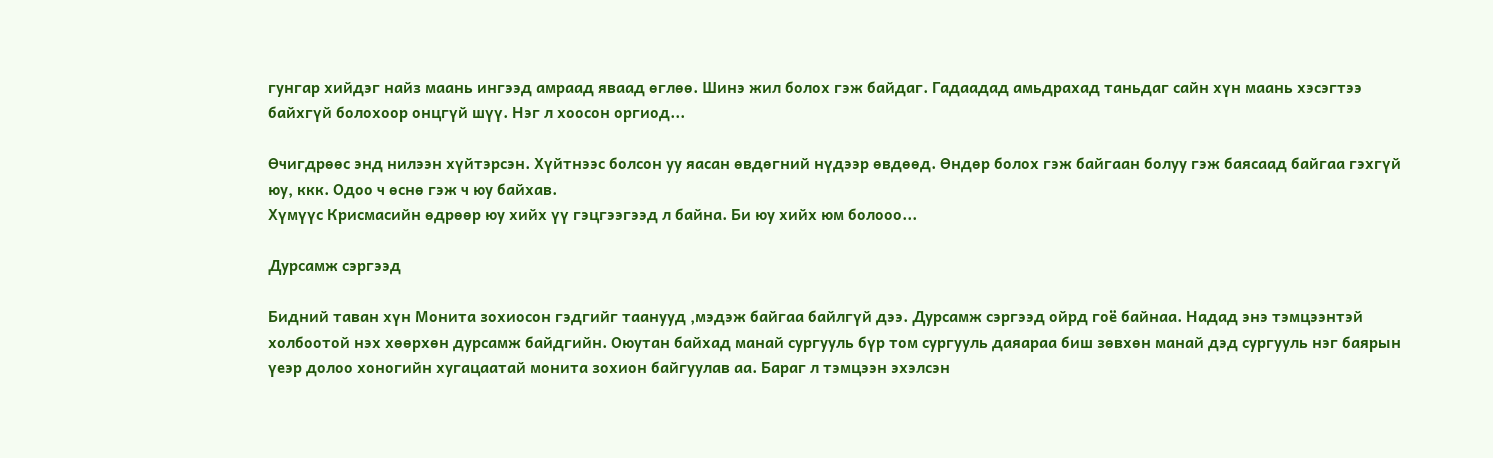гунгар хийдэг найз маань ингээд амраад яваад өглөө. Шинэ жил болох гэж байдаг. Гадаадад амьдрахад таньдаг сайн хүн маань хэсэгтээ байхгүй болохоор онцгүй шүү. Нэг л хоосон оргиод...

Өчигдрөөс энд нилээн хүйтэрсэн. Хүйтнээс болсон уу яасан өвдөгний нүдээр өвдөөд. Өндөр болох гэж байгаан болуу гэж баясаад байгаа гэхгүй юу, ккк. Одоо ч өснө гэж ч юу байхав.
Хүмүүс Крисмасийн өдрөөр юу хийх үү гэцгээгээд л байна. Би юу хийх юм болооо...

Дурсамж сэргээд

Бидний таван хүн Монита зохиосон гэдгийг таанууд ,мэдэж байгаа байлгүй дээ. Дурсамж сэргээд ойрд гоё байнаа. Надад энэ тэмцээнтэй холбоотой нэх хөөрхөн дурсамж байдгийн. Оюутан байхад манай сургууль бүр том сургууль даяараа биш зөвхөн манай дэд сургууль нэг баярын үеэр долоо хоногийн хугацаатай монита зохион байгуулав аа. Бараг л тэмцээн эхэлсэн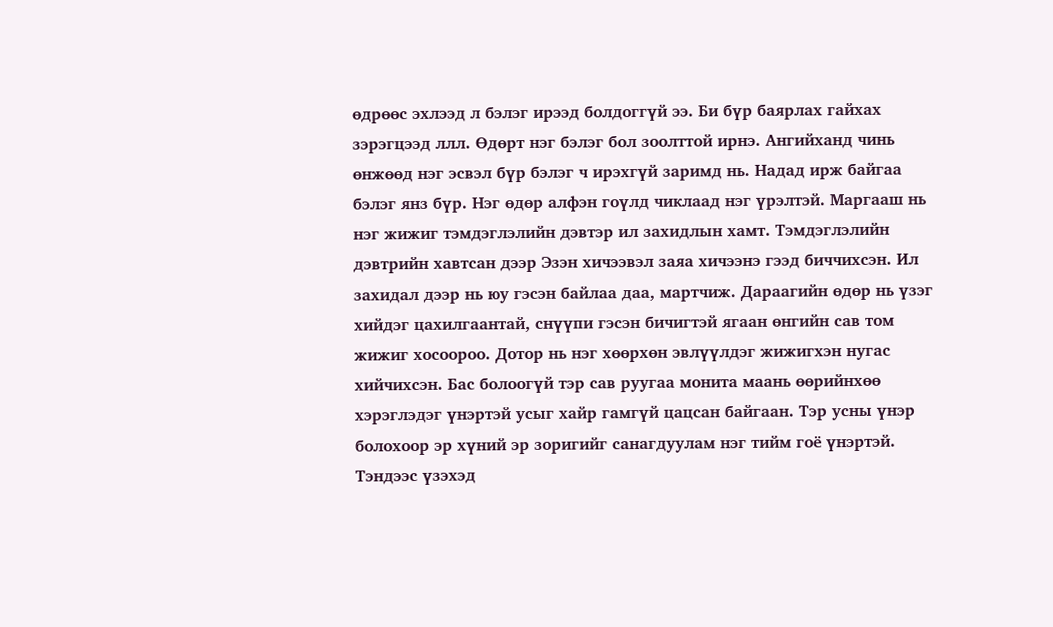өдрөөс эхлээд л бэлэг ирээд болдоггүй ээ. Би бүр баярлах гайхах зэрэгцээд ллл. Өдөрт нэг бэлэг бол зоолттой ирнэ. Ангийханд чинь өнжөөд нэг эсвэл бүр бэлэг ч ирэхгүй заримд нь. Надад ирж байгаа бэлэг янз бүр. Нэг өдөр алфэн гоүлд чиклаад нэг үрэлтэй. Маргааш нь нэг жижиг тэмдэглэлийн дэвтэр ил захидлын хамт. Тэмдэглэлийн дэвтрийн хавтсан дээр Эзэн хичээвэл заяа хичээнэ гээд биччихсэн. Ил захидал дээр нь юу гэсэн байлаа даа, мартчиж. Дараагийн өдөр нь үзэг хийдэг цахилгаантай, снүүпи гэсэн бичигтэй ягаан өнгийн сав том жижиг хосоороо. Дотор нь нэг хөөрхөн эвлүүлдэг жижигхэн нугас хийчихсэн. Бас болоогүй тэр сав руугаа монита маань өөрийнхөө хэрэглэдэг үнэртэй усыг хайр гамгүй цацсан байгаан. Тэр усны үнэр болохоор эр хүний эр зоригийг санагдуулам нэг тийм гоё үнэртэй. Тэндээс үзэхэд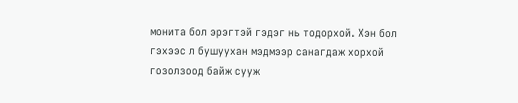монита бол эрэгтэй гэдэг нь тодорхой. Хэн бол гэхээс л бушуухан мэдмээр санагдаж хорхой гозолзоод байж сууж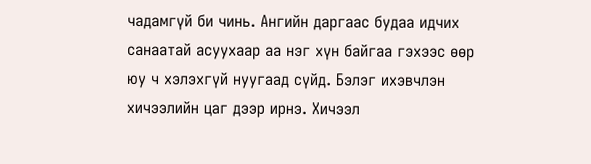чадамгүй би чинь. Ангийн даргаас будаа идчих санаатай асуухаар аа нэг хүн байгаа гэхээс өөр юу ч хэлэхгүй нуугаад сүйд. Бэлэг ихэвчлэн хичээлийн цаг дээр ирнэ. Хичээл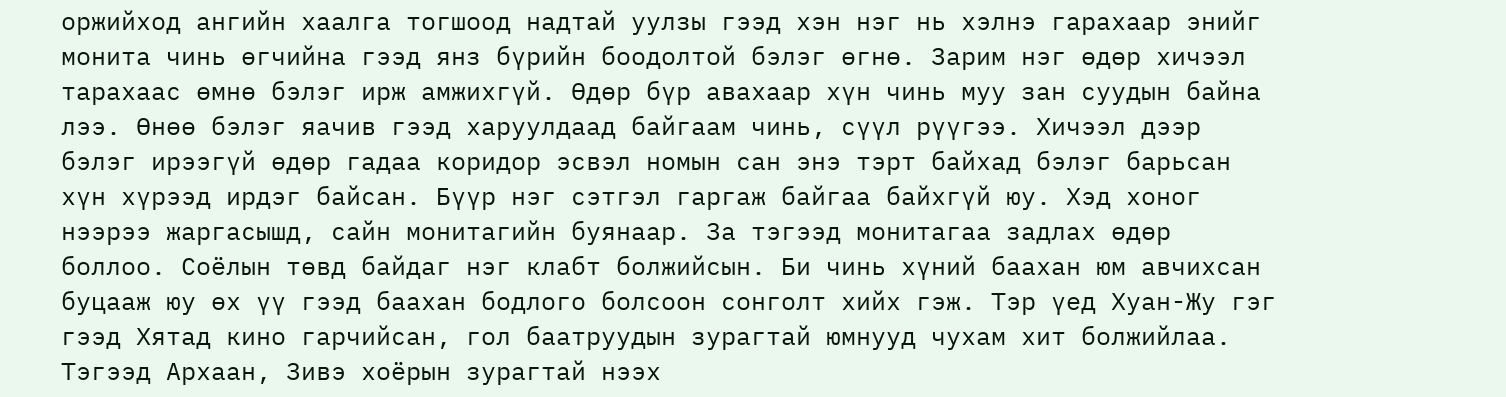оржийход ангийн хаалга тогшоод надтай уулзы гээд хэн нэг нь хэлнэ гарахаар энийг монита чинь өгчийна гээд янз бүрийн боодолтой бэлэг өгнө. Зарим нэг өдөр хичээл тарахаас өмнө бэлэг ирж амжихгүй. Өдөр бүр авахаар хүн чинь муу зан суудын байна лээ. Өнөө бэлэг яачив гээд харуулдаад байгаам чинь, сүүл рүүгээ. Хичээл дээр бэлэг ирээгүй өдөр гадаа коридор эсвэл номын сан энэ тэрт байхад бэлэг барьсан хүн хүрээд ирдэг байсан. Бүүр нэг сэтгэл гаргаж байгаа байхгүй юу. Хэд хоног нээрээ жаргасышд, сайн монитагийн буянаар. За тэгээд монитагаа задлах өдөр боллоо. Соёлын төвд байдаг нэг клабт болжийсын. Би чинь хүний баахан юм авчихсан буцааж юу өх үү гээд баахан бодлого болсоон сонголт хийх гэж. Тэр үед Хуан-Жу гэг гээд Хятад кино гарчийсан, гол баатруудын зурагтай юмнууд чухам хит болжийлаа. Тэгээд Архаан, Зивэ хоёрын зурагтай нээх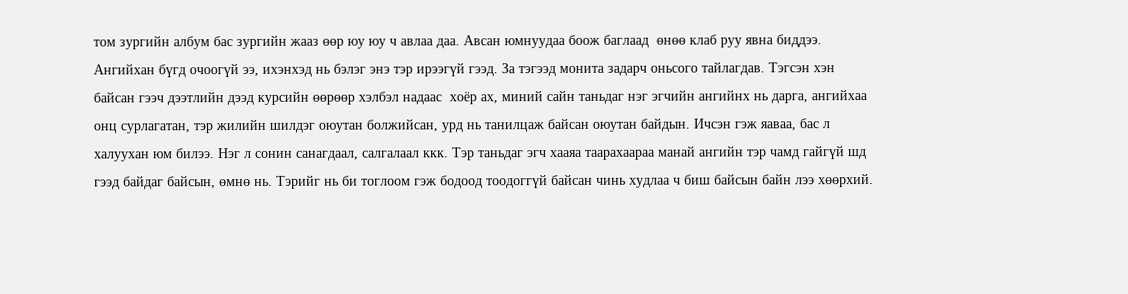том зургийн албум бас зургийн жааз өөр юу юу ч авлаа даа. Авсан юмнуудаа боож баглаад  өнөө клаб руу явна биддээ. Ангийхан бүгд очоогүй ээ, ихэнхэд нь бэлэг энэ тэр ирээгүй гээд. За тэгээд монита задарч оньсого тайлагдав. Тэгсэн хэн байсан гээч дээтлийн дээд курсийн өөрөөр хэлбэл надаас  хоёр ах, миний сайн таньдаг нэг эгчийн ангийнх нь дарга, ангийхаа онц сурлагатан, тэр жилийн шилдэг оюутан болжийсан, урд нь танилцаж байсан оюутан байдын. Ичсэн гэж яаваа, бас л халуухан юм билээ. Нэг л сонин санагдаал, салгалаал ккк. Тэр таньдаг эгч хааяа таарахаараа манай ангийн тэр чамд гайгүй шд гээд байдаг байсын, өмнө нь. Тэрийг нь би тоглоом гэж бодоод тоодоггүй байсан чинь худлаа ч биш байсын байн лээ хөөрхий.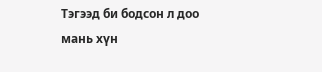Тэгээд би бодсон л доо мань хүн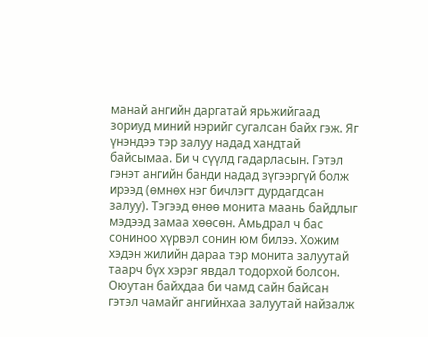манай ангийн даргатай ярьжийгаад зориуд миний нэрийг сугалсан байх гэж. Яг үнэндээ тэр залуу надад хандтай байсымаа. Би ч сүүлд гадарласын. Гэтэл гэнэт ангийн банди надад зүгээргүй болж ирээд (өмнөх нэг бичлэгт дурдагдсан залуу). Тэгээд өнөө монита маань байдлыг мэдээд замаа хөөсөн. Амьдрал ч бас сониноо хүрвэл сонин юм билээ. Хожим хэдэн жилийн дараа тэр монита залуутай таарч бүх хэрэг явдал тодорхой болсон. Оюутан байхдаа би чамд сайн байсан гэтэл чамайг ангийнхаа залуутай найзалж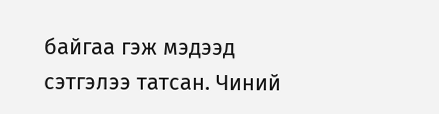байгаа гэж мэдээд сэтгэлээ татсан. Чиний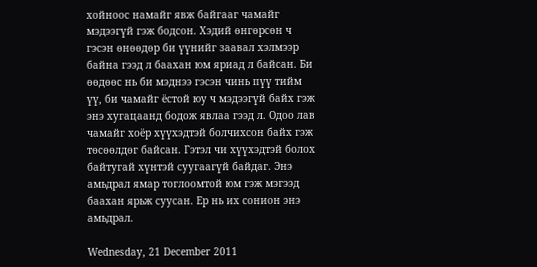хойноос намайг явж байгааг чамайг мэдээгүй гэж бодсон. Хэдий өнгөрсөн ч гэсэн өнөөдөр би үүнийг заавал хэлмээр байна гээд л баахан юм яриад л байсан. Би өөдөөс нь би мэднээ гэсэн чинь пүү тийм үү, би чамайг ёстой юу ч мэдээгүй байх гэж энэ хугацаанд бодож явлаа гээд л. Одоо лав чамайг хоёр хүүхэдтэй болчихсон байх гэж төсөөлдөг байсан. Гэтэл чи хүүхэдтэй болох байтугай хүнтэй суугаагүй байдаг. Энэ амьдрал ямар тоглоомтой юм гэж мэгээд баахан ярьж суусан. Ер нь их сонион энэ амьдрал.

Wednesday, 21 December 2011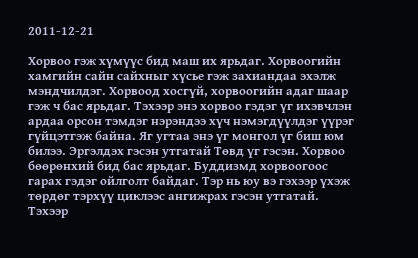2011-12-21

Хорвоо гэж хүмүүс бид маш их ярьдаг. Хорвоогийн хамгийн сайн сайхныг хүсье гэж захиандаа эхэлж мэндчилдэг. Хорвоод хосгүй, хорвоогийн адаг шаар гэж ч бас ярьдаг. Тэхээр энэ хорвоо гэдэг үг ихэвчлэн ардаа орсон тэмдэг нэрэндээ хүч нэмэгдүүлдэг үүрэг гүйцэтгэж байна. Яг угтаа энэ үг монгол үг биш юм билээ. Эргэлдэх гэсэн утгатай Төвд үг гэсэн. Хорвоо бөөрөнхий бид бас ярьдаг. Буддизмд хорвоогоос гарах гэдэг ойлголт байдаг. Тэр нь юу вэ гэхээр үхэж төрдөг тэрхүү циклээс ангижрах гэсэн утгатай. Тэхээр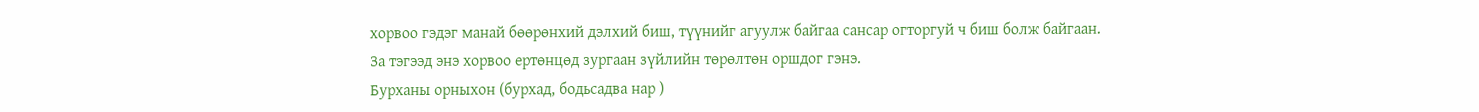хорвоо гэдэг манай бөөрөнхий дэлхий биш, түүнийг агуулж байгаа сансар огторгуй ч биш болж байгаан.
За тэгээд энэ хорвоо ертөнцөд зургаан зүйлийн төрөлтөн оршдог гэнэ.
Бурханы орныхон (бурхад, бодьсадва нар )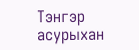Тэнгэр асурыхан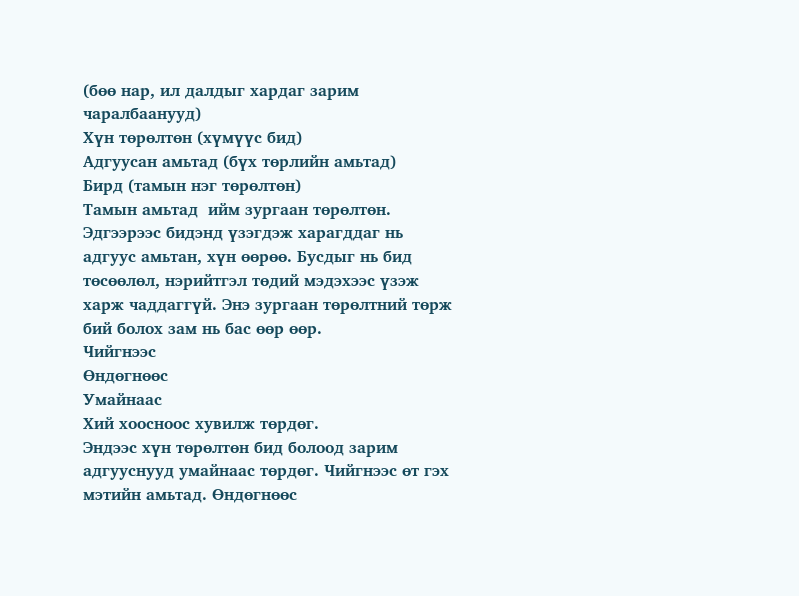(бөө нар, ил далдыг хардаг зарим чаралбаанууд)
Хүн төрөлтөн (хүмүүс бид)
Адгуусан амьтад (бүх төрлийн амьтад)
Бирд (тамын нэг төрөлтөн)
Тамын амьтад  ийм зургаан төрөлтөн. Эдгээрээс бидэнд үзэгдэж харагддаг нь адгуус амьтан, хүн өөрөө. Бусдыг нь бид төсөөлөл, нэрийтгэл төдий мэдэхээс үзэж харж чаддаггүй. Энэ зургаан төрөлтний төрж бий болох зам нь бас өөр өөр.
Чийгнээс
Өндөгнөөс
Умайнаас
Хий хоосноос хувилж төрдөг.
Эндээс хүн төрөлтөн бид болоод зарим адгууснууд умайнаас төрдөг. Чийгнээс өт гэх мэтийн амьтад. Өндөгнөөс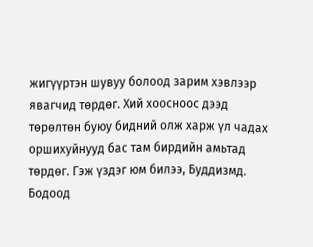жигүүртэн шувуу болоод зарим хэвлээр явагчид төрдөг. Хий хоосноос дээд төрөлтөн буюу бидний олж харж үл чадах оршихуйнууд бас там бирдийн амьтад төрдөг. Гэж үздэг юм билээ, Буддизмд.
Бодоод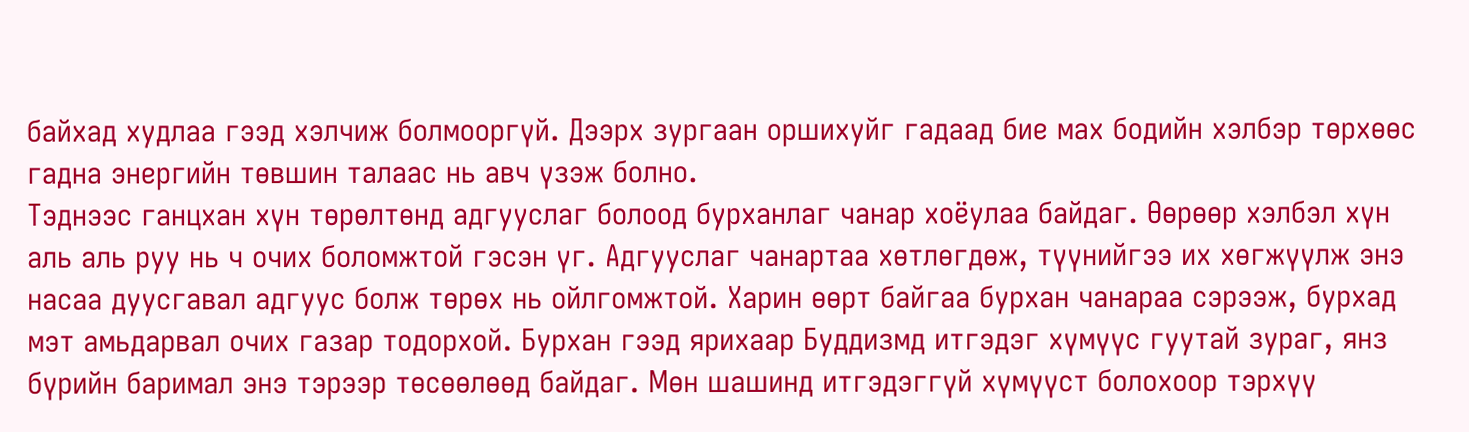байхад худлаа гээд хэлчиж болмооргүй. Дээрх зургаан оршихуйг гадаад бие мах бодийн хэлбэр төрхөөс гадна энергийн төвшин талаас нь авч үзэж болно.
Тэднээс ганцxан хүн төрөлтөнд адгууслаг болоод бурханлаг чанар хоёулаа байдаг. Өөрөөр хэлбэл хүн аль аль руу нь ч очих боломжтой гэсэн үг. Адгууслаг чанартаа хөтлөгдөж, түүнийгээ их хөгжүүлж энэ насаа дуусгавал адгуус болж төрөх нь ойлгомжтой. Харин өөрт байгаа бурхан чанараа сэрээж, бурхад мэт амьдарвал очих газар тодорхой. Бурхан гээд ярихаар Буддизмд итгэдэг хүмүүс гуутай зураг, янз бүрийн баримал энэ тэрээр төсөөлөөд байдаг. Мөн шашинд итгэдэггүй хүмүүст болохоор тэрхүү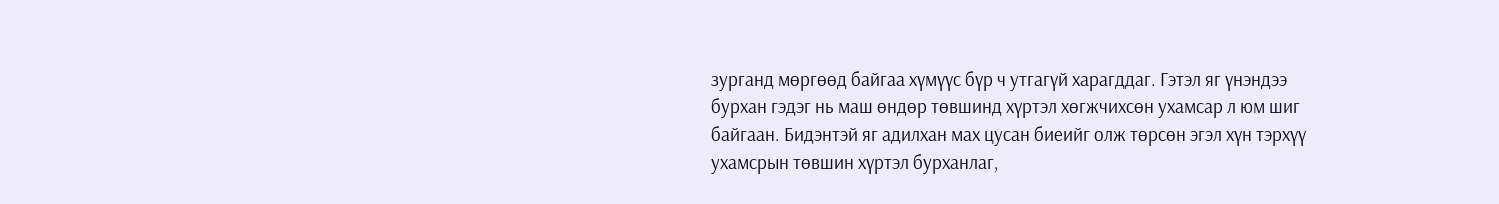зурганд мөргөөд байгаа хүмүүс бүр ч утгагүй харагддаг. Гэтэл яг үнэндээ бурхан гэдэг нь маш өндөр төвшинд хүртэл хөгжчихсөн ухамсар л юм шиг байгаан. Бидэнтэй яг адилхан мах цусан биеийг олж төрсөн эгэл хүн тэрхүү ухамсрын төвшин хүртэл бурханлаг,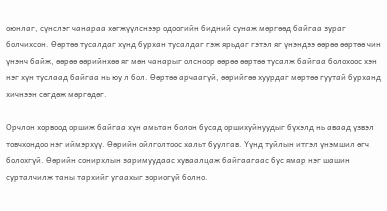оюнлаг, сүнслэг чанараа хөгжүүлснээр одоогийн бидний сунаж мөргөөд байгаа зураг болчихсон. Өөртөө тусалдаг хүнд бурхан тусалдаг гэж ярьдаг гэтэл яг үнэндээ өөрөө өөртөө чин үнэнч байж, өөрөө өөрийнхөө яг мөн чанарыг олсноор өөрөө өөртөө тусалж байгаа болохоос хэн нэг хүн туслаад байгаа нь юу л бол. Өөртөө арчаагүй, өөрийгөө хуурдаг мөртөө гуутай бурханд хичнээн сөгдөж мөргөдөг.

Орчлон хорвоод оршиж байгаа хүн амьтан болон бусад оршихуйнуудыг бүхэлд нь аваад үзвэл товчхондоо нэг иймэрхүү. Өөрийн ойлголтоос хальт буулгав. Үүнд туйлын итгэл үнэмшил өгч болохгүй. Өөрийн сонирхлын заримуудаас хуваалцаж байгаагаас бус ямар нэг шашин сурталчилж таны тархийг угаахыг зориогүй болно.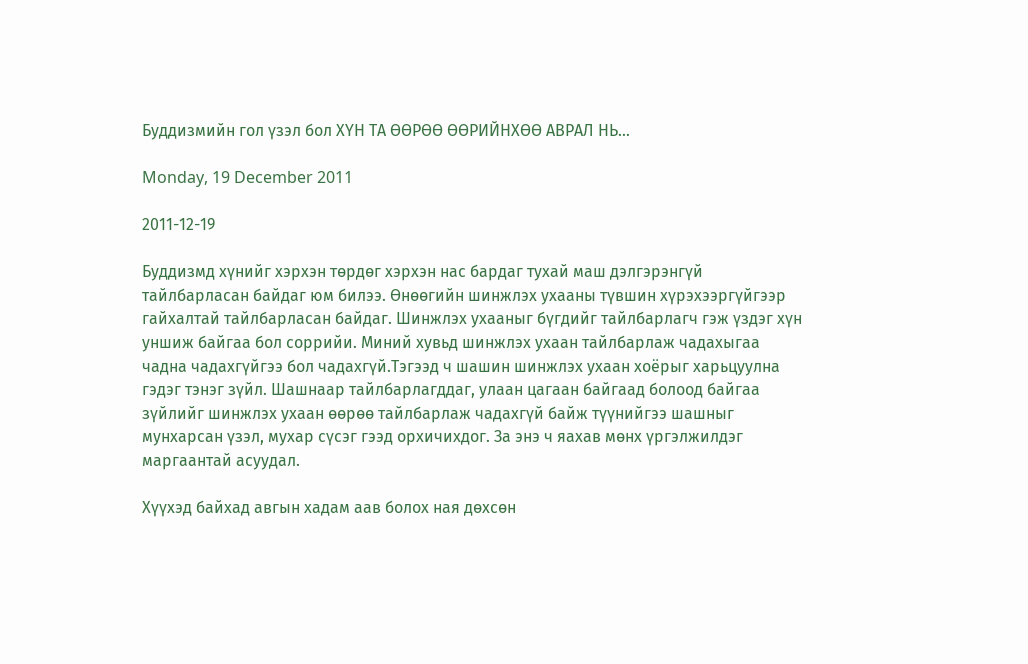Буддизмийн гол үзэл бол ХҮН ТА ӨӨРӨӨ ӨӨРИЙНХӨӨ АВРАЛ НЬ...

Monday, 19 December 2011

2011-12-19

Буддизмд хүнийг хэрхэн төрдөг хэрхэн нас бардаг тухай маш дэлгэрэнгүй тайлбарласан байдаг юм билээ. Өнөөгийн шинжлэх ухааны түвшин хүрэхээргүйгээр гайхалтай тайлбарласан байдаг. Шинжлэх ухааныг бүгдийг тайлбарлагч гэж үздэг хүн уншиж байгаа бол соррийи. Миний хувьд шинжлэх ухаан тайлбарлаж чадахыгаа чадна чадахгүйгээ бол чадахгүй.Тэгээд ч шашин шинжлэх ухаан хоёрыг харьцуулна гэдэг тэнэг зүйл. Шашнаар тайлбарлагддаг, улаан цагаан байгаад болоод байгаа зүйлийг шинжлэх ухаан өөрөө тайлбарлаж чадахгүй байж түүнийгээ шашныг мунхарсан үзэл, мухар сүсэг гээд орхичихдог. За энэ ч яахав мөнх үргэлжилдэг маргаантай асуудал.

Хүүхэд байхад авгын хадам аав болох ная дөхсөн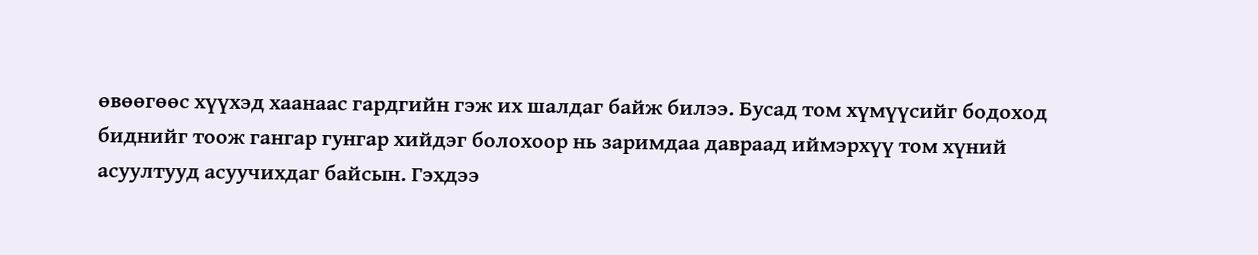өвөөгөөс хүүхэд хаанаас гардгийн гэж их шалдаг байж билээ. Бусад том хүмүүсийг бодоход биднийг тоож гангар гунгар хийдэг болохоор нь заримдаа давраад иймэрхүү том хүний асуултууд асуучихдаг байсын. Гэхдээ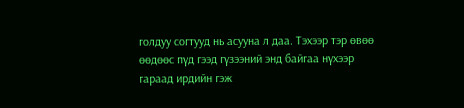голдуу согтууд нь асууна л даа. Тэхээр тэр өвөө өөдөөс пүд гээд гүзээний энд байгаа нүхээр гараад ирдийн гэж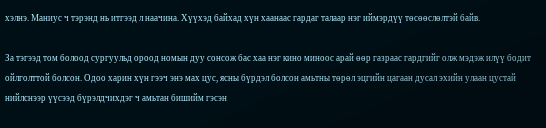хэлнэ. Маниус ч тэрэнд нь итгээд л наачина. Хүүхэд байхад хүн хаанаас гардаг талаар нэг иймэрдүү төсөөслөлтэй байв.

За тэгээд том болоод сургуульд ороод номын дуу сонсож бас хаа нэг кино миноос арай өөр газраас гардгийг олж мэдэж илүү бодит ойлголттой болсон. Одоо харин хүн гээч энэ мах цус, ясны бүрдэл болсон амьтны төрөл эцгийн цагаан дусал эхийн улаан цустай нийлснээр үүсээд бүрэлдчихдэг ч амьтан бишийм гэсэн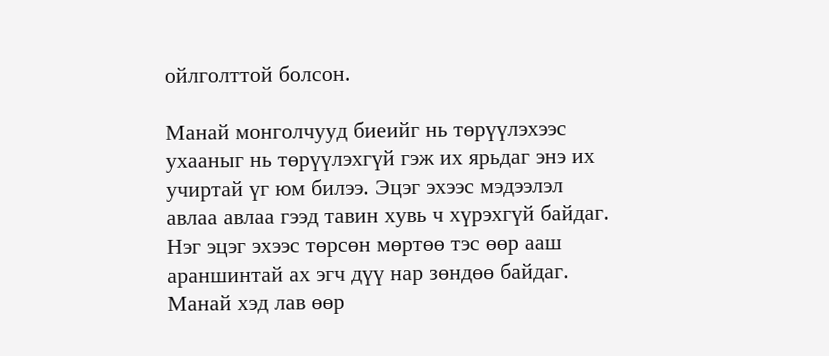ойлголттой болсон.

Манай монголчууд биеийг нь төрүүлэхээс ухааныг нь төрүүлэхгүй гэж их ярьдаг энэ их учиртай үг юм билээ. Эцэг эхээс мэдээлэл авлаа авлаа гээд тавин хувь ч хүрэхгүй байдаг. Нэг эцэг эхээс төрсөн мөртөө тэс өөр ааш араншинтай ах эгч дүү нар зөндөө байдаг. Манай хэд лав өөр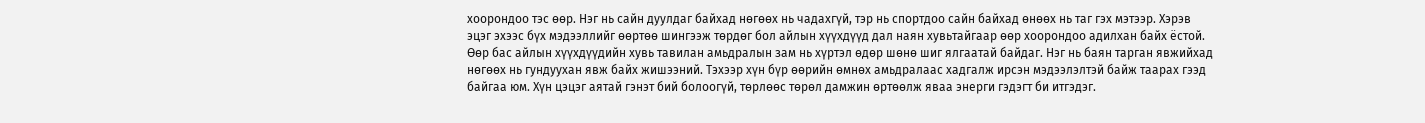хоорондоо тэс өөр. Нэг нь сайн дуулдаг байхад нөгөөх нь чадахгүй, тэр нь спортдоо сайн байхад өнөөх нь таг гэх мэтээр. Хэрэв эцэг эхээс бүх мэдээллийг өөртөө шингээж төрдөг бол айлын хүүхдүүд дал наян хувьтайгаар өөр хоорондоо адилхан байх ёстой. Өөр бас айлын хүүхдүүдийн хувь тавилан амьдралын зам нь хүртэл өдөр шөнө шиг ялгаатай байдаг. Нэг нь баян тарган явжийхад нөгөөх нь гундуухан явж байх жишээний. Тэхээр хүн бүр өөрийн өмнөх амьдралаас хадгалж ирсэн мэдээлэлтэй байж таарах гээд байгаа юм. Хүн цэцэг аятай гэнэт бий болоогүй, төрлөөс төрөл дамжин өртөөлж яваа энерги гэдэгт би итгэдэг.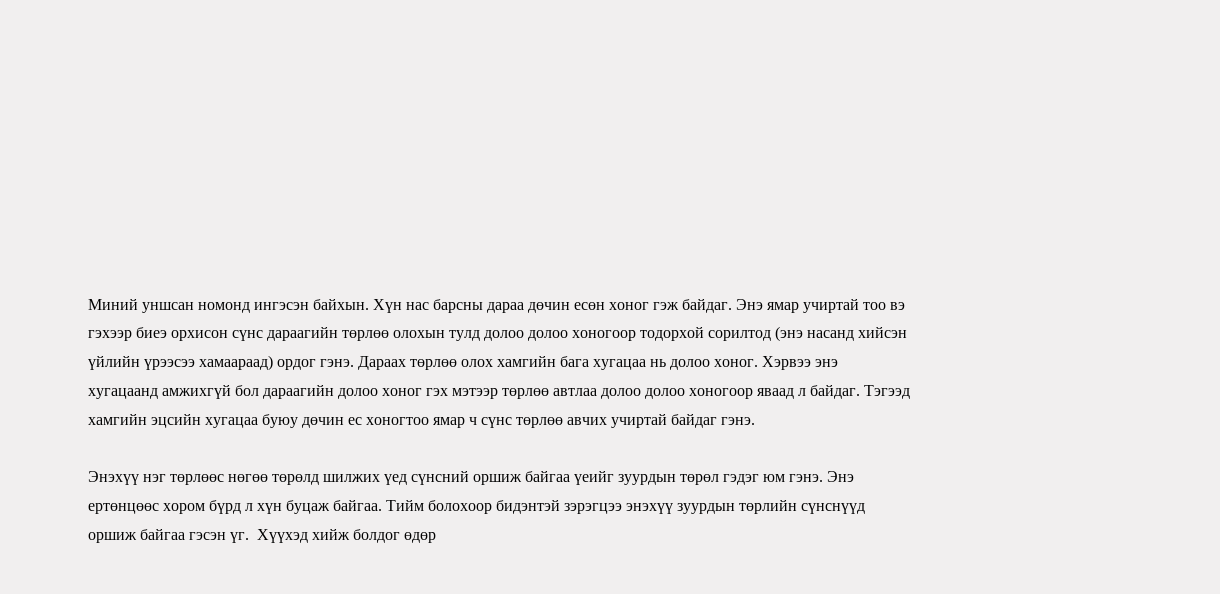Миний уншсан номонд ингэсэн байхын. Хүн нас барсны дараа дөчин есөн хоног гэж байдаг. Энэ ямар учиртай тоо вэ гэхээр биеэ орхисон сүнс дараагийн төрлөө олохын тулд долоо долоо хоногоор тодорхой сорилтод (энэ насанд хийсэн үйлийн үрээсээ хамаараад) ордог гэнэ. Дараах төрлөө олох хамгийн бага хугацаа нь долоо хоног. Хэрвээ энэ хугацаанд амжихгүй бол дараагийн долоо хоног гэх мэтээр төрлөө автлаа долоо долоо хоногоор яваад л байдаг. Тэгээд хамгийн эцсийн хугацаа буюу дөчин ес хоногтоо ямар ч сүнс төрлөө авчих учиртай байдаг гэнэ.

Энэхүү нэг төрлөөс нөгөө төрөлд шилжих үед сүнсний оршиж байгаа үеийг зуурдын төрөл гэдэг юм гэнэ. Энэ ертөнцөөс хором бүрд л хүн буцаж байгаа. Тийм болохоор бидэнтэй зэрэгцээ энэхүү зуурдын төрлийн сүнснүүд оршиж байгаа гэсэн үг.  Хүүхэд хийж болдог өдөр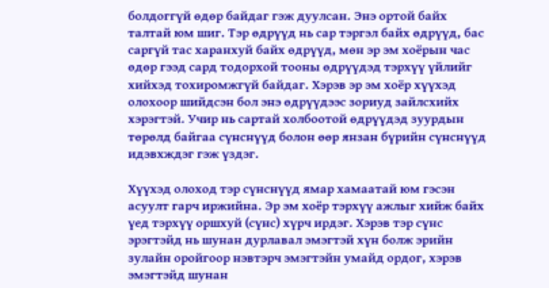болдоггүй өдөр байдаг гэж дуулсан. Энэ ортой байх талтай юм шиг. Тэр өдрүүд нь сар тэргэл байх өдрүүд, бас саргүй тас харанхуй байх өдрүүд, мөн эр эм хоёрын час өдөр гээд сард тодорхой тооны өдрүүдэд тэрхүү үйлийг хийхэд тохиромжгүй байдаг. Хэрэв эр эм хоёр хүүхэд олохоор шийдсэн бол энэ өдрүүдээс зориуд зайлсxийх хэрэгтэй. Учир нь сартай холбоотой өдрүүдэд зуурдын төрөлд байгаа сүнснүүд болон өөр янзан бүрийн сүнснүүд идэвхждэг гэж үздэг.

Хүүхэд олоход тэр сүнснүүд ямар хамаатай юм гэсэн асуулт гарч иржийна. Эр эм хоёр тэрхүү ажлыг хийж байх үед тэрхүү оршхуй (сүнс) хүрч ирдэг. Хэрэв тэр сүнс эрэгтэйд нь шунан дурлавал эмэгтэй хүн болж эрийн зулайн оройгоор нэвтэрч эмэгтэйн умайд ордог, хэрэв эмэгтэйд шунан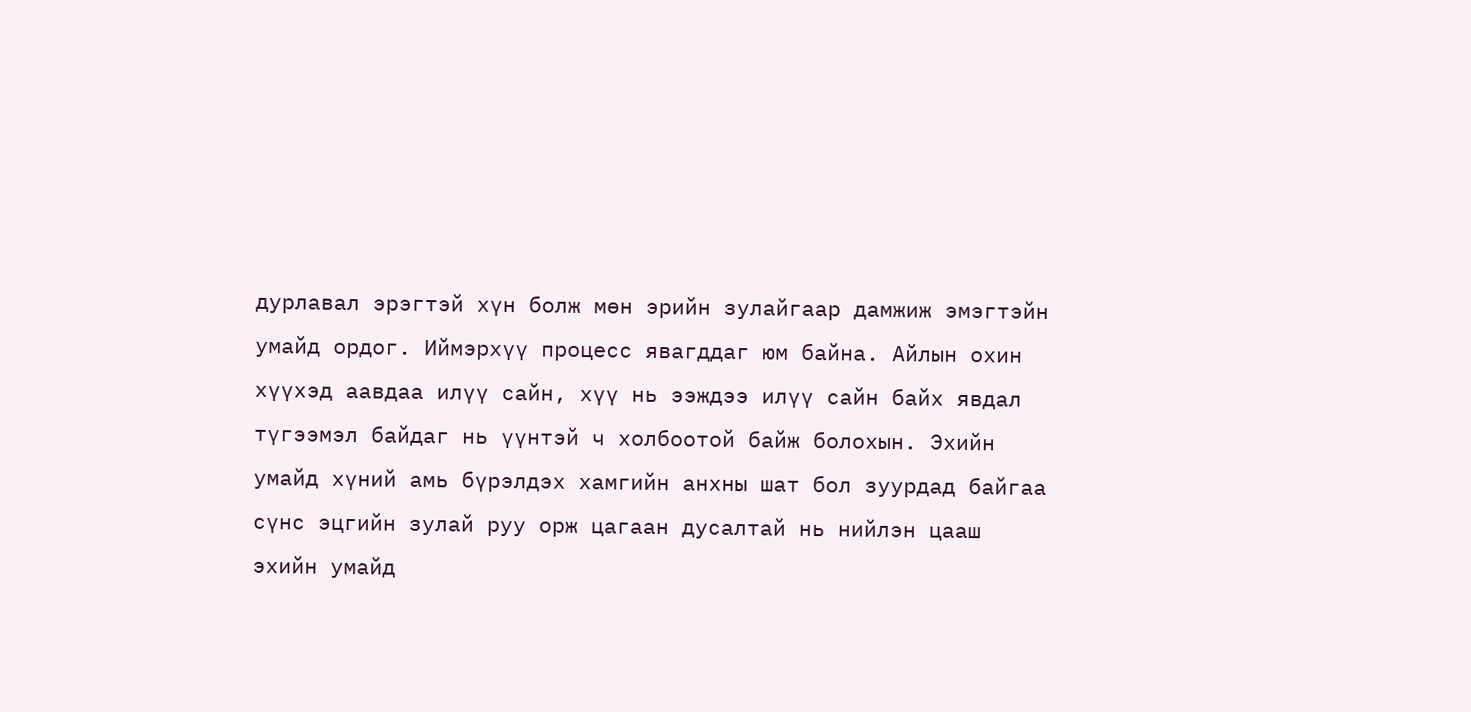дурлавал эрэгтэй хүн болж мөн эрийн зулайгаар дамжиж эмэгтэйн умайд ордог. Иймэрхүү процесс явагддаг юм байна. Айлын охин хүүхэд аавдаа илүү сайн, хүү нь ээждээ илүү сайн байх явдал түгээмэл байдаг нь үүнтэй ч холбоотой байж болохын. Эхийн умайд хүний амь бүрэлдэх хамгийн анхны шат бол зуурдад байгаа сүнс эцгийн зулай руу орж цагаан дусалтай нь нийлэн цааш эхийн умайд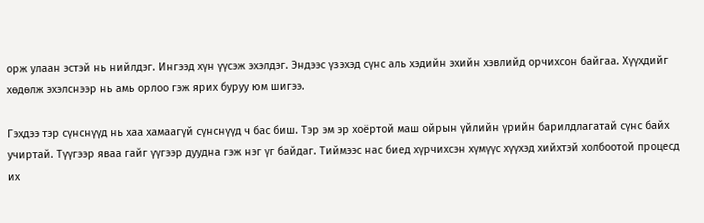орж улаан эстэй нь нийлдэг. Ингээд хүн үүсэж эхэлдэг. Эндээс үзэхэд сүнс аль хэдийн эхийн хэвлийд орчихсон байгаа. Хүүхдийг хөдөлж эхэлснээр нь амь орлоо гэж ярих буруу юм шигээ.

Гэхдээ тэр сүнснүүд нь хаа хамаагүй сүнснүүд ч бас биш. Тэр эм эр хоёртой маш ойрын үйлийн үрийн барилдлагатай сүнс байх учиртай. Түүгээр яваа гайг үүгээр дуудна гэж нэг үг байдаг. Тиймээс нас биед хүрчихсэн хүмүүс хүүхэд хийхтэй холбоотой процесд их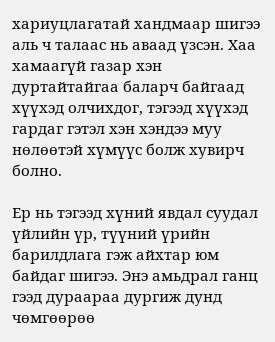хариуцлагатай хандмаар шигээ аль ч талаас нь аваад үзсэн. Хаа хамаагүй газар хэн дуртайтайгаа баларч байгаад хүүхэд олчихдог, тэгээд хүүхэд гардаг гэтэл хэн хэндээ муу нөлөөтэй хүмүүс болж хувирч болно.

Ер нь тэгээд хүний явдал суудал үйлийн үр, түүний үрийн барилдлага гэж айхтар юм байдаг шигээ. Энэ амьдрал ганц гээд дураараа дургиж дунд чөмгөөрөө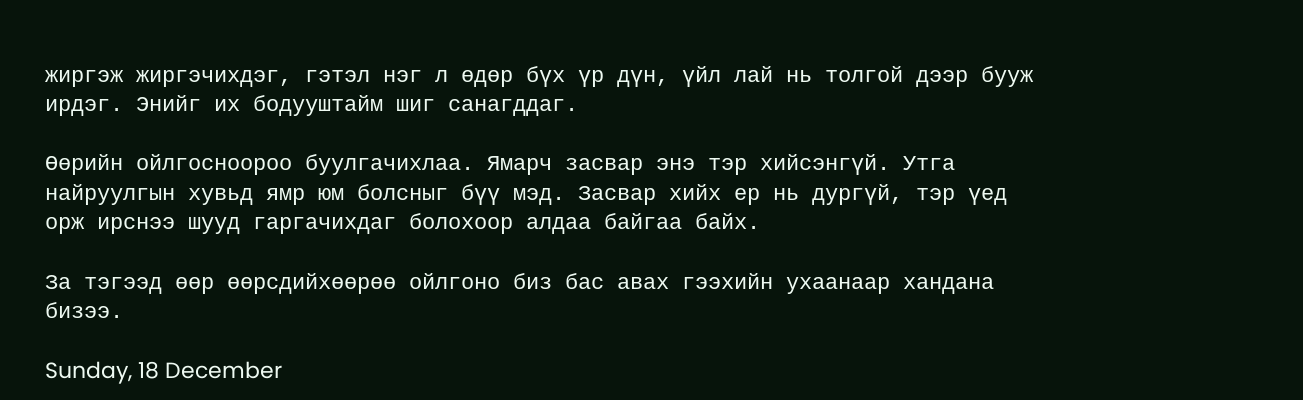жиргэж жиргэчихдэг, гэтэл нэг л өдөр бүх үр дүн, үйл лай нь толгой дээр бууж ирдэг. Энийг их бодууштайм шиг санагддаг.

Өөрийн ойлгосноороо буулгачихлаа. Ямарч засвар энэ тэр хийсэнгүй. Утга найруулгын хувьд ямр юм болсныг бүү мэд. Засвар хийх ер нь дургүй, тэр үед орж ирснээ шууд гаргачихдаг болохоор алдаа байгаа байх.

За тэгээд өөр өөрсдийхөөрөө ойлгоно биз бас авах гээхийн ухаанаар хандана бизээ.

Sunday, 18 December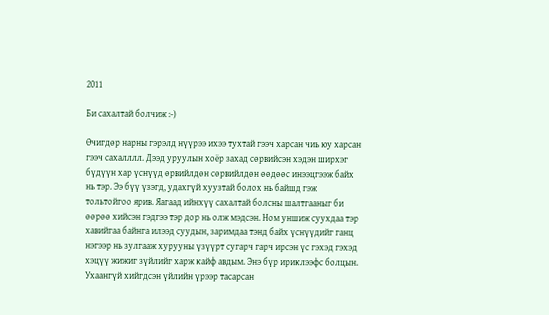2011

Би сахалтай болчиж :-)

Өчигдөр нарны гэрэлд нүүрээ ихээ тухтай гээч харсан чиь юу харсан гээч сахалллл. Дээд уруулын хоёр захад сөрвийсэн хэдэн ширхэг бүдүүн хар үснүүд өрвийлдөн сөрвийлдөн өөдөөс инээцгээж байх нь тэр. Ээ бүү үзэгд, удахгүй хуузтай болох нь байшд гэж тольтойгоо ярив. Яагаад ийнхүү сахалтай болсны шалтгааныг би өөрөө хийсэн гэдгээ тэр дор нь олж мэдсэн. Ном уншиж суухдаа тэр хавийгаа байнга илээд суудын, заримдаа тэнд байх үснүүдийг ганц нэгээр нь зулгааж хурууны үзүүрт сугарч гарч ирсэн үс гэхэд гэхэд хэцүү жижиг зүйлийг харж кайф авдым. Энэ бүр ириклээфс болцын. Ухаангүй хийгдсэн үйлийн үрээр тасарсан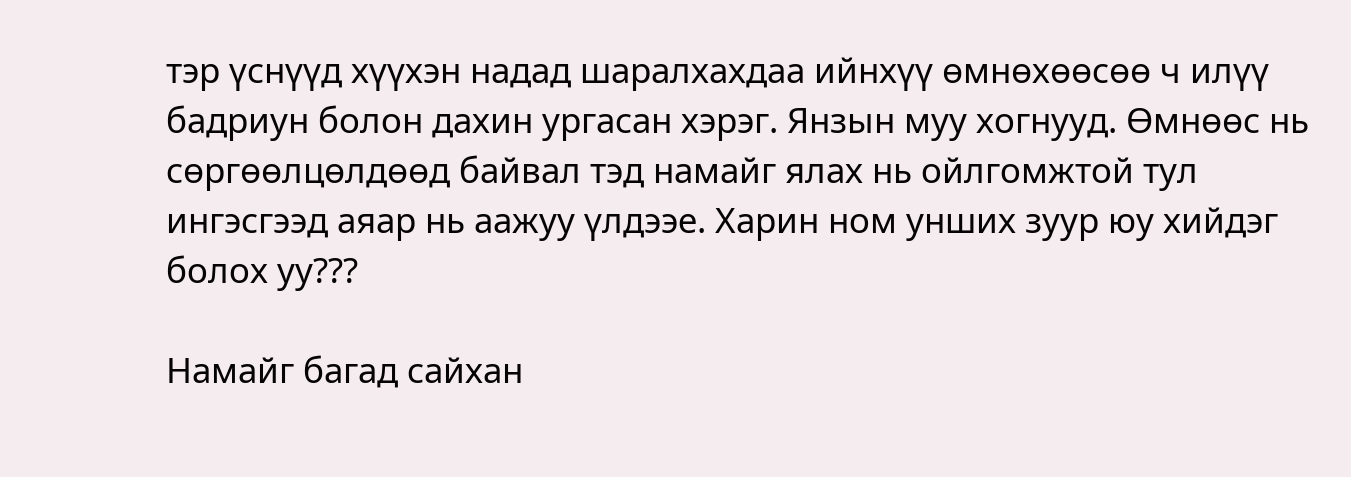тэр үснүүд хүүхэн надад шаралхахдаа ийнхүү өмнөхөөсөө ч илүү бадриун болон дахин ургасан хэрэг. Янзын муу хогнууд. Өмнөөс нь сөргөөлцөлдөөд байвал тэд намайг ялах нь ойлгомжтой тул ингэсгээд аяар нь аажуу үлдээе. Харин ном унших зуур юу хийдэг болох уу???

Намайг багад сайхан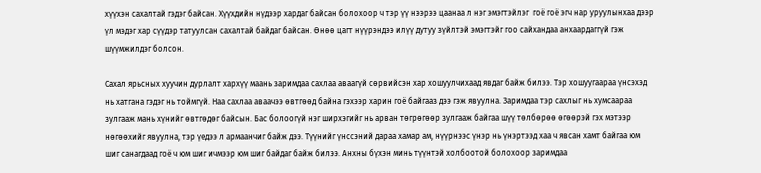хүүхэн сахалтай гэдэг байсан. Хүүхдийн нүдээр хардаг байсан болохоор ч тэр үү нээрээ цаанаа л нэг эмэгтэйлэг  гоё гоё эгч нар уруулынхаа дээр үл мэдэг хар сүүдэр татуулсан сахалтай байдаг байсан. Өнөө цагт нүүрэндээ илүү дутуу зүйлтэй эмэгтэйг гоо сайхандаа анхаардаггүй гэж шүүмжилдэг болсон.

Сахал ярьсных хуучин дурлалт хархүү маань заримдаа сахлаа аваагүй сөрвийсэн хар хошуулчихаад явдаг байж билээ. Тэр хошуугаараа үнсэхэд нь хатгана гэдэг нь тоймгүй. Наа сахлаа аваачээ өвтгөөд байна гэхээр харин гоё байгааз дээ гэж явуулна. Заримдаа тэр сахлыг нь хумсаараа зулгааж мань хүнийг өвтгөдөг байсын. Бас болоогүй нэг ширхэгийг нь арван төгрөгөөр зулгааж байгаа шүү төлбөрөө өгөөрэй гэх мэтээр нөгөөхийг явуулна, тэр үедээ л армаанчиг байж дээ. Түүнийг үнссэний дараа хамар ам, нүүрнээс үнэр нь үнэртээд хаа ч явсан хамт байгаа юм шиг санагдаад гоё ч юм шиг ичмээр юм шиг байдаг байж билээ. Анхны бүхэн минь түүнтэй холбоотой болохоор заримдаа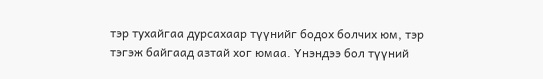тэр тухайгаа дурсахаар түүнийг бодох болчих юм, тэр тэгэж байгаад азтай хог юмаа. Үнэндээ бол түүний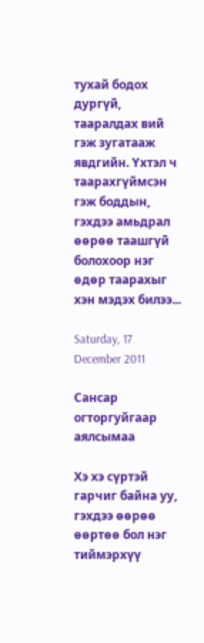тухай бодох дургүй, тааралдах вий гэж зугатааж явдгийн. Үхтэл ч таарахгүймсэн гэж боддын, гэхдээ амьдрал өөрөө таашгүй болохоор нэг өдөр таарахыг хэн мэдэх билээ...

Saturday, 17 December 2011

Сансар огторгуйгаар аялсымаа

Хэ хэ сүртэй гарчиг байна уу, гэхдээ өөрөө өөртөө бол нэг тиймэрхүү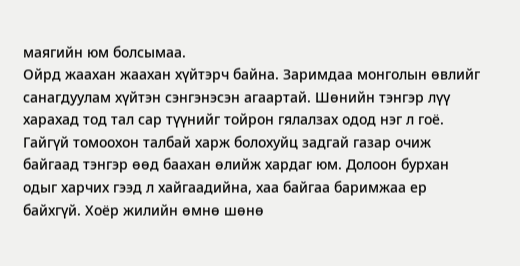маягийн юм болсымаа.
Ойрд жаахан жаахан хүйтэрч байна. Заримдаа монголын өвлийг санагдуулам хүйтэн сэнгэнэсэн агаартай. Шөнийн тэнгэр лүү харахад тод тал сар түүнийг тойрон гялалзах одод нэг л гоё. Гайгүй томоохон талбай харж болохуйц задгай газар очиж байгаад тэнгэр өөд баахан өлийж хардаг юм. Долоон бурхан одыг харчих гээд л хайгаадийна, хаа байгаа баримжаа ер байхгүй. Хоёр жилийн өмнө шөнө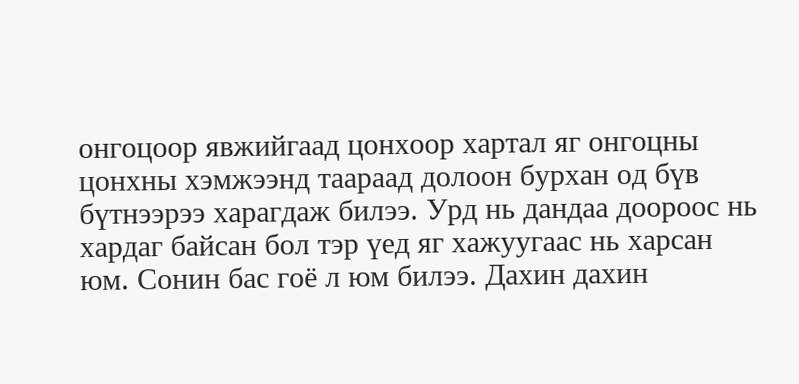онгоцоор явжийгаад цонхоор хартал яг онгоцны цонхны хэмжээнд таараад долоон бурхан од бүв бүтнээрээ харагдаж билээ. Урд нь дандаа доороос нь хардаг байсан бол тэр үед яг хажуугаас нь харсан юм. Сонин бас гоё л юм билээ. Дахин дахин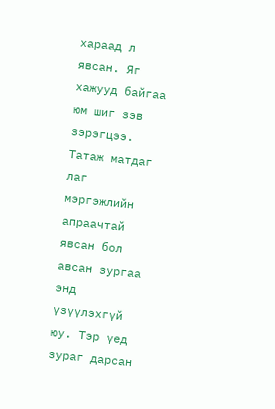хараад л явсан. Яг хажууд байгаа юм шиг зэв зэрэгцээ. Татаж матдаг лаг мэргэжлийн апраачтай явсан бол авсан зургаа энд үзүүлэхгүй юу. Тэр үед зураг дарсан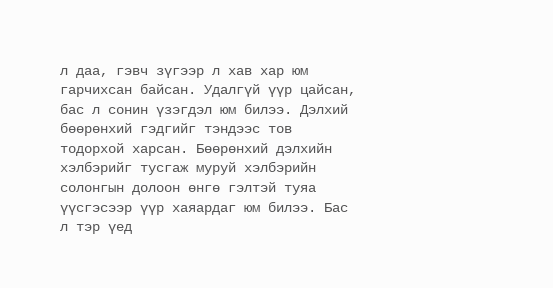л даа, гэвч зүгээр л хав хар юм гарчихсан байсан. Удалгүй үүр цайсан, бас л сонин үзэгдэл юм билээ. Дэлхий бөөрөнхий гэдгийг тэндээс тов тодорхой харсан. Бөөрөнхий дэлхийн хэлбэрийг тусгаж муруй хэлбэрийн солонгын долоон өнгө гэлтэй туяа үүсгэсээр үүр хаяардаг юм билээ. Бас л тэр үед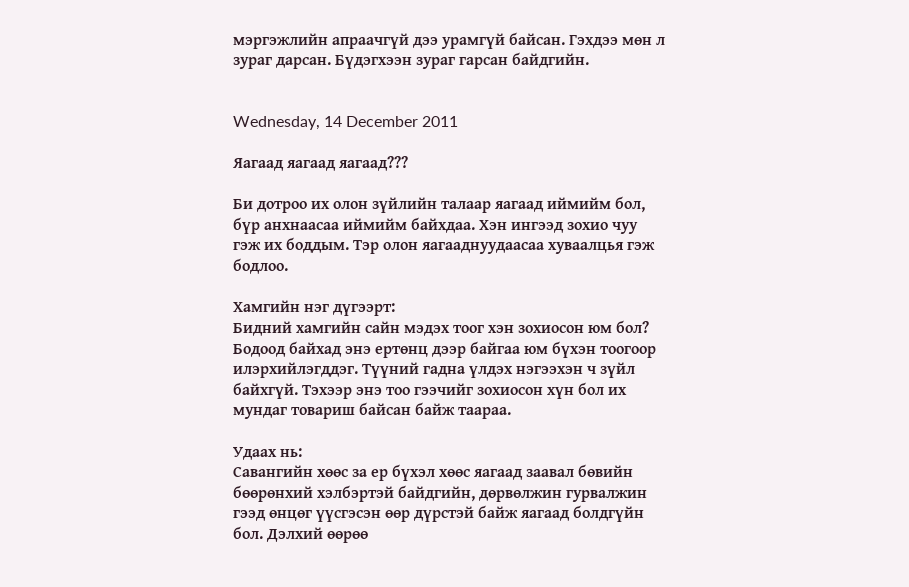мэргэжлийн апраачгүй дээ урамгүй байсан. Гэхдээ мөн л зураг дарсан. Бүдэгхээн зураг гарсан байдгийн.


Wednesday, 14 December 2011

Яагаад яагаад яагаад???

Би дотроо их олон зүйлийн талаар яагаад иймийм бол, бүр анхнаасаа иймийм байхдаа. Хэн ингээд зохио чуу гэж их боддым. Тэр олон яагааднуудаасаа хуваалцья гэж бодлоо.

Хамгийн нэг дүгээрт:
Бидний хамгийн сайн мэдэх тоог хэн зохиосон юм бол? Бодоод байхад энэ ертөнц дээр байгаа юм бүхэн тоогоор илэрхийлэгддэг. Түүний гадна үлдэх нэгээхэн ч зүйл байхгүй. Тэхээр энэ тоо гээчийг зохиосон хүн бол их мундаг товариш байсан байж таараа.

Удаах нь:
Савангийн хөөс за ер бүхэл хөөс яагаад заавал бөвийн бөөрөнхий хэлбэртэй байдгийн, дөрвөлжин гурвалжин гээд өнцөг үүсгэсэн өөр дүрстэй байж яагаад болдгүйн бол. Дэлхий өөрөө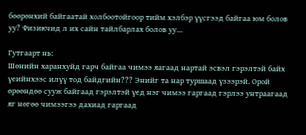бөөрөнхий байгаатай холбоотойгоор тийм хэлбэр үүсгээд байгаа юм болов уу? Физикчид л их сайн тайлбарлах болов уу...

Гутгаарт нь:
Шөнийн харанхуйд гарч байгаа чимээ яагаад нартай эсвэл гэрэлтэй байх үеийнхээс илүү тод байдгийн??? Энийг та нар туршаад үзээрэй. Орой өрөөндөө сууж байгаад гэрэлтэй үед нэг чимээ гаргаад гэрлээ унтраагаад яг нөгөө чимээгээ дахиад гаргаад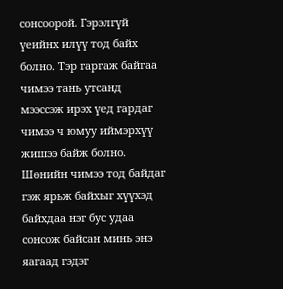сонсоорой. Гэрэлгүй үеийнх илүү тод байх болно. Тэр гаргаж байгаа чимээ тань утсанд мээссэж ирэх үед гардаг чимээ ч юмуу иймэрхүү жишээ байж болно. Шөнийн чимээ тод байдаг гэж ярьж байхыг хүүхэд байхдаа нэг бус удаа сонсож байсан минь энэ яагаад гэдэг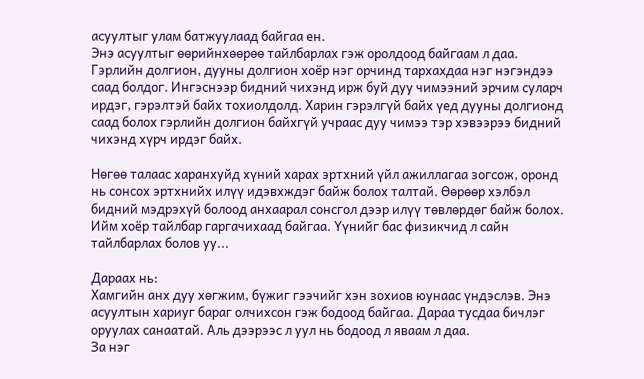асуултыг улам батжуулаад байгаа ен.
Энэ асуултыг өөрийнхөөрөө тайлбарлах гэж оролдоод байгаам л даа.
Гэрлийн долгион, дууны долгион хоёр нэг орчинд тархахдаа нэг нэгэндээ саад болдог. Ингэснээр бидний чихэнд ирж буй дуу чимээний эрчим суларч ирдэг, гэрэлтэй байх тохиолдолд. Харин гэрэлгүй байх үед дууны долгионд саад болох гэрлийн долгион байхгүй учраас дуу чимээ тэр хэвээрээ бидний чихэнд хүрч ирдэг байх.

Нөгөө талаас харанхуйд хүний харах эртхний үйл ажиллагаа зогсож, оронд нь сонсох эртхнийх илүү идэвхждэг байж болох талтай. Өөрөөр хэлбэл бидний мэдрэхүй болоод анхаарал сонсгол дээр илүү төвлөрдөг байж болох. Ийм хоёр тайлбар гаргачихаад байгаа. Үүнийг бас физикчид л сайн тайлбарлах болов уу...

Дараах нь:
Хамгийн анх дуу хөгжим, бүжиг гээчийг хэн зохиов юунаас үндэслэв. Энэ асуултын хариуг бараг олчихсон гэж бодоод байгаа. Дараа тусдаа бичлэг оруулах санаатай. Аль дээрээс л уул нь бодоод л яваам л даа.
За нэг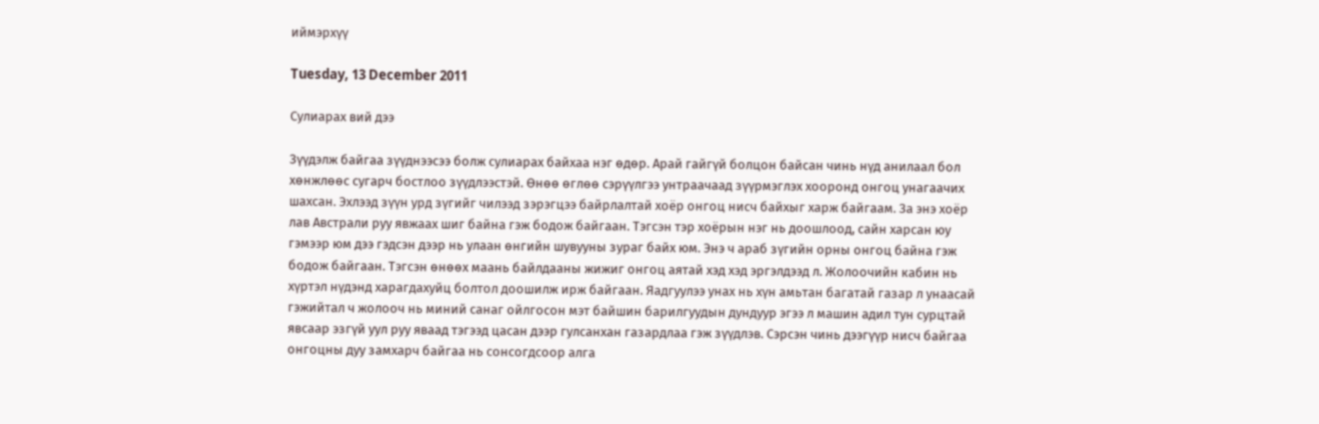иймэрхүү

Tuesday, 13 December 2011

Сулиарах вий дээ

Зүүдэлж байгаа зүүднээсээ болж сулиарах байхаа нэг өдөр. Арай гайгүй болцон байсан чинь нүд анилаал бол хөнжлөөс сугарч бостлоо зүүдлээстэй. Өнөө өглөө сэрүүлгээ унтраачаад зүүрмэглэх хооронд онгоц унагаачих шахсан. Эхлээд зүүн урд зүгийг чилээд зэрэгцээ байрлалтай хоёр онгоц нисч байхыг харж байгаам. За энэ хоёр лав Австрали руу явжаах шиг байна гэж бодож байгаан. Тэгсэн тэр хоёрын нэг нь доошлоод, сайн харсан юу гэмээр юм дээ гэдсэн дээр нь улаан өнгийн шувууны зураг байх юм. Энэ ч араб зүгийн орны онгоц байна гэж бодож байгаан. Тэгсэн өнөөх маань байлдааны жижиг онгоц аятай хэд хэд эргэлдээд л. Жолоочийн кабин нь хүртэл нүдэнд харагдахуйц болтол доошилж ирж байгаан. Яадгуулээ унах нь хүн амьтан багатай газар л унаасай гэжийтал ч жолооч нь миний санаг ойлгосон мэт байшин барилгуудын дундуур эгээ л машин адил тун сурцтай явсаар эзгүй уул руу яваад тэгээд цасан дээр гулсанхан газардлаа гэж зүүдлэв. Сэрсэн чинь дээгүүр нисч байгаа онгоцны дуу замхарч байгаа нь сонсогдсоор алга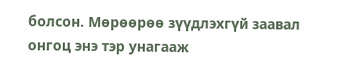болсон. Мөрөөрөө зүүдлэхгүй заавал онгоц энэ тэр унагааж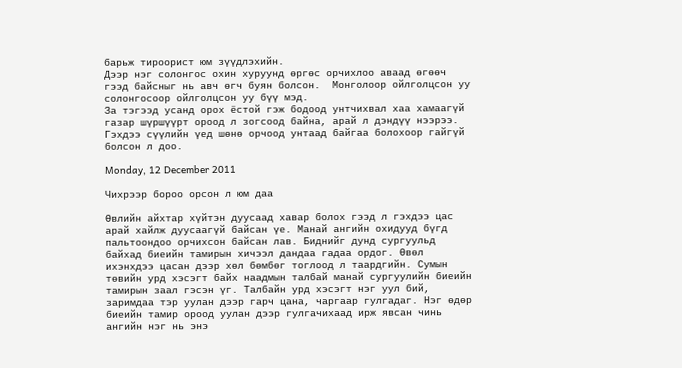барьж тироорист юм зүүдлэхийн.
Дээр нэг солонгос охин хуруунд өргөс орчихлоо аваад өгөөч гээд байсныг нь авч өгч буян болсон.  Монголоор ойлголцсон уу солонгосоор ойлголцсон уу бүү мэд.
За тэгээд усанд орох ёстой гэж бодоод унтчихвал хаа хамаагүй газар шүршүүрт ороод л зогсоод байна, арай л дэндүү нээрээ. Гэхдээ сүүлийн үед шөнө орчоод унтаад байгаа болохоор гайгүй болсон л доо.

Monday, 12 December 2011

Чихрээр бороо орсон л юм даа

Өвлийн айхтар хүйтэн дуусаад хавар болох гээд л гэхдээ цас арай хайлж дуусаагүй байсан үе. Манай ангийн охидууд бүгд пальтоондоо орчихсон байсан лав. Биднийг дунд сургуульд байхад биеийн тамирын хичээл дандаа гадаа ордог. Өвөл ихэнхдээ цасан дээр хөл бөмбөг тоглоод л таардгийн. Сумын төвийн урд хэсэгт байх наадмын талбай манай сургуулийн биеийн тамирын заал гэсэн үг. Талбайн урд хэсэгт нэг уул бий, заримдаа тэр уулан дээр гарч цана, чаргаар гулгадаг. Нэг өдөр биеийн тамир ороод уулан дээр гулгачихаад ирж явсан чинь ангийн нэг нь энэ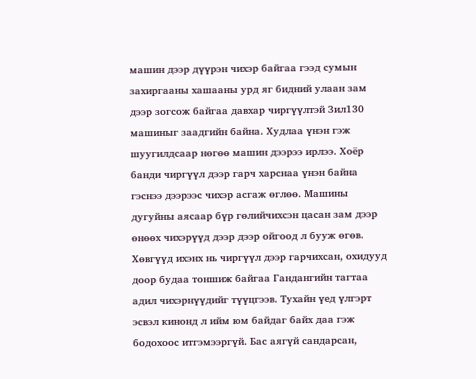машин дээр дүүрэн чихэр байгаа гээд сумын захиргааны хашааны урд яг бидний улаан зам дээр зогсож байгаа давхар чиргүүлтэй Зил130 машиныг заадгийн байна. Худлаа үнэн гэж шуугилдсаар нөгөө машин дээрээ ирлээ. Хоёр банди чиргүүл дээр гарч харснаа үнэн байна гэснээ дээрээс чихэр асгаж өглөө. Машины дугуйны аясаар бүр гөлийчихсэн цасан зам дээр өнөөх чихэрүүд дээр дээр ойгоод л бууж өгөв. Хөвгүүд ихэнх нь чиргүүл дээр гарчихсан, охидууд доор будаа тоншиж байгаа Гандангийн тагтаа адил чихэрнүүдийг түүцгээв. Тухайн үед үлгэрт эсвэл кинонд л ийм юм байдаг байх даа гэж бодохоос итгэмээргүй. Бас аягүй сандарсан,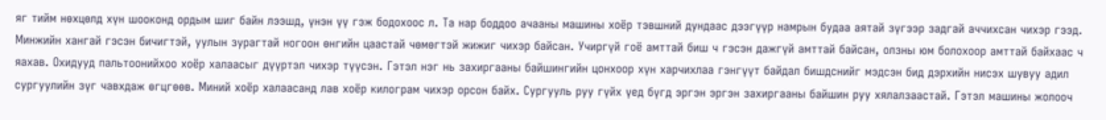яг тийм нөхцөлд хүн шооконд ордым шиг байн лээшд, үнэн үү гэж бодохоос л. Та нар боддоо ачааны машины хоёр тэвшний дундаас дээгүүр намрын будаа аятай зүгээр задгай аччихсан чихэр гээд. Минжийн хангай гэсэн бичигтэй, уулын зурагтай ногоон өнгийн цаастай чөмөгтэй жижиг чихэр байсан. Учиргүй гоё амттай биш ч гэсэн дажгүй амттай байсан, олзны юм болохоор амттай байхаас ч яахав. Охидууд пальтоонийхоо хоёр халаасыг дүүртэл чихэр түүсэн. Гэтэл нэг нь захиргааны байшингийн цонхоор хүн харчихлаа гэнгүүт байдал бишдснийг мэдсэн бид дэрхийн нисэх шувуу адил сургуулийн зүг чавхдаж өгцгөөв. Миний хоёр халаасанд лав хоёр килограм чихэр орсон байх. Сургууль руу гүйх үед бүгд эргэн эргэн захиргааны байшин руу хялалзаастай. Гэтэл машины жолооч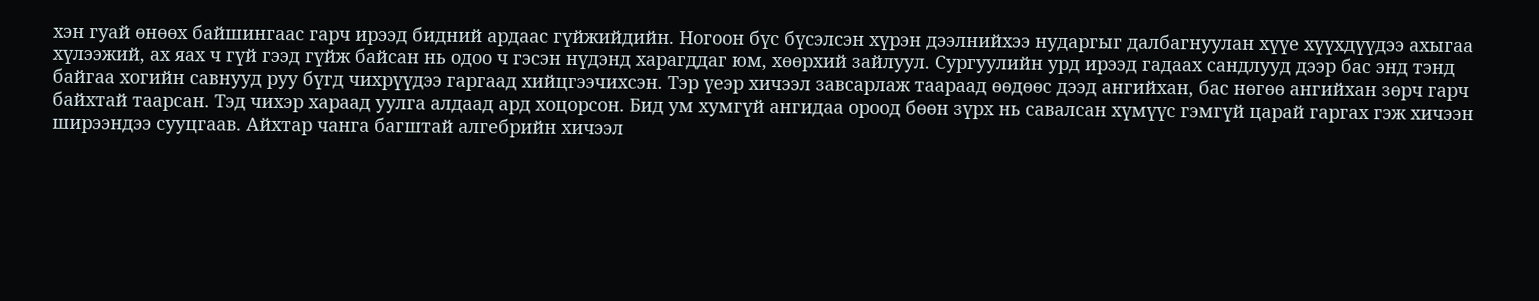хэн гуай өнөөх байшингаас гарч ирээд бидний ардаас гүйжийдийн. Ногоон бүс бүсэлсэн хүрэн дээлнийхээ нударгыг далбагнуулан хүүе хүүхдүүдээ ахыгаа хүлээжий, ах яах ч гүй гээд гүйж байсан нь одоо ч гэсэн нүдэнд харагддаг юм, хөөрхий зайлуул. Сургуулийн урд ирээд гадаах сандлууд дээр бас энд тэнд байгаа хогийн савнууд руу бүгд чихрүүдээ гаргаад хийцгээчихсэн. Тэр үеэр хичээл завсарлаж таараад өөдөөс дээд ангийхан, бас нөгөө ангийхан зөрч гарч байхтай таарсан. Тэд чихэр хараад уулга алдаад ард хоцорсон. Бид ум хумгүй ангидаа ороод бөөн зүрх нь савалсан хүмүүс гэмгүй царай гаргах гэж хичээн ширээндээ сууцгаав. Айхтар чанга багштай алгебрийн хичээл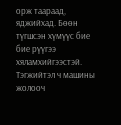орж таараад, яджийхад. Бөөн түгшсэн хүмүүс бие бие рүүгээ хяламхийгээстэй. Тэгжийтэл ч машины жолооч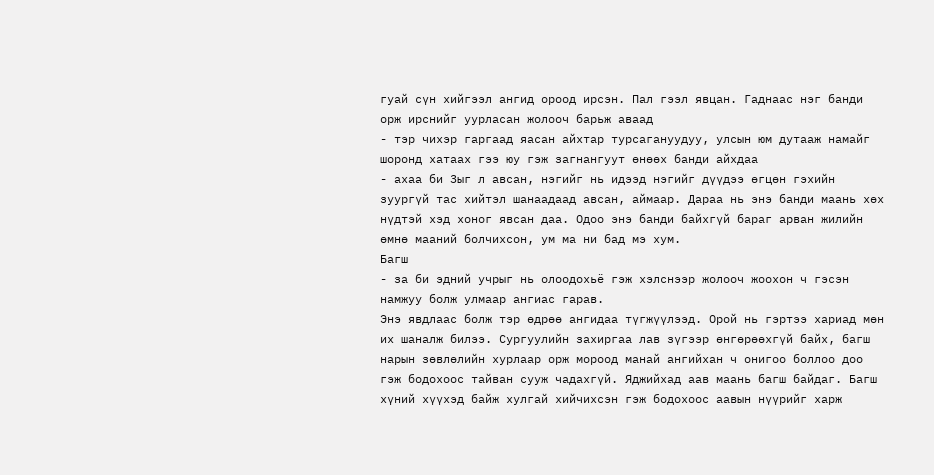гуай сүн хийгээл ангид ороод ирсэн. Пал гээл явцан. Гаднаас нэг банди орж ирснийг уурласан жолооч барьж аваад
- тэр чихэр гаргаад яасан айхтар турсагануудуу, улсын юм дутааж намайг шоронд хатаах гээ юу гэж загнангуут өнөөх банди айхдаа
- ахаа би 3ыг л авсан, нэгийг нь идээд нэгийг дүүдээ өгцөн гэхийн зуургүй тас хийтэл шанаадаад авсан, аймаар. Дараа нь энэ банди маань хөх нүдтэй хэд хоног явсан даа. Одоо энэ банди байхгүй бараг арван жилийн өмнө мааний болчихсон, ум ма ни бад мэ хум.
Багш
- за би эдний учрыг нь олоодохьё гэж хэлснээр жолооч жоохон ч гэсэн намжуу болж улмаар ангиас гарав.
Энэ явдлаас болж тэр өдрөө ангидаа түгжүүлээд. Орой нь гэртээ хариад мөн их шаналж билээ. Сургуулийн захиргаа лав зүгээр өнгөрөөхгүй байх, багш нарын зөвлөлийн хурлаар орж мороод манай ангийхан ч онигоо боллоо доо гэж бодохоос тайван сууж чадахгүй. Яджийхад аав маань багш байдаг. Багш хүний хүүхэд байж хулгай хийчихсэн гэж бодохоос аавын нүүрийг харж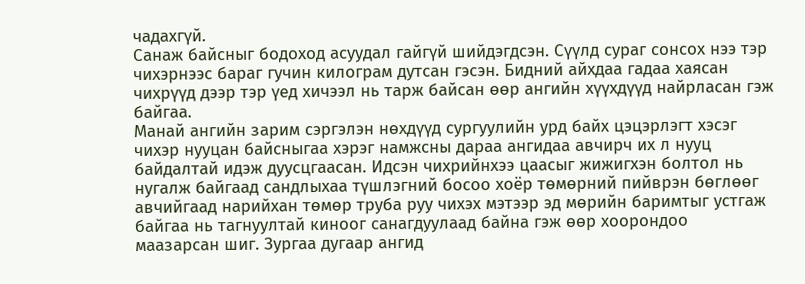чадахгүй.
Санаж байсныг бодоход асуудал гайгүй шийдэгдсэн. Сүүлд сураг сонсох нээ тэр чихэрнээс бараг гучин килограм дутсан гэсэн. Бидний айхдаа гадаа хаясан чихрүүд дээр тэр үед хичээл нь тарж байсан өөр ангийн хүүхдүүд найрласан гэж байгаа.
Манай ангийн зарим сэргэлэн нөхдүүд сургуулийн урд байх цэцэрлэгт хэсэг чихэр нууцан байсныгаа хэрэг намжсны дараа ангидаа авчирч их л нууц байдалтай идэж дуусцгаасан. Идсэн чихрийнхээ цаасыг жижигхэн болтол нь нугалж байгаад сандлыхаа түшлэгний босоо хоёр төмөрний пийврэн бөглөөг авчийгаад нарийхан төмөр труба руу чихэх мэтээр эд мөрийн баримтыг устгаж байгаа нь тагнуултай киноог санагдуулаад байна гэж өөр хоорондоо маазарсан шиг. Зургаа дугаар ангид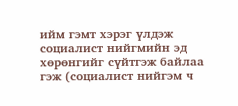ийм гэмт хэрэг үлдэж социалист нийгмийн эд хөрөнгийг сүйтгэж байлаа гэж (социалист нийгэм ч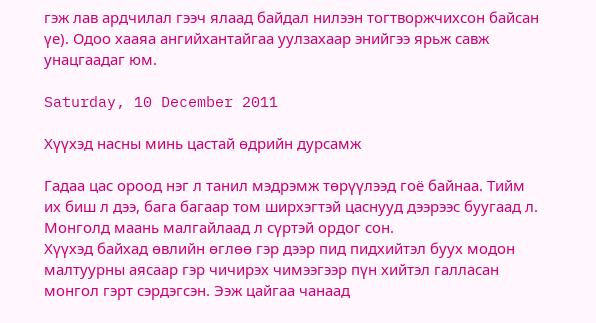гэж лав ардчилал гээч ялаад байдал нилээн тогтворжчихсон байсан үе). Одоо хааяа ангийхантайгаа уулзахаар энийгээ ярьж савж унацгаадаг юм.

Saturday, 10 December 2011

Хүүхэд насны минь цастай өдрийн дурсамж

Гадаа цас ороод нэг л танил мэдрэмж төрүүлээд гоё байнаа. Тийм их биш л дээ, бага багаар том ширхэгтэй цаснууд дээрээс буугаад л. Монголд маань малгайлаад л сүртэй ордог сон.
Хүүхэд байхад өвлийн өглөө гэр дээр пид пидхийтэл буух модон малтуурны аясаар гэр чичирэх чимээгээр пүн хийтэл галласан монгол гэрт сэрдэгсэн. Ээж цайгаа чанаад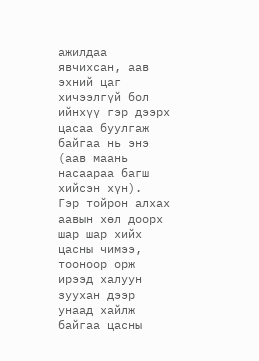ажилдаа явчихсан, аав эхний цаг хичээлгүй бол ийнхүү гэр дээрх цасаа буулгаж байгаа нь энэ (аав маань насаараа багш хийсэн хүн).  Гэр тойрон алхах аавын хөл доорх шар шар хийх цасны чимээ, тооноор орж ирээд халуун зуухан дээр унаад хайлж байгаа цасны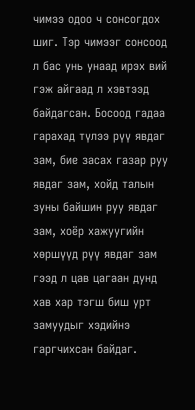чимээ одоо ч сонсогдох шиг. Тэр чимээг сонсоод л бас унь унаад ирэх вий гэж айгаад л хэвтээд байдагсан. Босоод гадаа гарахад түлээ рүү явдаг зам, бие засах газар руу явдаг зам, хойд талын зуны байшин руу явдаг зам, хоёр хажуугийн хөршүүд рүү явдаг зам гээд л цав цагаан дунд хав хар тэгш биш урт замуудыг хэдийнэ гаргчихсан байдаг.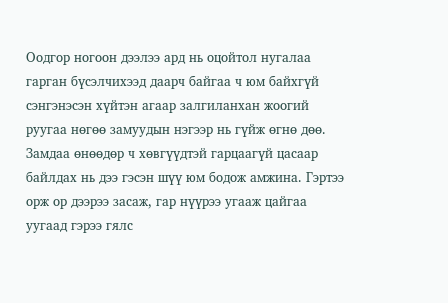Оодгор ногоон дээлээ ард нь оцойтол нугалаа гарган бүсэлчихээд даарч байгаа ч юм байхгүй сэнгэнэсэн хүйтэн агаар залгиланхан жоогий руугаа нөгөө замуудын нэгээр нь гүйж өгнө дөө. Замдаа өнөөдөр ч хөвгүүдтэй гарцаагүй цасаар байлдах нь дээ гэсэн шүү юм бодож амжина. Гэртээ орж ор дээрээ засаж, гар нүүрээ угааж цайгаа уугаад гэрээ гялс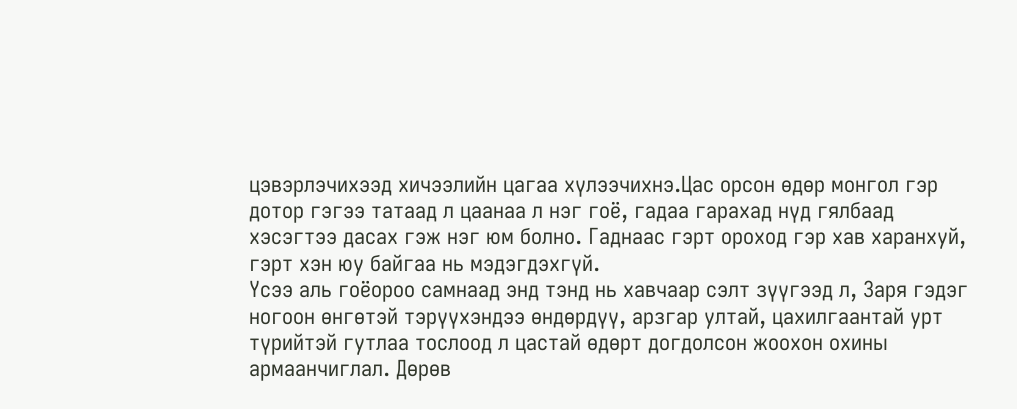цэвэрлэчихээд хичээлийн цагаа хүлээчихнэ.Цас орсон өдөр монгол гэр дотор гэгээ татаад л цаанаа л нэг гоё, гадаа гарахад нүд гялбаад хэсэгтээ дасах гэж нэг юм болно. Гаднаас гэрт ороход гэр хав харанхуй, гэрт хэн юу байгаа нь мэдэгдэхгүй.
Үсээ аль гоёороо самнаад энд тэнд нь хавчаар сэлт зүүгээд л, Заря гэдэг ногоон өнгөтэй тэрүүхэндээ өндөрдүү, арзгар ултай, цахилгаантай урт түрийтэй гутлаа тослоод л цастай өдөрт догдолсон жоохон охины армаанчиглал. Дөрөв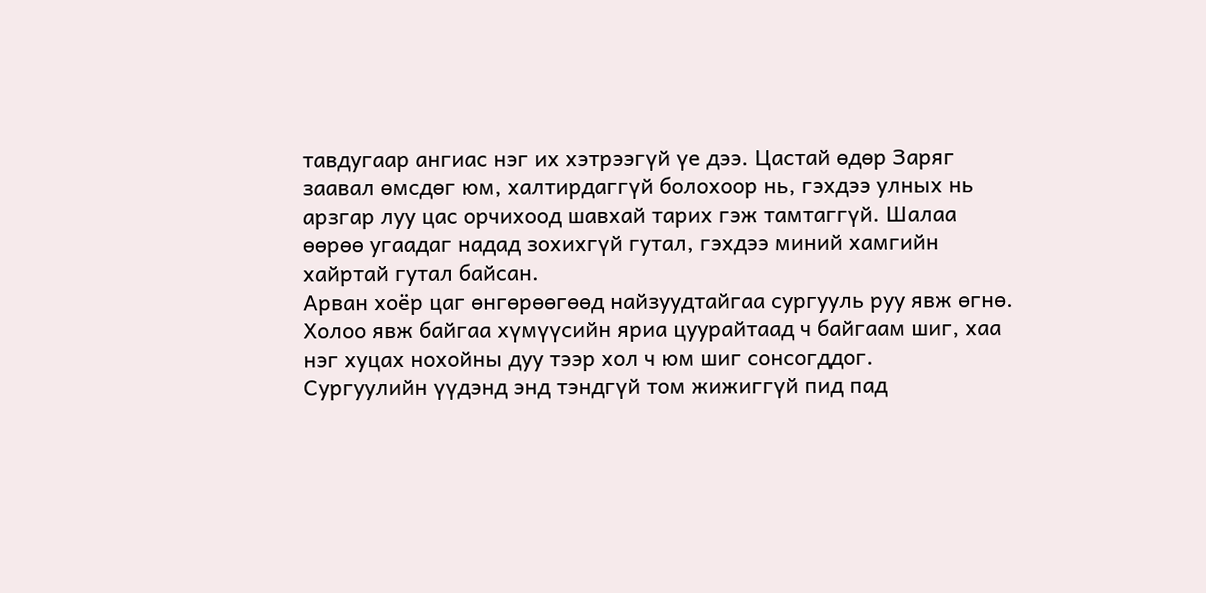тавдугаар ангиас нэг их хэтрээгүй үе дээ. Цастай өдөр Заряг заавал өмсдөг юм, халтирдаггүй болохоор нь, гэхдээ улных нь арзгар луу цас орчихоод шавхай тарих гэж тамтаггүй. Шалаа өөрөө угаадаг надад зохихгүй гутал, гэхдээ миний хамгийн хайртай гутал байсан.
Арван хоёр цаг өнгөрөөгөөд найзуудтайгаа сургууль руу явж өгнө. Холоо явж байгаа хүмүүсийн яриа цуурайтаад ч байгаам шиг, хаа нэг хуцах нохойны дуу тээр хол ч юм шиг сонсогддог.
Сургуулийн үүдэнд энд тэндгүй том жижиггүй пид пад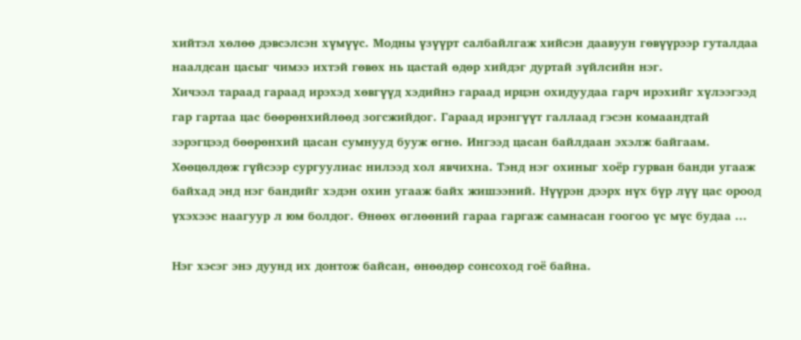хийтэл хөлөө дэвсэлсэн хүмүүс. Модны үзүүрт салбайлгаж хийсэн даавуун гөвүүрээр гуталдаа наалдсан цасыг чимээ ихтэй гөвөх нь цастай өдөр хийдэг дуртай зүйлсийн нэг.
Хичээл тараад гараад ирэхэд хөвгүүд хэдийнэ гараад ирцэн охидуудаа гарч ирэхийг хүлээгээд гар гартаа цас бөөрөнхийлөөд зогсжийдог. Гараад ирэнгүүт галлаад гэсэн комаандтай зэрэгцээд бөөрөнхий цасан сумнууд бууж өгнө. Ингээд цасан байлдаан эхэлж байгаам. Хөөцөлдөж гүйсээр сургуулиас нилээд хол явчихна. Тэнд нэг охиныг хоёр гурван банди угааж байхад энд нэг бандийг хэдэн охин угааж байх жишээний. Нүүрэн дээрх нүх бүр лүү цас ороод үхэхээс наагуур л юм болдог. Өнөөх өглөөний гараа гаргаж самнасан гоогоо үс мүс будаа ...

Нэг хэсэг энэ дуунд их донтож байсан, өнөөдөр сонсоход гоё байна.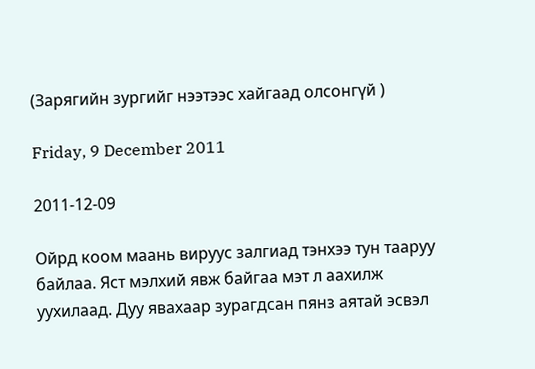(Зарягийн зургийг нээтээс хайгаад олсонгүй )

Friday, 9 December 2011

2011-12-09

Ойрд коом маань вируус залгиад тэнхээ тун тааруу байлаа. Яст мэлхий явж байгаа мэт л аахилж уухилаад. Дуу явахаар зурагдсан пянз аятай эсвэл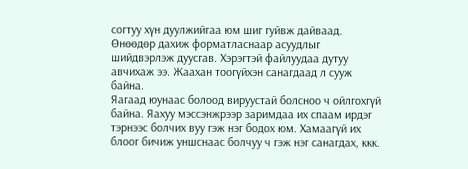согтуу хүн дуулжийгаа юм шиг гуйвж дайваад.  Өнөөдөр дахиж форматласнаар асуудлыг шийдвэрлэж дуусгав. Хэрэгтэй файлуудаа дутуу авчихаж ээ. Жаахан тоогүйхэн санагдаад л сууж байна.
Яагаад юунаас болоод вируустай болсноо ч ойлгохгүй байна. Яахуу мэссэнжрээр заримдаа их спаам ирдэг тэрнээс болчих вуу гэж нэг бодох юм. Хамаагүй их блоог бичиж уншснаас болчуу ч гэж нэг санагдах, ккк.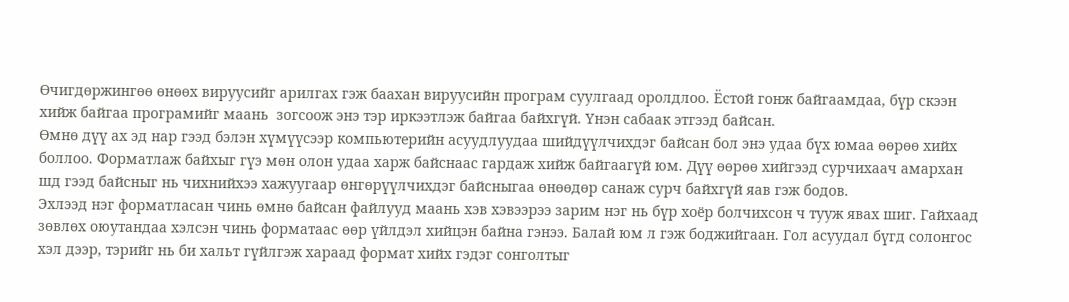Өчигдөржингөө өнөөх вируусийг арилгах гэж баахан вируусийн програм суулгаад оролдлоо. Ёстой гонж байгаамдаа, бүр скээн хийж байгаа програмийг маань  зогсоож энэ тэр иркээтлэж байгаа байхгүй. Үнэн сабаак этгээд байсан.
Өмнө дүү ах эд нар гээд бэлэн хүмүүсээр компьютерийн асуудлуудаа шийдүүлчихдэг байсан бол энэ удаа бүх юмаа өөрөө хийх боллоо. Форматлаж байхыг гүэ мөн олон удаа харж байснаас гардаж хийж байгаагүй юм. Дүү өөрөө хийгээд сурчихаач амархан шд гээд байсныг нь чихнийхээ хажуугаар өнгөрүүлчихдэг байсныгаа өнөөдөр санаж сурч байхгүй яав гэж бодов.
Эхлээд нэг форматласан чинь өмнө байсан файлууд маань хэв хэвээрээ зарим нэг нь бүр хоёр болчихсон ч тууж явах шиг. Гайхаад зөвлөх оюутандаа хэлсэн чинь форматаас өөр үйлдэл хийцэн байна гэнээ. Балай юм л гэж боджийгаан. Гол асуудал бүгд солонгос хэл дээр, тэрийг нь би хальт гүйлгэж хараад формат хийх гэдэг сонголтыг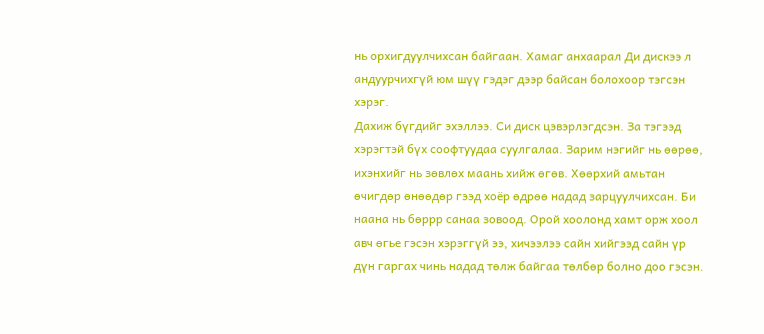нь орхигдуулчихсан байгаан. Хамаг анхаарал Ди дискээ л андуурчихгүй юм шүү гэдэг дээр байсан болохоор тэгсэн хэрэг.
Дахиж бүгдийг эхэллээ. Си диск цэвэрлэгдсэн. За тэгээд хэрэгтэй бүх соофтуудаа суулгалаа. Зарим нэгийг нь өөрөө, ихэнхийг нь зөвлөх маань хийж өгөв. Хөөрхий амьтан өчигдөр өнөөдөр гээд хоёр өдрөө надад зарцуулчихсан. Би наана нь бөррр санаа зовоод. Орой хоолонд хамт орж хоол авч өгье гэсэн хэрэггүй ээ, хичээлээ сайн хийгээд сайн үр дүн гаргах чинь надад төлж байгаа төлбөр болно доо гэсэн.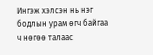Ингэж хэлсэн нь нэг бодлын урам өгч байгаа ч нөгөө талаас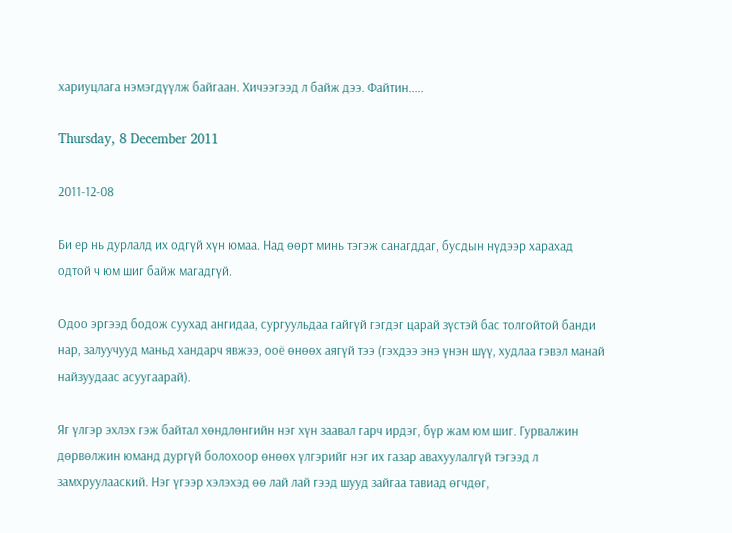хариуцлага нэмэгдүүлж байгаан. Хичээгээд л байж дээ. Файтин.....

Thursday, 8 December 2011

2011-12-08

Би ер нь дурлалд их одгүй хүн юмаа. Над өөрт минь тэгэж санагддаг, бусдын нүдээр харахад одтой ч юм шиг байж магадгүй.

Одоо эргээд бодож суухад ангидаа, сургуульдаа гайгүй гэгдэг царай зүстэй бас толгойтой банди нар, залуучууд маньд хандарч явжээ, ооё өнөөх аягүй тээ (гэхдээ энэ үнэн шүү, худлаа гэвэл манай найзуудаас асуугаарай).

Яг үлгэр эхлэх гэж байтал хөндлөнгийн нэг хүн заавал гарч ирдэг, бүр жам юм шиг. Гурвалжин дөрвөлжин юманд дургүй болохоор өнөөх үлгэрийг нэг их газар авахуулалгүй тэгээд л замхруулааский. Нэг үгээр хэлэхэд өө лай лай гээд шууд зайгаа тавиад өгчдөг,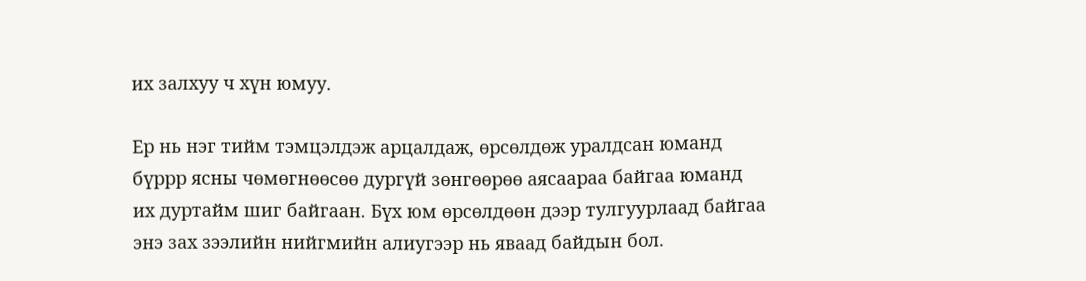их залхуу ч хүн юмуу.

Ер нь нэг тийм тэмцэлдэж арцалдаж, өрсөлдөж уралдсан юманд бүррр ясны чөмөгнөөсөө дургүй зөнгөөрөө аясаараа байгаа юманд их дуртайм шиг байгаан. Бүх юм өрсөлдөөн дээр тулгуурлаад байгаа энэ зах зээлийн нийгмийн алиугээр нь яваад байдын бол.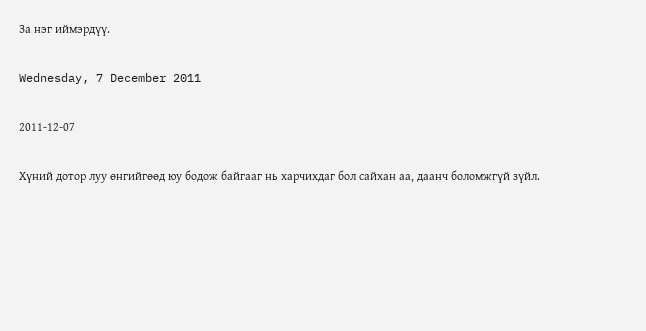За нэг иймэрдүү.

Wednesday, 7 December 2011

2011-12-07

Хүний дотор луу өнгийгөөд юу бодож байгааг нь харчихдаг бол сайхан аа, даанч боломжгүй зүйл.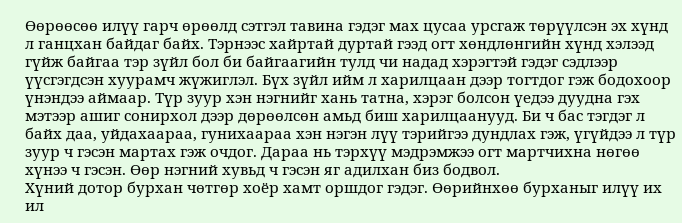Өөрөөсөө илүү гарч өрөөлд сэтгэл тавина гэдэг мах цусаа урсгаж төрүүлсэн эх хүнд л ганцxан байдаг байх. Тэрнээс хайртай дуртай гээд огт хөндлөнгийн хүнд хэлээд гүйж байгаа тэр зүйл бол би байгаагийн тулд чи надад хэрэгтэй гэдэг сэдлээр үүсгэгдсэн хуурамч жүжиглэл. Бүх зүйл ийм л харилцаан дээр тогтдог гэж бодохоор үнэндээ аймаар. Түр зуур хэн нэгнийг хань татна, хэрэг болсон үедээ дуудна гэх мэтээр ашиг сонирхол дээр дөрөөлсөн амьд биш харилцаанууд. Би ч бас тэгдэг л байх даа, уйдахаараа, гунихаараа хэн нэгэн лүү тэрийгээ дундлах гэж, үгүйдээ л түр зуур ч гэсэн мартах гэж очдог. Дараа нь тэрхүү мэдрэмжээ огт мартчихна нөгөө хүнээ ч гэсэн. Өөр нэгний хувьд ч гэсэн яг адилхан биз бодвол.
Хүний дотор бурхан чөтгөр хоёр хамт оршдог гэдэг. Өөрийнхөө бурханыг илүү их ил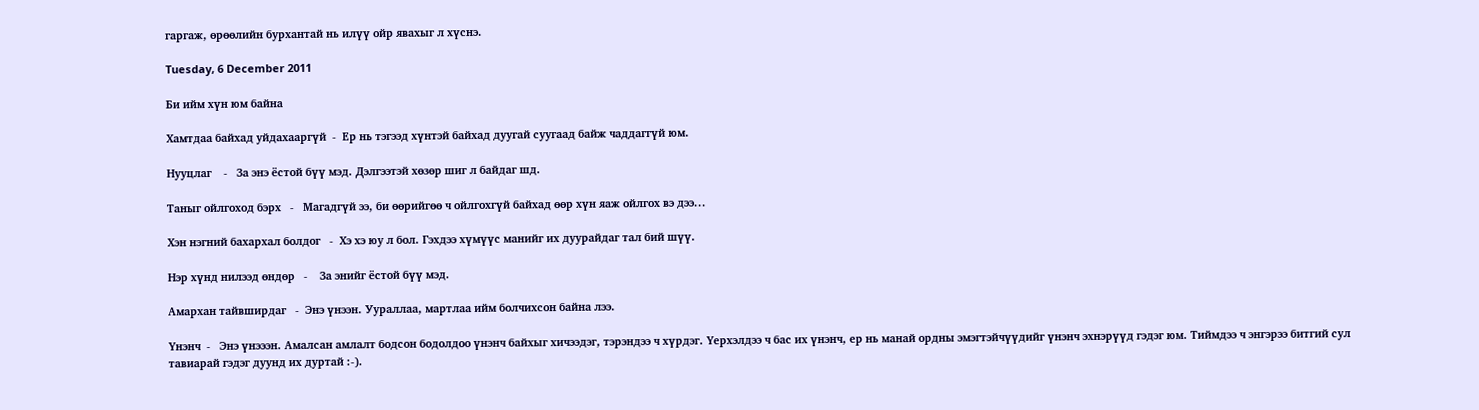гаргаж, өрөөлийн бурхантай нь илүү ойр явахыг л хүснэ.

Tuesday, 6 December 2011

Би ийм хүн юм байна

Хамтдаа байхад уйдахааргүй  -  Ер нь тэгээд хүнтэй байхад дуугай суугаад байж чаддаггүй юм.

Нууцлаг    -   За энэ ёстой бүү мэд. Дэлгээтэй хөзөр шиг л байдаг шд.

Таныг ойлгоход бэрх   -   Магадгүй ээ, би өөрийгөө ч ойлгохгүй байхад өөр хүн яаж ойлгох вэ дээ...

Хэн нэгний бахархал болдог   -  Хэ хэ юу л бол. Гэхдээ хүмүүс манийг их дуурайдаг тал бий шүү.

Нэр хүнд нилээд өндөр   -    За энийг ёстой бүү мэд.

Амархан тайвширдаг   -  Энэ үнээн. Уураллаа, мартлаа ийм болчихсон байна лээ.

Үнэнч  -   Энэ үнэээн. Амалсан амлалт бодсон бодолдоо үнэнч байхыг хичээдэг, тэрэндээ ч хүрдэг. Үерхэлдээ ч бас их үнэнч, ер нь манай ордны эмэгтэйчүүдийг үнэнч эхнэрүүд гэдэг юм. Тиймдээ ч энгэрээ битгий сул тавиарай гэдэг дуунд их дуртай :-).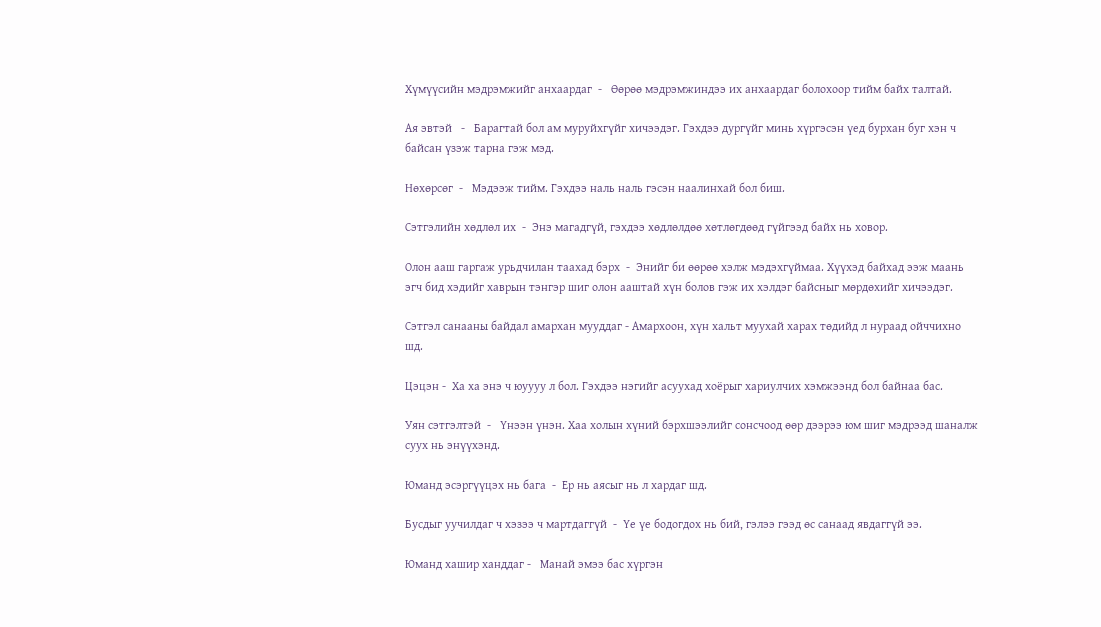Хүмүүсийн мэдрэмжийг анхаардаг  -   Өөрөө мэдрэмжиндээ их анхаардаг болохоор тийм байх талтай.

Ая эвтэй   -   Барагтай бол ам муруйхгүйг хичээдэг. Гэхдээ дургүйг минь хүргэсэн үед бурхан буг хэн ч байсан үзэж тарна гэж мэд.

Нөхөрсөг  -   Мэдээж тийм. Гэхдээ наль наль гэсэн наалинхай бол биш.

Сэтгэлийн хөдлөл их  -  Энэ магадгүй, гэхдээ хөдлөлдөө хөтлөгдөөд гүйгээд байх нь ховор.

Олон ааш гаргаж урьдчилан таахад бэрх  -  Энийг би өөрөө хэлж мэдэхгүймаа. Хүүхэд байхад ээж маань эгч бид хэдийг хаврын тэнгэр шиг олон ааштай хүн болов гэж их хэлдэг байсныг мөрдөхийг хичээдэг.

Сэтгэл санааны байдал амархан мууддаг - Амархоон, хүн хальт муухай харах төдийд л нураад ойччихно шд.

Цэцэн -  Ха ха энэ ч юуууу л бол. Гэхдээ нэгийг асуухад хоёрыг хариулчих хэмжээнд бол байнаа бас.

Уян сэтгэлтэй  -   Үнээн үнэн. Хаа холын хүний бэрхшээлийг сонсчоод өөр дээрээ юм шиг мэдрээд шаналж суух нь энүүхэнд.

Юманд эсэргүүцэх нь бага  -  Ер нь аясыг нь л хардаг шд.

Бусдыг уучилдаг ч хэзээ ч мартдаггүй  -  Үе үе бодогдох нь бий, гэлээ гээд өс санаад явдаггүй ээ.

Юманд хашир ханддаг -   Манай эмээ бас хүргэн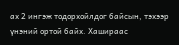ах 2 ингэж тодорхойлдог байсын, тэхээр үнэний ортой байх. Хашираас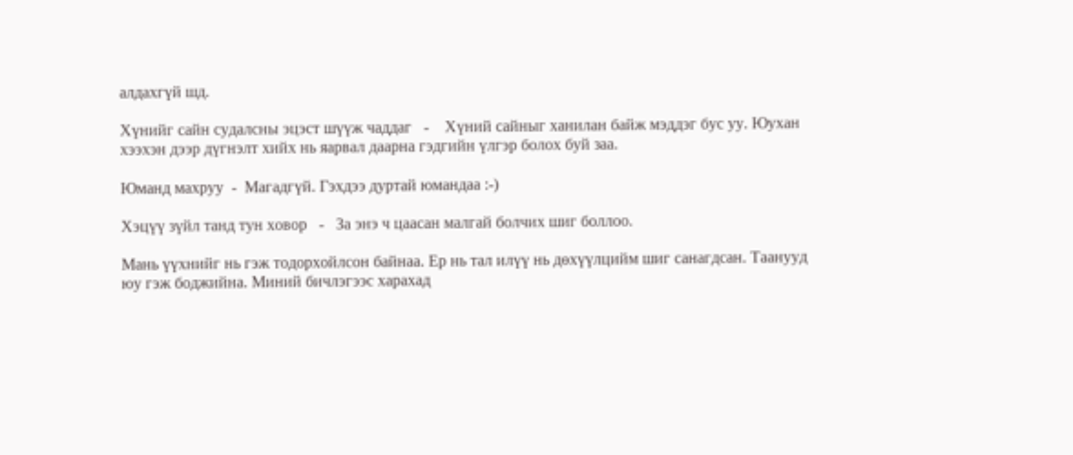алдахгүй шд.

Хүнийг сайн судалсны эцэст шүүж чаддаг   -    Хүний сайныг ханилан байж мэддэг бус уу. Юухан хээхэн дээр дүгнэлт хийх нь яарвал даарна гэдгийн үлгэр болох буй заа.

Юманд махруу  -  Магадгүй. Гэхдээ дуртай юмандаа :-)

Хэцүү зүйл танд тун ховор   -   За энэ ч цаасан малгай болчих шиг боллоо.

Мань үүхнийг нь гэж тодорхойлсон байнаа. Ер нь тал илүү нь дөхүүлцийм шиг санагдсан. Таанууд юу гэж боджийна. Миний бичлэгээс харахад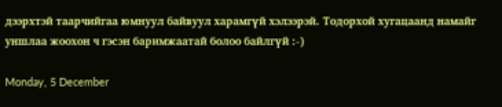дээрхтэй таарчийгаа юмнуул байвуул харамгүй хэлээрэй. Тодорхой хугацаанд намайг уншлаа жоохон ч гэсэн баримжаатай болоо байлгүй :-)

Monday, 5 December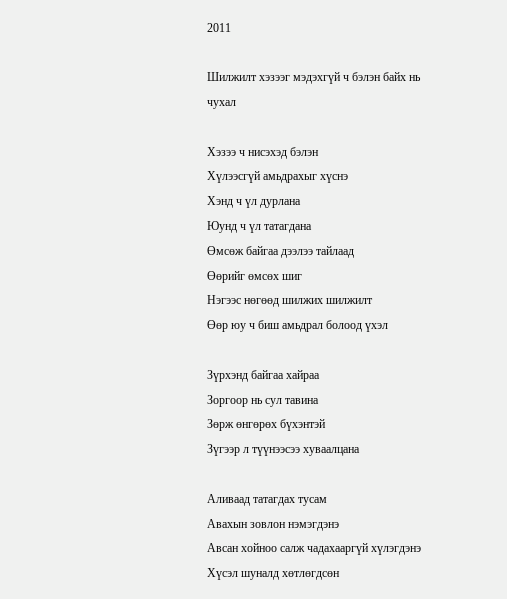2011

Шилжилт хэзээг мэдэхгүй ч бэлэн байх нь чухал

Хэзээ ч нисэхэд бэлэн
Хүлээсгүй амьдрахыг хүснэ
Хэнд ч үл дурлана
Юунд ч үл татагдана
Өмсөж байгаа дээлээ тайлаад
Өөрийг өмсөх шиг
Нэгээс нөгөөд шилжих шилжилт
Өөр юу ч биш амьдрал болоод үхэл

Зүрхэнд байгаа хайраа
Зоргоор нь сул тавина
Зөрж өнгөрөх бүхэнтэй
Зүгээр л түүнээсээ хуваалцана

Аливаад татагдах тусам
Авахын зовлон нэмэгдэнэ
Авсан хойноо салж чадахааргүй хүлэгдэнэ
Хүсэл шуналд хөтлөгдсөн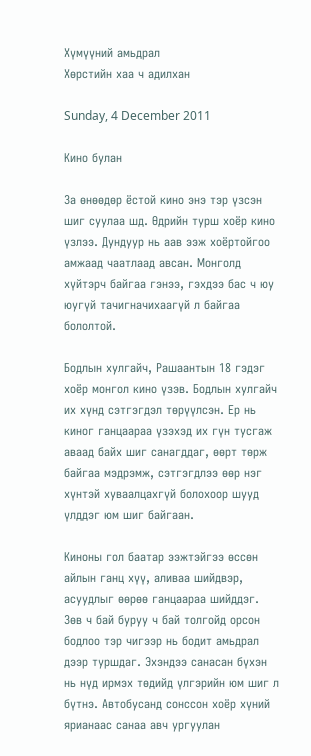Хүмүүний амьдрал
Хөрстийн хаа ч адилхан

Sunday, 4 December 2011

Кино булан

За өнөөдөр ёстой кино энэ тэр үзсэн шиг суулаа шд. Өдрийн турш хоёр кино үзлээ. Дундуур нь аав ээж хоёртойгоо амжаад чаатлаад авсан. Монголд хүйтэрч байгаа гэнээ, гэхдээ бас ч юу юугүй тачигначихаагүй л байгаа бололтой.

Бодлын хулгайч, Рашаантын 18 гэдэг хоёр монгол кино үзэв. Бодлын хулгайч их хүнд сэтгэгдэл төрүүлсэн. Ер нь киног ганцаараа үзэхэд их гүн тусгаж аваад байх шиг санагддаг, өөрт төрж байгаа мэдрэмж, сэтгэгдлээ өөр нэг хүнтэй хуваалцахгүй болохоор шууд үлддэг юм шиг байгаан.

Киноны гол баатар ээжтэйгээ өссөн айлын ганц хүү, аливаа шийдвэр, асуудлыг өөрөө ганцаараа шийддэг. Зөв ч бай буруу ч бай толгойд орсон бодлоо тэр чигээр нь бодит амьдрал дээр туршдаг. Эхэндээ санасан бүхэн нь нүд ирмэх төдийд үлгэрийн юм шиг л бүтнэ. Автобусанд сонссон хоёр хүний ярианаас санаа авч ургуулан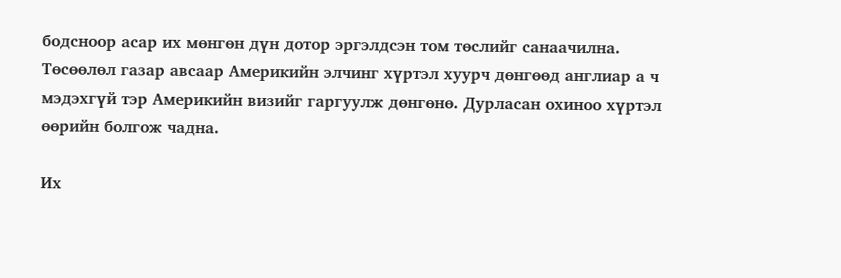бодсноор асар их мөнгөн дүн дотор эргэлдсэн том төслийг санаачилна. Төсөөлөл газар авсаар Америкийн элчинг хүртэл хуурч дөнгөөд англиар а ч мэдэхгүй тэр Америкийн визийг гаргуулж дөнгөнө. Дурласан охиноо хүртэл өөрийн болгож чадна.

Их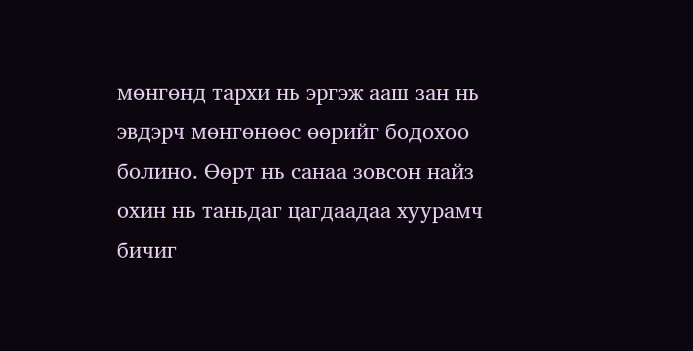мөнгөнд тархи нь эргэж ааш зан нь эвдэрч мөнгөнөөс өөрийг бодохоо болино. Өөрт нь санаа зовсон найз охин нь таньдаг цагдаадаа хуурамч бичиг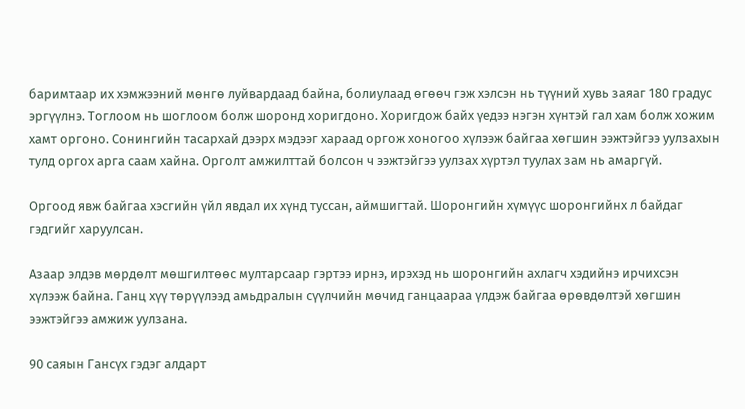баримтаар их хэмжээний мөнгө луйвардаад байна, болиулаад өгөөч гэж хэлсэн нь түүний хувь заяаг 180 градус эргүүлнэ. Тоглоом нь шоглоом болж шоронд хоригдоно. Хоригдож байх үедээ нэгэн хүнтэй гал хам болж хожим хамт оргоно. Сонингийн тасархай дээрх мэдээг хараад оргож хоногоо хүлээж байгаа хөгшин ээжтэйгээ уулзахын тулд оргох арга саам хайна. Орголт амжилттай болсон ч ээжтэйгээ уулзах хүртэл туулах зам нь амаргүй.

Оргоод явж байгаа хэсгийн үйл явдал их хүнд туссан, аймшигтай. Шоронгийн хүмүүс шоронгийнх л байдаг гэдгийг харуулсан.

Азаар элдэв мөрдөлт мөшгилтөөс мултарсаар гэртээ ирнэ, ирэхэд нь шоронгийн ахлагч хэдийнэ ирчихсэн хүлээж байна. Ганц хүү төрүүлээд амьдралын сүүлчийн мөчид ганцаараа үлдэж байгаа өрөвдөлтэй хөгшин ээжтэйгээ амжиж уулзана.

90 саяын Гансүх гэдэг алдарт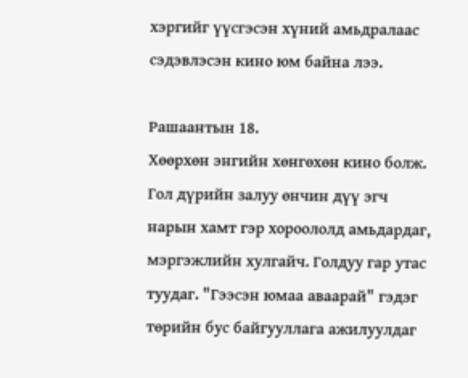хэргийг үүсгэсэн хүний амьдралаас сэдэвлэсэн кино юм байна лээ.

Рашаантын 18.
Хөөрхөн энгийн хөнгөхөн кино болж. Гол дүрийн залуу өнчин дүү эгч нарын хамт гэр хороололд амьдардаг, мэргэжлийн хулгайч. Голдуу гар утас туудаг. "Гээсэн юмаа аваарай" гэдэг төрийн бус байгууллага ажилуулдаг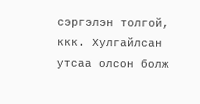сэргэлэн толгой, ккк. Хулгайлсан утсаа олсон болж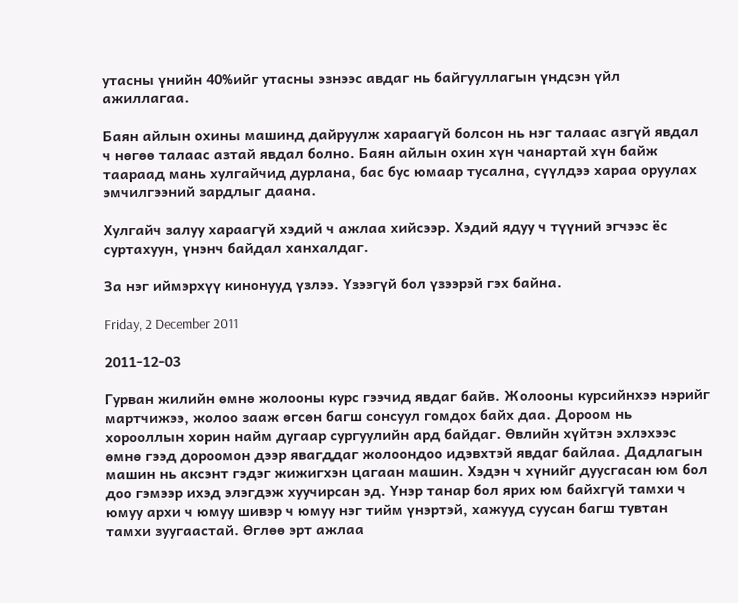утасны үнийн 40%ийг утасны эзнээс авдаг нь байгууллагын үндсэн үйл ажиллагаа.

Баян айлын охины машинд дайруулж хараагүй болсон нь нэг талаас азгүй явдал ч нөгөө талаас азтай явдал болно. Баян айлын охин хүн чанартай хүн байж таараад мань хулгайчид дурлана, бас бус юмаар тусална, сүүлдээ хараа оруулах эмчилгээний зардлыг даана.

Хулгайч залуу хараагүй хэдий ч ажлаа хийсээр. Хэдий ядуу ч түүний эгчээс ёс суртахуун, үнэнч байдал ханхалдаг.

За нэг иймэрхүү кинонууд үзлээ. Үзээгүй бол үзээрэй гэх байна.

Friday, 2 December 2011

2011-12-03

Гурван жилийн өмнө жолооны курс гээчид явдаг байв. Жолооны курсийнхээ нэрийг мартчижээ, жолоо зааж өгсөн багш сонсуул гомдох байх даа. Дороом нь хорооллын хорин найм дугаар сургуулийн ард байдаг. Өвлийн хүйтэн эхлэхээс өмнө гээд дороомон дээр явагддаг жолоондоо идэвхтэй явдаг байлаа. Дадлагын машин нь аксэнт гэдэг жижигхэн цагаан машин. Хэдэн ч хүнийг дуусгасан юм бол доо гэмээр ихэд элэгдэж хуучирсан эд. Үнэр танар бол ярих юм байхгүй тамхи ч юмуу архи ч юмуу шивэр ч юмуу нэг тийм үнэртэй, хажууд суусан багш тувтан тамхи зуугаастай. Өглөө эрт ажлаа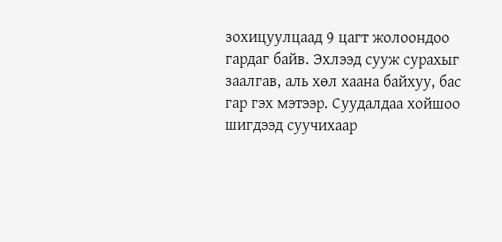зохицуулцаад 9 цагт жолоондоо гардаг байв. Эхлээд сууж сурахыг заалгав, аль хөл хаана байхуу, бас гар гэх мэтээр. Суудалдаа хойшоо шигдээд суучихаар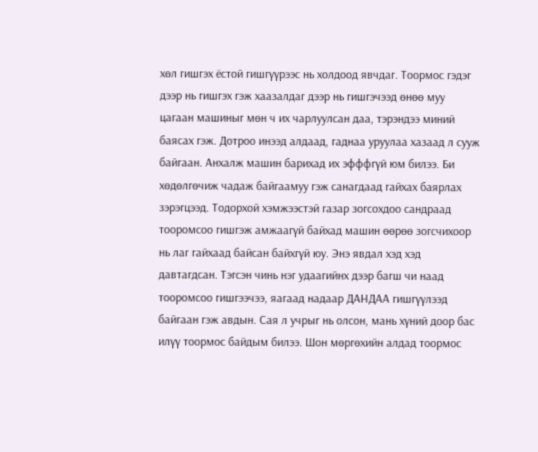хөл гишгэх ёстой гишгүүрээс нь холдоод явчдаг. Тоормос гэдэг дээр нь гишгэх гэж хаазалдаг дээр нь гишгэчээд өнөө муу цагаан машиныг мөн ч их чарлуулсан даа, тэрэндээ миний баясах гэж. Дотроо инээд алдаад, гаднаа уруулаа хазаад л сууж байгаан. Анхалж машин барихад их эфффгүй юм билээ. Би хөдөлгөчиж чадаж байгаамуу гэж санагдаад гайхах баярлах зэрэгцээд. Тодорхой хэмжээстэй газар зогсохдоо сандраад тооромсоо гишгэж амжаагүй байхад машин өөрөө зогсчихоор нь лаг гайхаад байсан байхгүй юу. Энэ явдал хэд хэд давтагдсан. Тэгсэн чинь нэг удаагийнх дээр багш чи наад тооромсоо гишгээчээ, яагаад надаар ДАНДАА гишгүүлээд байгаан гэж авдын. Сая л учрыг нь олсон, мань хүний доор бас илүү тоормос байдым билээ. Шон мөргөхийн алдад тоормос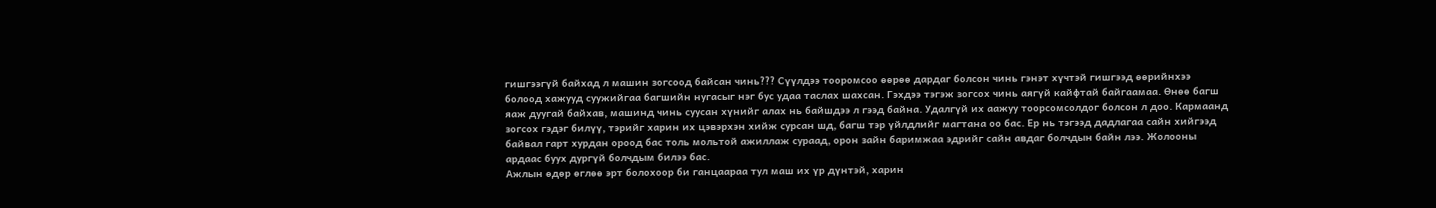гишгээгүй байхад л машин зогсоод байсан чинь??? Сүүлдээ тооромсоо өөрөө дардаг болсон чинь гэнэт хүчтэй гишгээд өөрийнхээ болоод хажууд суужийгаа багшийн нугасыг нэг бус удаа таслах шахсан. Гэхдээ тэгэж зогсох чинь аягүй кайфтай байгаамаа. Өнөө багш яаж дуугай байхав, машинд чинь суусан хүнийг алах нь байшдээ л гээд байна. Удалгүй их аажуу тоорсомсолдог болсон л доо. Кармаанд зогсох гэдэг билүү, тэрийг харин их цэвэрхэн хийж сурсан шд, багш тэр үйлдлийг магтана оо бас. Ер нь тэгээд дадлагаа сайн хийгээд байвал гарт хурдан ороод бас толь мольтой ажиллаж сураад, орон зайн баримжаа эдрийг сайн авдаг болчдын байн лээ. Жолооны ардаас буух дургүй болчдым билээ бас.
Ажлын өдөр өглөө эрт болохоор би ганцаараа тул маш их үр дүнтэй, харин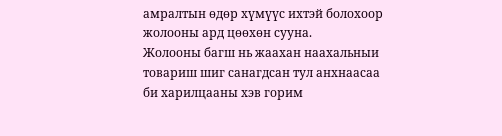амралтын өдөр хүмүүс ихтэй болохоор жолооны ард цөөхөн сууна.
Жолооны багш нь жаахан наахальныи товариш шиг санагдсан тул анхнаасаа би харилцааны хэв горим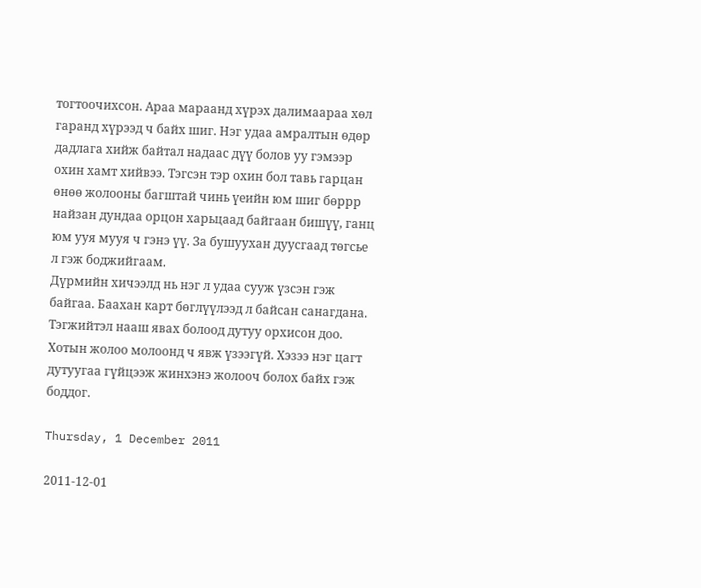тогтоочихсон. Араа мараанд хүрэх далимаараа хөл гаранд хүрээд ч байх шиг. Нэг удаа амралтын өдөр дадлага хийж байтал надаас дүү болов уу гэмээр охин хамт хийвээ. Тэгсэн тэр охин бол тавь гарцан өнөө жолооны багштай чинь үеийн юм шиг бөррр найзан дундаа орцон харьцаад байгаан бишүү, ганц юм ууя мууя ч гэнэ үү. За бушуухан дуусгаад төгсье л гэж боджийгаам.
Дүрмийн хичээлд нь нэг л удаа сууж үзсэн гэж байгаа. Баахан карт бөглүүлээд л байсан санагдана. Тэгжийтэл нааш явах болоод дутуу орхисон доо. Хотын жолоо молоонд ч явж үзээгүй. Хэзээ нэг цагт дутуугаа гүйцээж жинхэнэ жолооч болох байх гэж боддог.

Thursday, 1 December 2011

2011-12-01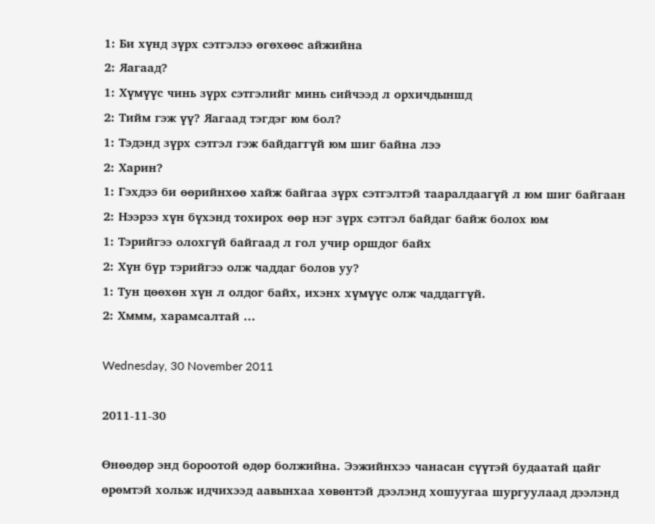1: Би хүнд зүрх сэтгэлээ өгөхөөс айжийна
2: Яагаад?
1: Хүмүүс чинь зүрх сэтгэлийг минь сийчээд л орхичдыншд
2: Тийм гэж үү? Яагаад тэгдэг юм бол?
1: Тэдэнд зүрх сэтгэл гэж байдаггүй юм шиг байна лээ
2: Харин?
1: Гэхдээ би өөрийнхөө хайж байгаа зүрх сэтгэлтэй тааралдаагүй л юм шиг байгаан
2: Нээрээ хүн бүхэнд тохирох өөр нэг зүрх сэтгэл байдаг байж болох юм
1: Тэрийгээ олохгүй байгаад л гол учир оршдог байх
2: Хүн бүр тэрийгээ олж чаддаг болов уу?
1: Тун цөөхөн хүн л олдог байх, ихэнх хүмүүс олж чаддаггүй.
2: Хммм, харамсалтай ...

Wednesday, 30 November 2011

2011-11-30

Өнөөдөр энд бороотой өдөр болжийна. Ээжийнхээ чанасан сүүтэй будаатай цайг өрөмтэй хольж идчихээд аавынхаа хөвөнтэй дээлэнд хошуугаа шургуулаад дээлэнд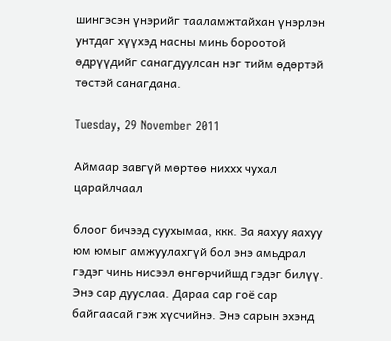шингэсэн үнэрийг тааламжтайхан үнэрлэн унтдаг хүүхэд насны минь бороотой өдрүүдийг санагдуулсан нэг тийм өдөртэй төстэй санагдана.

Tuesday, 29 November 2011

Аймаар завгүй мөртөө ниххх чухал царайлчаал

блоог бичээд суухымаа, ккк. За яахуу яахуу юм юмыг амжуулахгүй бол энэ амьдрал гэдэг чинь нисээл өнгөрчийшд гэдэг билүү. Энэ сар дууслаа. Дараа сар гоё сар байгаасай гэж хүсчийнэ. Энэ сарын эхэнд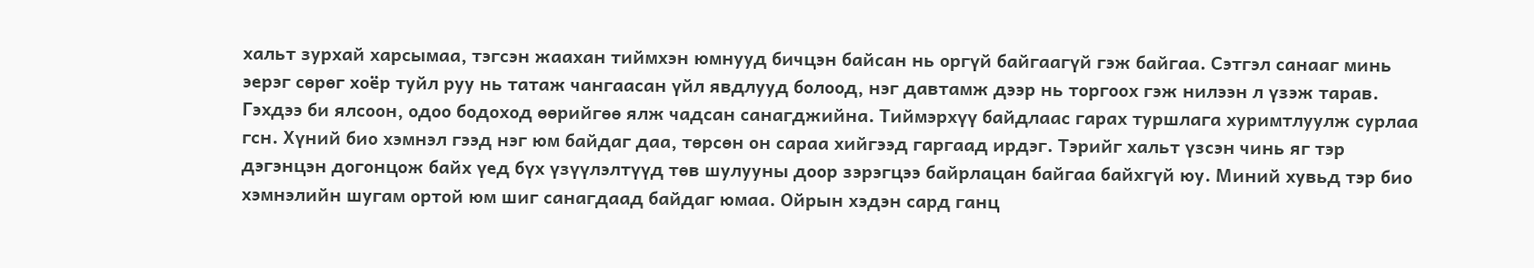хальт зурхай харсымаа, тэгсэн жаахан тиймхэн юмнууд бичцэн байсан нь оргүй байгаагүй гэж байгаа. Сэтгэл санааг минь эерэг сөрөг хоёр туйл руу нь татаж чангаасан үйл явдлууд болоод, нэг давтамж дээр нь торгоох гэж нилээн л үзэж тарав. Гэхдээ би ялсоон, одоо бодоход өөрийгөө ялж чадсан санагджийна. Тиймэрхүү байдлаас гарах туршлага хуримтлуулж сурлаа гсн. Хүний био хэмнэл гээд нэг юм байдаг даа, төрсөн он сараа хийгээд гаргаад ирдэг. Тэрийг хальт үзсэн чинь яг тэр дэгэнцэн догонцож байх үед бүх үзүүлэлтүүд төв шулууны доор зэрэгцээ байрлацан байгаа байхгүй юу. Миний хувьд тэр био хэмнэлийн шугам ортой юм шиг санагдаад байдаг юмаа. Ойрын хэдэн сард ганц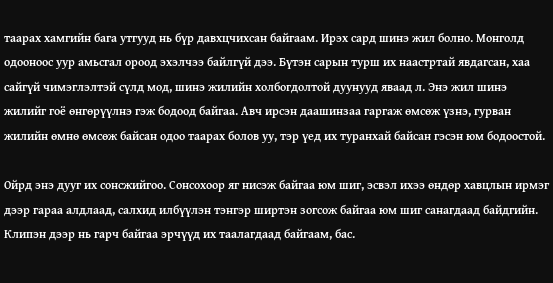таарах хамгийн бага утгууд нь бүр давхцчихсан байгаам. Ирэх сард шинэ жил болно. Монголд одооноос уур амьсгал ороод эхэлчээ байлгүй дээ. Бүтэн сарын турш их наастртай явдагсан, хаа сайгүй чимэглэлтэй сүлд мод, шинэ жилийн холбогдолтой дуунууд яваад л. Энэ жил шинэ жилийг гоё өнгөрүүлнэ гэж бодоод байгаа. Авч ирсэн даашинзаа гаргаж өмсөж үзнэ, гурван жилийн өмнө өмсөж байсан одоо таарах болов уу, тэр үед их туранхай байсан гэсэн юм бодоостой.

Ойрд энэ дууг их сонсжийгоо. Сонсохоор яг нисэж байгаа юм шиг, эсвэл ихээ өндөр хавцлын ирмэг дээр гараа алдлаад, салхид илбүүлэн тэнгэр ширтэн зогсож байгаа юм шиг санагдаад байдгийн.  Клипэн дээр нь гарч байгаа эрчүүд их таалагдаад байгаам, бас.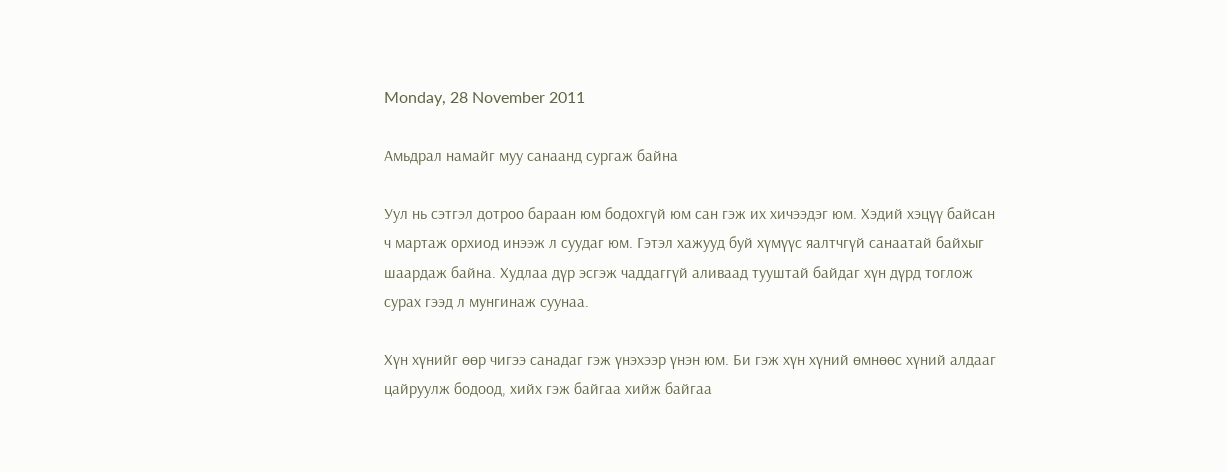Monday, 28 November 2011

Амьдрал намайг муу санаанд сургаж байна

Уул нь сэтгэл дотроо бараан юм бодохгүй юм сан гэж их хичээдэг юм. Хэдий хэцүү байсан ч мартаж орхиод инээж л суудаг юм. Гэтэл хажууд буй хүмүүс яалтчгүй санаатай байхыг шаардаж байна. Худлаа дүр эсгэж чаддаггүй аливаад тууштай байдаг хүн дүрд тоглож сурах гээд л мунгинаж суунаа.

Хүн хүнийг өөр чигээ санадаг гэж үнэхээр үнэн юм. Би гэж хүн хүний өмнөөс хүний алдааг цайруулж бодоод, хийх гэж байгаа хийж байгаа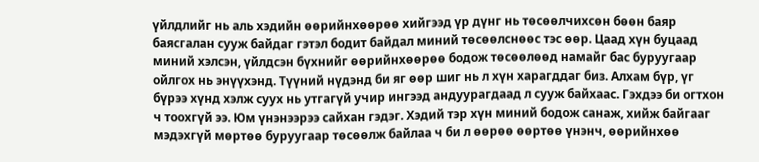үйлдлийг нь аль хэдийн өөрийнхөөрөө хийгээд үр дүнг нь төсөөлчихсөн бөөн баяр баясгалан сууж байдаг гэтэл бодит байдал миний төсөөлснөөс тэс өөр. Цаад хүн буцаад миний хэлсэн, үйлдсэн бүхнийг өөрийнхөөрөө бодож төсөөлөөд намайг бас буруугаар ойлгох нь энүүхэнд. Түүний нүдэнд би яг өөр шиг нь л хүн харагддаг биз. Алхам бүр, үг бүрээ хүнд хэлж суух нь утгагүй учир ингээд андуурагдаад л сууж байхаас. Гэхдээ би огтхон ч тоохгүй ээ. Юм үнэнээрээ сайхан гэдэг. Хэдий тэр хүн миний бодож санаж, хийж байгааг мэдэхгүй мөртөө буруугаар төсөөлж байлаа ч би л өөрөө өөртөө үнэнч, өөрийнхөө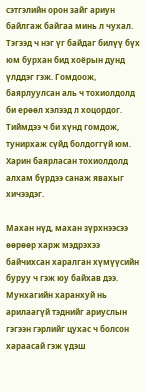сэтгэлийн орон зайг ариун байлгаж байгаа минь л чухал. Тэгээд ч нэг үг байдаг билүү бүх юм бурхан бид хоёрын дунд үлддэг гэж. Гомдоож, баярлуулсан аль ч тохиолдолд би ерөөл хэлээд л хоцордог. Тиймдээ ч би хүнд гомдож, тунирхаж сүйд болдоггүй юм. Харин баярласан тохиолдолд алхам бүрдээ санаж явахыг хичээдэг.

Махан нүд, махан зүрхнээсээ өөрөөр харж мэдрэхээ байчихсан харалган хүмүүсийн буруу ч гэж юу байхав дээ. Мунхагийн харанхуй нь арилаагүй тэднийг ариуслын гэгээн гэрлийг цухас ч болсон хараасай гэж үдэш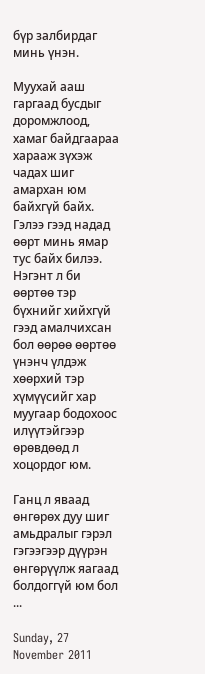бүр залбирдаг минь үнэн.

Муухай ааш гаргаад бусдыг доромжлоод, хамаг байдгаараа харааж зүхэж чадах шиг амархан юм байхгүй байх. Гэлээ гээд надад өөрт минь ямар тус байх билээ. Нэгэнт л би өөртөө тэр бүхнийг хийхгүй гээд амалчихсан бол өөрөө өөртөө үнэнч үлдэж хөөрхий тэр хүмүүсийг хар муугаар бодохоос илүүтэйгээр өрөвдөөд л хоцордог юм.

Ганц л яваад өнгөрөх дуу шиг амьдралыг гэрэл гэгээгээр дүүрэн өнгөрүүлж яагаад болдоггүй юм бол ...

Sunday, 27 November 2011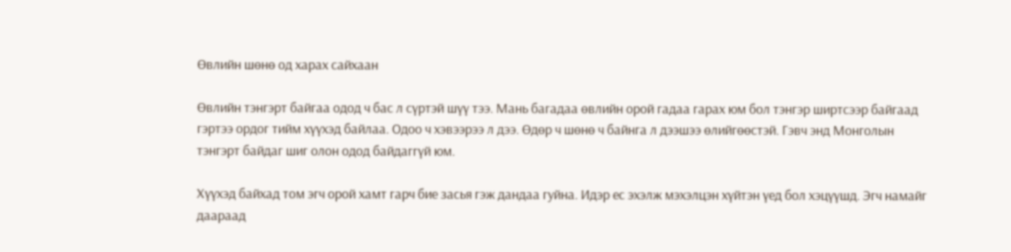Өвлийн шөнө од харах сайхаан

Өвлийн тэнгэрт байгаа одод ч бас л сүртэй шүү тээ. Мань багадаа өвлийн орой гадаа гарах юм бол тэнгэр ширтсээр байгаад гэртээ ордог тийм хүүхэд байлаа. Одоо ч хэвээрээ л дээ. Өдөр ч шөнө ч байнга л дээшээ өлийгөөстэй. Гэвч энд Монголын тэнгэрт байдаг шиг олон одод байдаггүй юм.

Хүүхэд байхад том эгч орой хамт гарч бие засья гэж дандаа гуйна. Идэр ес эхэлж мэхэлцэн хүйтэн үед бол хэцүүшд. Эгч намайг даараад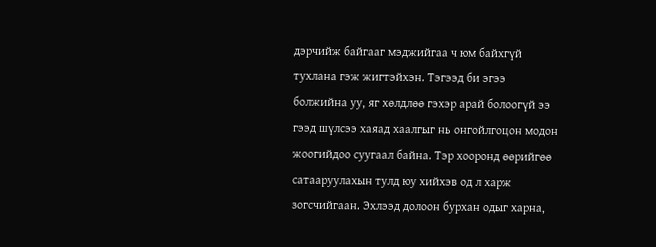дэрчийж байгааг мэджийгаа ч юм байхгүй тухлана гэж жигтэйхэн. Тэгээд би эгээ болжийна уу, яг хөлдлөө гэхэр арай болоогүй ээ гээд шүлсээ хаяад хаалгыг нь онгойлгоцон модон жоогийдоо суугаал байна. Тэр хооронд өөрийгөө сатааруулахын тулд юу хийхэв од л харж зогсчийгаан. Эхлээд долоон бурхан одыг харна,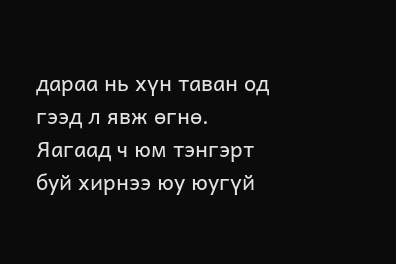дараа нь хүн таван од гээд л явж өгнө. Яагаад ч юм тэнгэрт буй хирнээ юу юугүй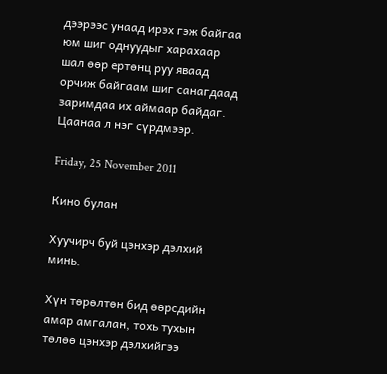дээрээс унаад ирэх гэж байгаа юм шиг однуудыг харахаар шал өөр ертөнц руу яваад орчиж байгаам шиг санагдаад заримдаа их аймаар байдаг. Цаанаа л нэг сүрдмээр.

Friday, 25 November 2011

Кино булан

Хуучирч буй цэнхэр дэлхий минь.

Хүн төрөлтөн бид өөрсдийн амар амгалан, тохь тухын төлөө цэнхэр дэлхийгээ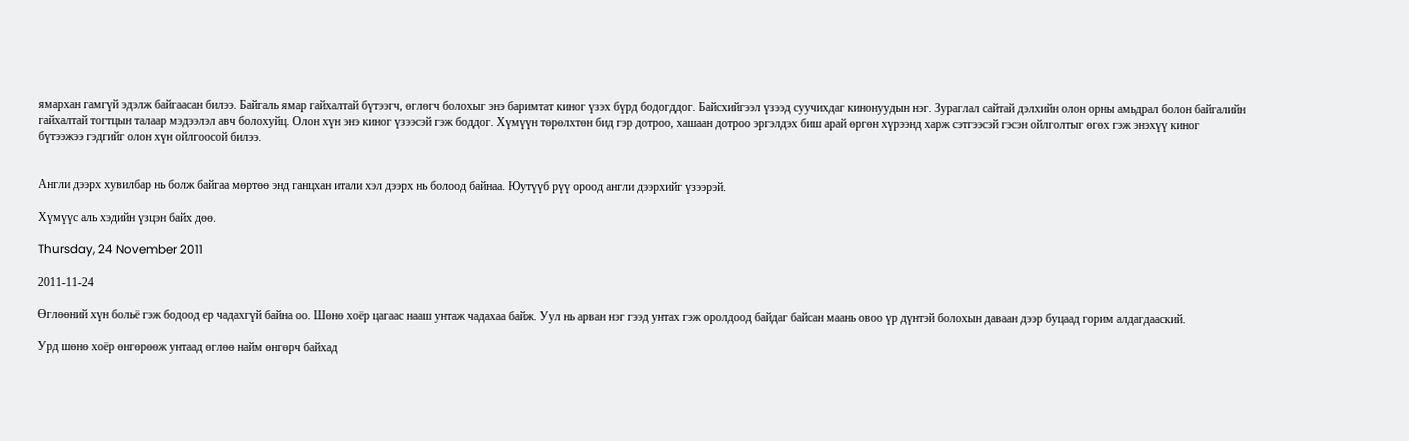ямархан гамгүй эдэлж байгаасан билээ. Байгаль ямар гайхалтай бүтээгч, өглөгч болохыг энэ баримтат киног үзэх бүрд бодогддог. Байсxийгээл үзээд суучихдаг кинонуудын нэг. Зураглал сайтай дэлхийн олон орны амьдрал болон байгалийн гайхалтай тогтцын талаар мэдээлэл авч болохуйц. Олон хүн энэ киног үзээсэй гэж боддог. Хүмүүн төрөлхтөн бид гэр дотроо, хашаан дотроо эргэлдэх биш арай өргөн хүрээнд харж сэтгээсэй гэсэн ойлголтыг өгөх гэж энэхүү киног бүтээжээ гэдгийг олон хүн ойлгоосой билээ.


Англи дээрх хувилбар нь болж байгаа мөртөө энд ганцxан итали хэл дээрх нь болоод байнаа. Юутүүб рүү ороод англи дээрхийг үзээрэй.

Хүмүүс аль хэдийн үзцэн байх дөө.

Thursday, 24 November 2011

2011-11-24

Өглөөний хүн больё гэж бодоод ер чадахгүй байна оо. Шөнө хоёр цагаас нааш унтаж чадахаа байж. Уул нь арван нэг гээд унтах гэж оролдоод байдаг байсан маань овоо үр дүнтэй болохын даваан дээр буцаад горим алдагдааский.

Урд шөнө хоёр өнгөрөөж унтаад өглөө найм өнгөрч байхад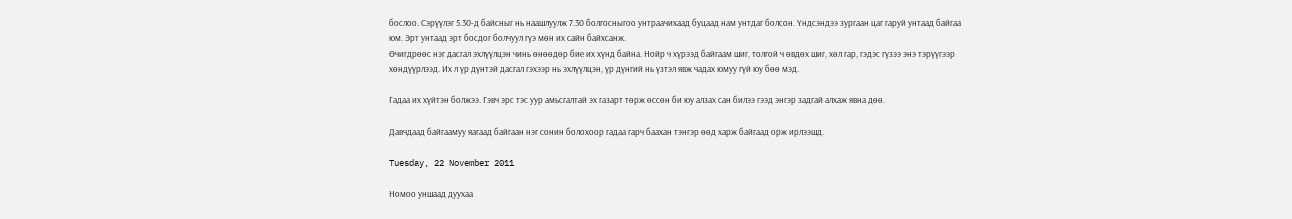бослоо. Сэрүүлэг 5.30-д байсныг нь наашлуулж 7.30 болгосныгоо унтраачихаад буцаад нам унтдаг болсон. Үндсэндээ зургаан цаг гаруй унтаад байгаа юм. Эрт унтаад эрт босдог болчуул гүэ мөн их сайн байхсанж.
Өчигдрөөс нэг дасгал эхлүүлцэн чинь өнөөдөр бие их хүнд байна. Нойр ч хүрээд байгаам шиг, толгой ч өвдөх шиг, хөл гар, гэдэс гүзээ энэ тэрүүгээр хөндүүрлээд. Их л үр дүнтэй дасгал гэхээр нь эхлүүлцэн, үр дүнгий нь үзтэл явж чадах юмуу гүй юу бөө мэд.

Гадаа их хүйтэн болжээ. Гэвч эрс тэс уур амьсгалтай эх газарт төрж өссөн би юу алзах сан билээ гээд энгэр задгай алхаж явна дөө.

Давчдаад байгаамуу яагаад байгаан нэг сонин болохоор гадаа гарч баахан тэнгэр өөд харж байгаад орж ирлээшд.

Tuesday, 22 November 2011

Номоо уншаад дуухаа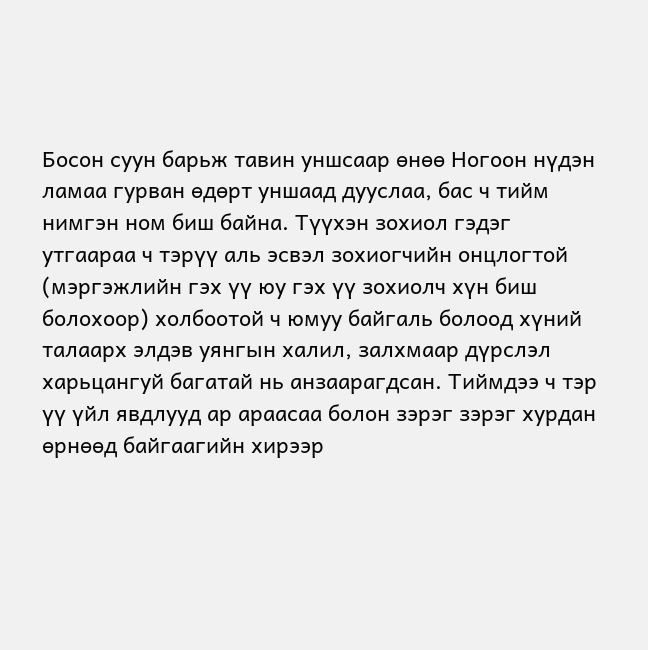Босон суун барьж тавин уншсаар өнөө Ногоон нүдэн ламаа гурван өдөрт уншаад дууслаа, бас ч тийм нимгэн ном биш байна. Түүхэн зохиол гэдэг утгаараа ч тэрүү аль эсвэл зохиогчийн онцлогтой (мэргэжлийн гэх үү юу гэх үү зохиолч хүн биш болохоор) холбоотой ч юмуу байгаль болоод хүний талаарх элдэв уянгын халил, залхмаар дүрслэл харьцангуй багатай нь анзаарагдсан. Тиймдээ ч тэр үү үйл явдлууд ар араасаа болон зэрэг зэрэг хурдан өрнөөд байгаагийн хирээр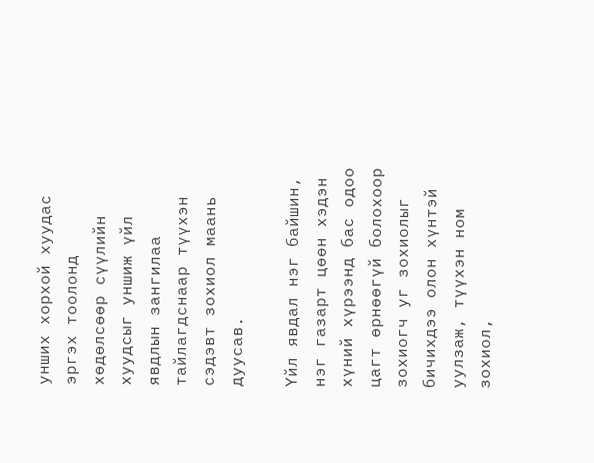унших хорхой хуудас эргэх тоолонд хөдөлсөөр сүүлийн хуудсыг уншиж үйл явдлын зангилаа тайлагдснаар түүхэн сэдэвт зохиол маань дуусав.

Үйл явдал нэг байшин, нэг газарт цөөн хэдэн хүний хүрээнд бас одоо цагт өрнөөгүй болохоор зохиогч уг зохиолыг бичихдээ олон хүнтэй уулзаж, түүхэн ном зохиол,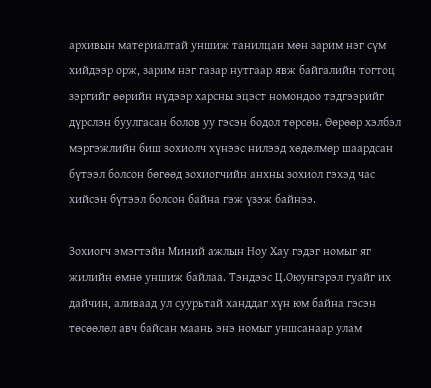архивын материалтай уншиж танилцан мөн зарим нэг сүм хийдээр орж, зарим нэг газар нутгаар явж байгалийн тогтоц зэргийг өөрийн нүдээр харсны эцэст номондоо тэдгээрийг дүрслэн буулгасан болов уу гэсэн бодол төрсөн. Өөрөөр хэлбэл мэргэжлийн биш зохиолч хүнээс нилээд хөдөлмөр шаардсан бүтээл болсон бөгөөд зохиогчийн анхны зохиол гэхэд час хийсэн бүтээл болсон байна гэж үзэж байнээ.

Зохиогч эмэгтэйн Миний ажлын Ноу Хау гэдэг номыг яг жилийн өмнө уншиж байлаа. Тэндээс Ц.Оюунгэрэл гуайг их дайчин, аливаад ул суурьтай ханддаг хүн юм байна гэсэн төсөөлөл авч байсан маань энэ номыг уншсанаар улам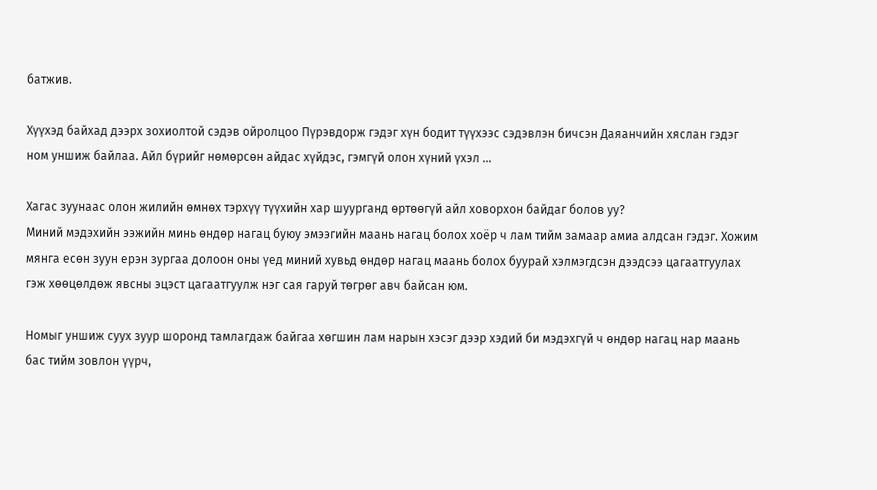батжив.

Хүүхэд байхад дээрх зохиолтой сэдэв ойролцоо Пүрэвдорж гэдэг хүн бодит түүхээс сэдэвлэн бичсэн Даяанчийн хяслан гэдэг ном уншиж байлаа. Айл бүрийг нөмөрсөн айдас хүйдэс, гэмгүй олон хүний үхэл ...

Хагас зуунаас олон жилийн өмнөх тэрхүү түүхийн хар шуурганд өртөөгүй айл ховорхон байдаг болов уу?
Миний мэдэхийн ээжийн минь өндөр нагац буюу эмээгийн маань нагац болох хоёр ч лам тийм замаар амиа алдсан гэдэг. Хожим мянга есөн зуун ерэн зургаа долоон оны үед миний хувьд өндөр нагац маань болох буурай хэлмэгдсэн дээдсээ цагаатгуулах гэж хөөцөлдөж явсны эцэст цагаатгуулж нэг сая гаруй төгрөг авч байсан юм.

Номыг уншиж суух зуур шоронд тамлагдаж байгаа хөгшин лам нарын хэсэг дээр хэдий би мэдэхгүй ч өндөр нагац нар маань бас тийм зовлон үүрч,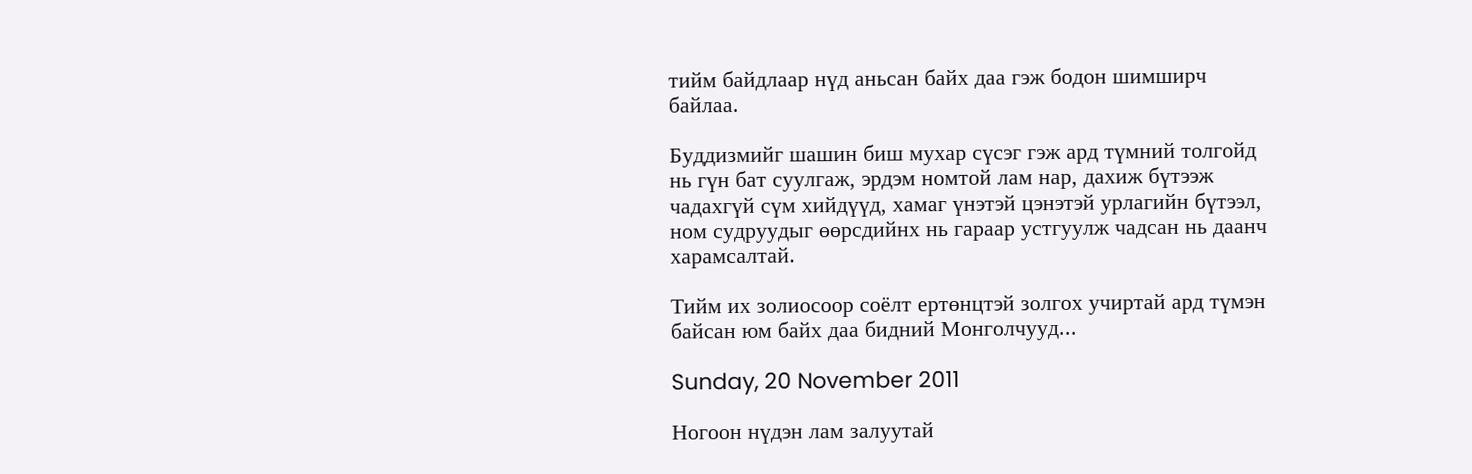тийм байдлаар нүд аньсан байх даа гэж бодон шимширч байлаа.

Буддизмийг шашин биш мухар сүсэг гэж ард түмний толгойд нь гүн бат суулгаж, эрдэм номтой лам нар, дахиж бүтээж чадахгүй сүм хийдүүд, хамаг үнэтэй цэнэтэй урлагийн бүтээл, ном судруудыг өөрсдийнх нь гараар устгуулж чадсан нь даанч харамсалтай.

Тийм их золиосоор соёлт ертөнцтэй золгох учиртай ард түмэн байсан юм байх даа бидний Монголчууд...

Sunday, 20 November 2011

Ногоон нүдэн лам залуутай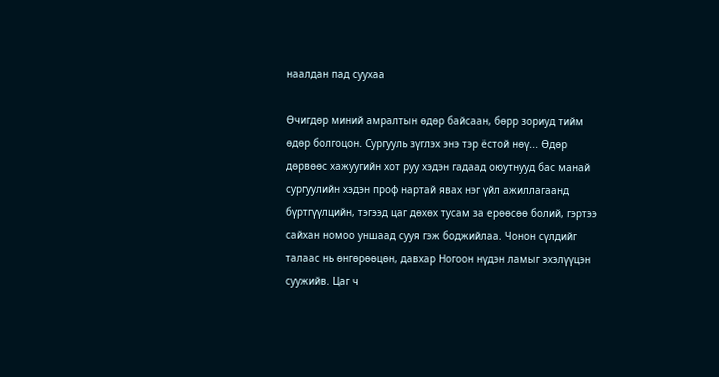наалдан пад суухаа

Өчигдөр миний амралтын өдөр байсаан, бөрр зориуд тийм өдөр болгоцон. Сургууль зүглэх энэ тэр ёстой нөү... Өдөр дөрвөөс хажуугийн хот руу хэдэн гадаад оюутнууд бас манай сургуулийн хэдэн проф нартай явах нэг үйл ажиллагаанд бүртгүүлцийн, тэгээд цаг дөхөх тусам за ерөөсөө болий, гэртээ сайхан номоо уншаад сууя гэж боджийлаа. Чонон сүлдийг талаас нь өнгөрөөцөн, давхар Ногоон нүдэн ламыг эхэлүүцэн суужийв. Цаг ч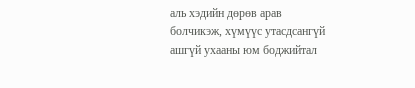аль хэдийн дөрөв арав болчикэж, хүмүүс утасдсангүй ашгүй ухааны юм боджийтал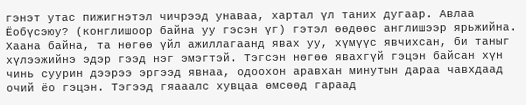гэнэт утас пижигнэтэл чичрээд унаваа, хартал үл таних дугаар. Авлаа Ёобүсэюу? (конглишоор байна уу гэсэн үг) гэтэл өөдөөс англишээр ярьжийна. Хаана байна, та нөгөө үйл ажиллагаанд явах уу, хүмүүс явчихсан, би таныг хүлээжийнэ эдэр гээд нэг эмэгтэй. Тэгсэн нөгөө явахгүй гэцэн байсан хүн чинь суурин дээрээ эргээд явнаа, одоохон аравхан минутын дараа чавхдаад очий ёо гэцэн. Тэгээд гяааалс хувцаа өмсөөд гараад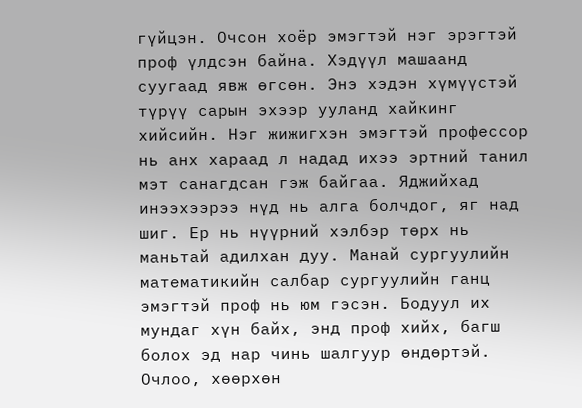гүйцэн. Очсон хоёр эмэгтэй нэг эрэгтэй проф үлдсэн байна. Хэдүүл машаанд суугаад явж өгсөн. Энэ хэдэн хүмүүстэй түрүү сарын эхээр ууланд хайкинг хийсийн. Нэг жижигхэн эмэгтэй профессор нь анх хараад л надад ихээ эртний танил мэт санагдсан гэж байгаа. Яджийхад инээхээрээ нүд нь алга болчдог, яг над шиг. Ер нь нүүрний хэлбэр төрх нь маньтай адилхан дуу. Манай сургуулийн математикийн салбар сургуулийн ганц эмэгтэй проф нь юм гэсэн. Бодуул их мундаг хүн байх, энд проф хийх, багш болох эд нар чинь шалгуур өндөртэй.
Очлоо, хөөрхөн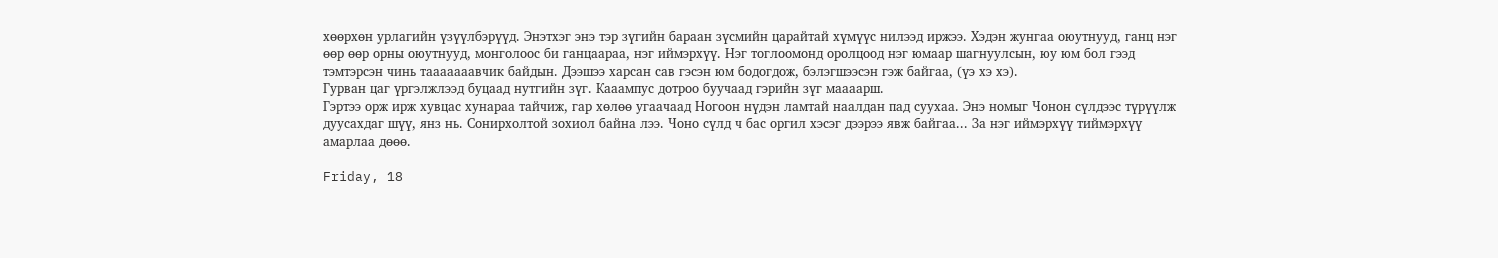хөөрхөн урлагийн үзүүлбэрүүд. Энэтхэг энэ тэр зүгийн бараан зүсмийн царайтай хүмүүс нилээд иржээ. Хэдэн жунгаа оюутнууд, ганц нэг өөр өөр орны оюутнууд, монголоос би ганцаараа, нэг иймэрхүү. Нэг тоглоомонд оролцоод нэг юмаар шагнуулсын, юу юм бол гээд тэмтэрсэн чинь тааааааавчик байдын. Дээшээ харсан сав гэсэн юм бодогдож, бэлэгшээсэн гэж байгаа, (үэ хэ хэ).
Гурван цаг үргэлжлээд буцаад нутгийн зүг. Кааампус дотроо буучаад гэрийн зүг маааарш.
Гэртээ орж ирж хувцас хунараа тайчиж, гар хөлөө угаачаад Ногоон нүдэн ламтай наалдан пад суухаа. Энэ номыг Чонон сүлдээс түрүүлж дуусахдаг шүү, янз нь. Сонирхолтой зохиол байна лээ. Чоно сүлд ч бас оргил хэсэг дээрээ явж байгаа... За нэг иймэрхүү тиймэрхүү амарлаа дөөө.

Friday, 18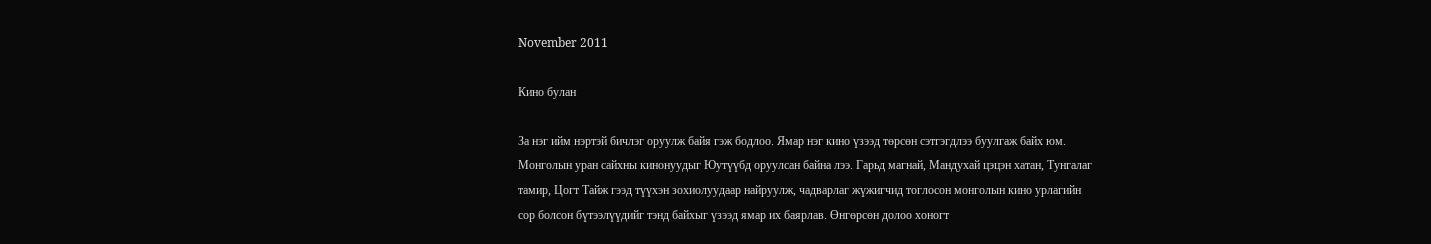November 2011

Кино булан

За нэг ийм нэртэй бичлэг оруулж байя гэж бодлоо. Ямар нэг кино үзээд төрсөн сэтгэгдлээ буулгаж байх юм. Монголын уран сайхны кинонуудыг Юутүүбд оруулсан байна лээ. Гарьд магнай, Мандухай цэцэн хатан, Тунгалаг тамир, Цогт Тайж гээд түүхэн зохиолуудаар найруулж, чадварлаг жүжигчид тоглосон монголын кино урлагийн сор болсон бүтээлүүдийг тэнд байхыг үзээд ямар их баярлав. Өнгөрсөн долоо хоногт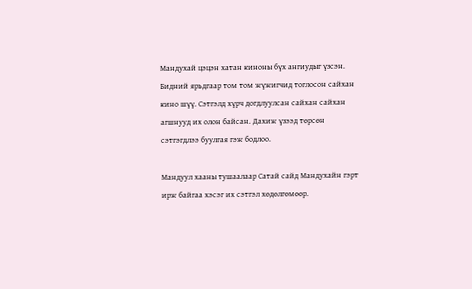Мандухай цэцэн хатан киноны бүх ангиудыг үзсэн. Бидний ярьдгаар том том жүжигчид тоглосон сайхан кино шүү. Сэтгэлд хүрч догдлуулсан сайхан сайхан агшнууд их олон байсан. Дахиж үзээд төрсөн сэтгэгдлээ буулгая гэж бодлоо.

Мандуул хааны тушаалаар Сатай сайд Мандухайн гэрт ирж байгаа хэсэг их сэтгэл хөдөлгөмөөр.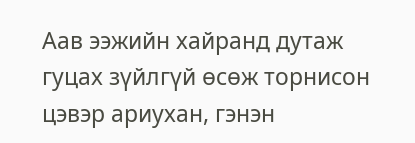Аав ээжийн хайранд дутаж гуцах зүйлгүй өсөж торнисон цэвэр ариухан, гэнэн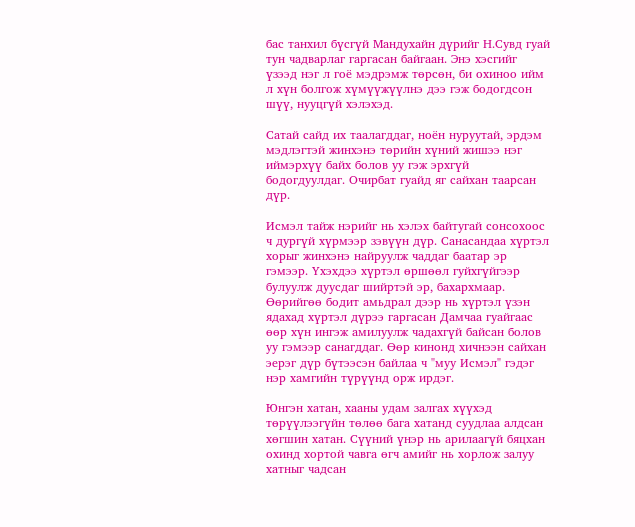бас танхил бүсгүй Мандухайн дүрийг Н.Сувд гуай тун чадварлаг гаргасан байгаан. Энэ хэсгийг үзээд нэг л гоё мэдрэмж төрсөн, би охиноо ийм л хүн болгож хүмүүжүүлнэ дээ гэж бодогдсон шүү, нууцгүй хэлэхэд.

Сатай сайд их таалагддаг, ноён нуруутай, эрдэм мэдлэгтэй жинхэнэ төрийн хүний жишээ нэг иймэрхүү байх болов уу гэж эрхгүй бодогдуулдаг. Очирбат гуайд яг сайхан таарсан дүр.

Исмэл тайж нэрийг нь хэлэх байтугай сонсохоос ч дургүй хүрмээр зэвүүн дүр. Санасандаа хүртэл хорыг жинхэнэ найруулж чаддаг баатар эр гэмээр. Үхэхдээ хүртэл өршөөл гуйхгүйгээр булуулж дуусдаг шийртэй эр, бахархмаар. Өөрийгөө бодит амьдрал дээр нь хүртэл үзэн ядахад хүртэл дүрээ гаргасан Дамчаа гуайгаас өөр хүн ингэж амилуулж чадахгүй байсан болов уу гэмээр санагддаг. Өөр кинонд хичнээн сайхан эерэг дүр бүтээсэн байлаа ч "муу Исмэл" гэдэг нэр хамгийн түрүүнд орж ирдэг.

Юнгэн хатан, хааны удам залгах хүүхэд төрүүлээгүйн төлөө бага хатанд суудлаа алдсан хөгшин хатан. Сүүний үнэр нь арилаагүй бяцxан охинд хортой чавга өгч амийг нь хорлож залуу хатныг чадсан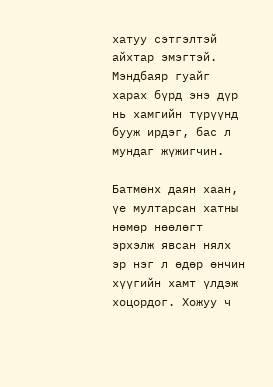хатуу сэтгэлтэй айхтар эмэгтэй. Мэндбаяр гуайг харах бүрд энэ дүр нь хамгийн түрүүнд бууж ирдэг, бас л мундаг жүжигчин.

Батмөнх даян хаан, үе мултарсан хатны нөмөр нөөлөгт эрхэлж явсан нялх эр нэг л өдөр өнчин хүүгийн хамт үлдэж хоцордог. Хожуу ч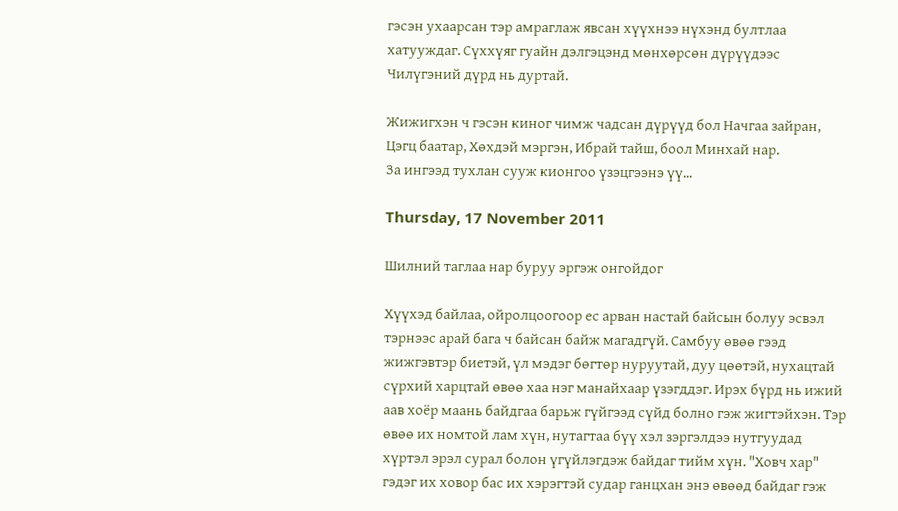гэсэн ухаарсан тэр амраглаж явсан хүүхнээ нүхэнд бултлаа хатууждаг. Сүххүяг гуайн дэлгэцэнд мөнхөрсөн дүрүүдээс Чилүгэний дүрд нь дуртай.

Жижигхэн ч гэсэн киног чимж чадсан дүрүүд бол Начгаа зайран, Цэгц баатар, Хөхдэй мэргэн, Ибрай тайш, боол Минхай нар.
За ингээд тухлан сууж кионгоо үзэцгээнэ үү...

Thursday, 17 November 2011

Шилний таглаа нар буруу эргэж онгойдог

Хүүхэд байлаа, ойролцоогоор ес арван настай байсын болуу эсвэл тэрнээс арай бага ч байсан байж магадгүй. Самбуу өвөө гээд жижгэвтэр биетэй, үл мэдэг бөгтөр нуруутай, дуу цөөтэй, нухацтай сүрхий харцтай өвөө хаа нэг манайхаар үзэгддэг. Ирэх бүрд нь ижий аав хоёр маань байдгаа барьж гүйгээд сүйд болно гэж жигтэйхэн. Тэр өвөө их номтой лам хүн, нутагтаа бүү хэл зэргэлдээ нутгуудад хүртэл эрэл сурал болон үгүйлэгдэж байдаг тийм хүн. "Ховч хар" гэдэг их ховор бас их хэрэгтэй судар ганцxан энэ өвөөд байдаг гэж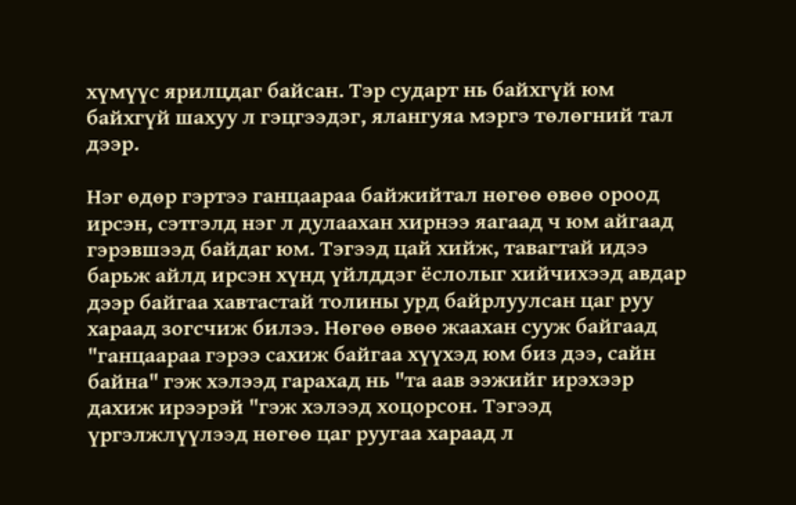хүмүүс ярилцдаг байсан. Тэр сударт нь байхгүй юм байхгүй шахуу л гэцгээдэг, ялангуяа мэргэ төлөгний тал дээр.

Нэг өдөр гэртээ ганцаараа байжийтал нөгөө өвөө ороод ирсэн, сэтгэлд нэг л дулаахан хирнээ яагаад ч юм айгаад гэрэвшээд байдаг юм. Тэгээд цай хийж, тавагтай идээ барьж айлд ирсэн хүнд үйлддэг ёслолыг хийчихээд авдар дээр байгаа хавтастай толины урд байрлуулсан цаг руу хараад зогсчиж билээ. Нөгөө өвөө жаахан сууж байгаад "ганцаараа гэрээ сахиж байгаа хүүхэд юм биз дээ, сайн байна" гэж хэлээд гарахад нь "та аав ээжийг ирэхээр дахиж ирээрэй "гэж хэлээд хоцорсон. Тэгээд үргэлжлүүлээд нөгөө цаг руугаа хараад л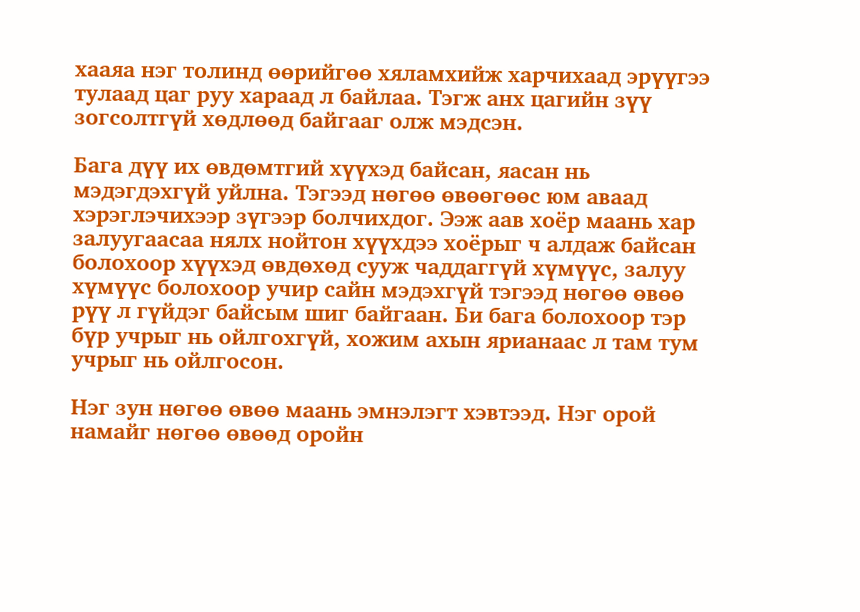хааяа нэг толинд өөрийгөө хяламхийж харчихаад эрүүгээ тулаад цаг руу хараад л байлаа. Тэгж анх цагийн зүү зогсолтгүй хөдлөөд байгааг олж мэдсэн.

Бага дүү их өвдөмтгий хүүхэд байсан, яасан нь мэдэгдэхгүй уйлна. Тэгээд нөгөө өвөөгөөс юм аваад хэрэглэчихээр зүгээр болчихдог. Ээж аав хоёр маань хар залуугаасаа нялх нойтон хүүхдээ хоёрыг ч алдаж байсан болохоор хүүхэд өвдөхөд сууж чаддаггүй хүмүүс, залуу хүмүүс болохоор учир сайн мэдэхгүй тэгээд нөгөө өвөө рүү л гүйдэг байсым шиг байгаан. Би бага болохоор тэр бүр учрыг нь ойлгохгүй, хожим ахын ярианаас л там тум учрыг нь ойлгосон.

Нэг зун нөгөө өвөө маань эмнэлэгт хэвтээд. Нэг орой намайг нөгөө өвөөд оройн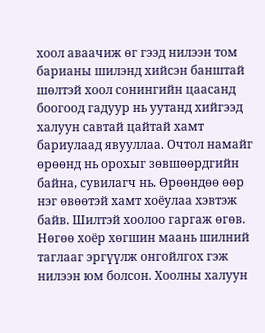хоол аваачиж өг гээд нилээн том барианы шилэнд хийсэн банштай шөлтэй хоол сонингийн цаасанд боогоод гадуур нь уутанд хийгээд халуун савтай цайтай хамт бариулаад явууллаа. Очтол намайг өрөөнд нь орохыг зөвшөөрдгийн байна, сувилагч нь. Өрөөндөө өөр нэг өвөөтэй хамт хоёулаа хэвтэж байв. Шилтэй хоолоо гаргаж өгөв. Нөгөө хоёр хөгшин маань шилний таглааг эргүүлж онгойлгох гэж нилээн юм болсон. Хоолны халуун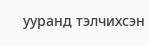ууранд тэлчихсэн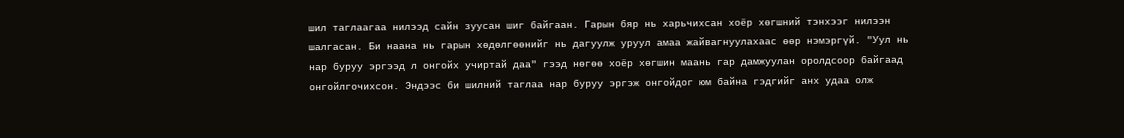шил таглаагаа нилээд сайн зуусан шиг байгаан. Гарын бяр нь харьчихсан хоёр хөгшний тэнхээг нилээн шалгасан. Би наана нь гарын хөдөлгөөнийг нь дагуулж уруул амаа жайвагнуулахаас өөр нэмэргүй. "Уул нь нар буруу эргээд л онгойх учиртай даа" гээд нөгөө хоёр хөгшин маань гар дамжуулан оролдсоор байгаад онгойлгочихсон. Эндээс би шилний таглаа нар буруу эргэж онгойдог юм байна гэдгийг анх удаа олж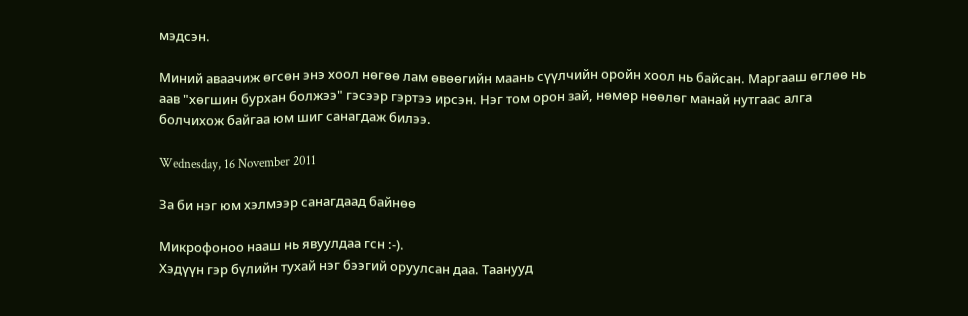мэдсэн.

Миний аваачиж өгсөн энэ хоол нөгөө лам өвөөгийн маань сүүлчийн оройн хоол нь байсан. Маргааш өглөө нь аав "хөгшин бурхан болжээ" гэсээр гэртээ ирсэн. Нэг том орон зай, нөмөр нөөлөг манай нутгаас алга болчихож байгаа юм шиг санагдаж билээ.

Wednesday, 16 November 2011

За би нэг юм хэлмээр санагдаад байнөө

Микрофоноо нааш нь явуулдаа гсн :-).
Хэдүүн гэр бүлийн тухай нэг бээгий оруулсан даа. Таанууд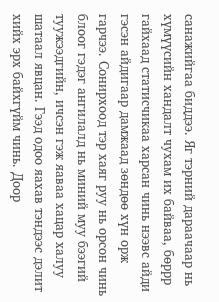санажийгаа биддээ. Яг тэрний дараачаар нь хүмүүсийн хандалт чухам их байваа, бөррр гайхаад статисчикаа харсан чинь нээвс айди гэсэн айдигаар дамжаад зөндөө хүн орж гарчээ. Сонирхоод тэр хаяг руу нь орсон чинь блоог гэдэг ангилалд нь миний муу бээгий туужээдгийн, ичсэн гэж яаваа хацар халуу шатаал явцан. Гээд одоо яахав тэндээс дэлит хийх эрх байхгүйм чинь. Доор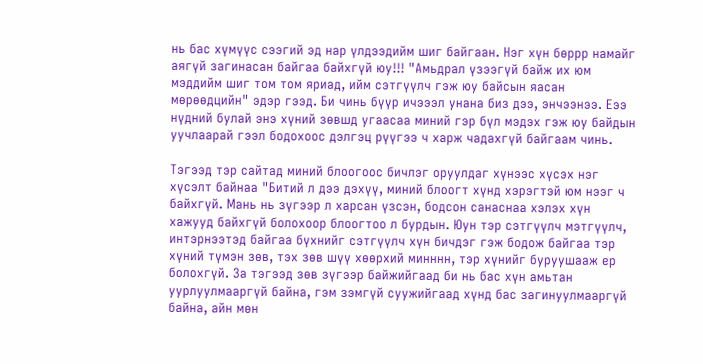нь бас хүмүүс сээгий эд нар үлдээдийм шиг байгаан. Нэг хүн бөррр намайг аягүй загинасан байгаа байхгүй юу!!! "Амьдрал үзээгүй байж их юм мэддийм шиг том том яриад, ийм сэтгүүлч гэж юу байсын яасан мөрөөдцийн" эдэр гээд. Би чинь бүүр ичэээл унана биз дээ, энчээнээ. Еээ нүдний булай энэ хүний зөвшд угаасаа миний гэр бүл мэдэх гэж юу байдын уучлаарай гээл бодохоос дэлгэц рүүгээ ч харж чадахгүй байгаам чинь.

Тэгээд тэр сайтад миний блоогоос бичлэг оруулдаг хүнээс хүсэх нэг хүсэлт байнаа "Битий л дээ дэхүү, миний блоогт хүнд хэрэгтэй юм нээг ч байхгүй. Мань нь зүгээр л харсан үзсэн, бодсон санаснаа хэлэх хүн хажууд байхгүй болохоор блоогтоо л бурдын. Юун тэр сэтгүүлч мэтгүүлч, интэрнээтэд байгаа бүхнийг сэтгүүлч хүн бичдэг гэж бодож байгаа тэр хүний түмэн зөв, тэх зөв шүү хөөрхий минннн, тэр хүнийг буруушааж ер болохгүй. За тэгээд зөв зүгээр байжийгаад би нь бас хүн амьтан уурлуулмааргүй байна, гэм зэмгүй суужийгаад хүнд бас загинуулмааргүй байна, айн мөн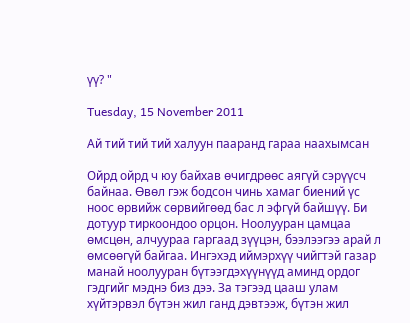үү? "

Tuesday, 15 November 2011

Ай тий тий тий халуун пааранд гараа наахымсан

Ойрд ойрд ч юу байхав өчигдрөөс аягүй сэрүүсч байнаа. Өвөл гэж бодсон чинь хамаг биений үс ноос өрвийж сөрвийгөөд бас л эфгүй байшүү. Би дотуур тиркоондоо орцон. Ноолууран цамцаа өмсцөн, алчуураа гаргаад зүүцэн, бээлээгээ арай л өмсөөгүй байгаа. Ингэхэд иймэрхүү чийгтэй газар манай ноолууран бүтээгдэхүүнүүд аминд ордог гэдгийг мэднэ биз дээ. За тэгээд цааш улам хүйтэрвэл бүтэн жил ганд дэвтээж, бүтэн жил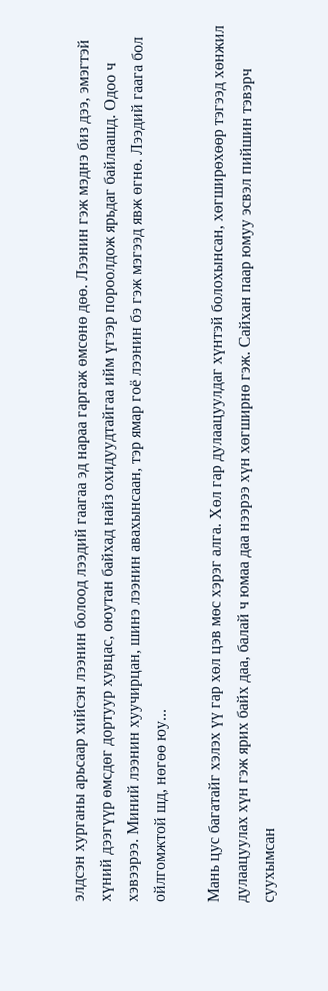элдсэн хурганы арьсаар хийсэн лээнин болоод лээдий гаагаа эд нараа гаргаж өмсөнө дөө. Лээнин гэж мэднэ биз дээ, эмэгтэй хүний дээгүүр өмсдөг дортуур хувцас, оюутан байхад найз охидуудтайгаа ийм үгээр пороолдож ярьдаг байлаашд. Одоо ч хэвээрээ. Миний лээнин хуучирцан, шинэ лээнин авахынсаан, тэр ямар гоё лээнин бэ гэж мэгээд явж өгнө. Лээдий гаага бол ойлгомжтой шд, нөгөө юу...

Мань цус багатайг хэлэх үү гар хөл цэв мөс хэрэг алга. Хөл гар дулаацуулдаг хүнтэй болохынсан, хөгширөхөөр тэгээд хөнжил дулаацуулах хүн гэж ярих байх даа, балай ч юмаа даа нээрээ хүн хөгширнө гэж. Сайхан паар юмуу эсвэл пийшин тэвэрч суухымсан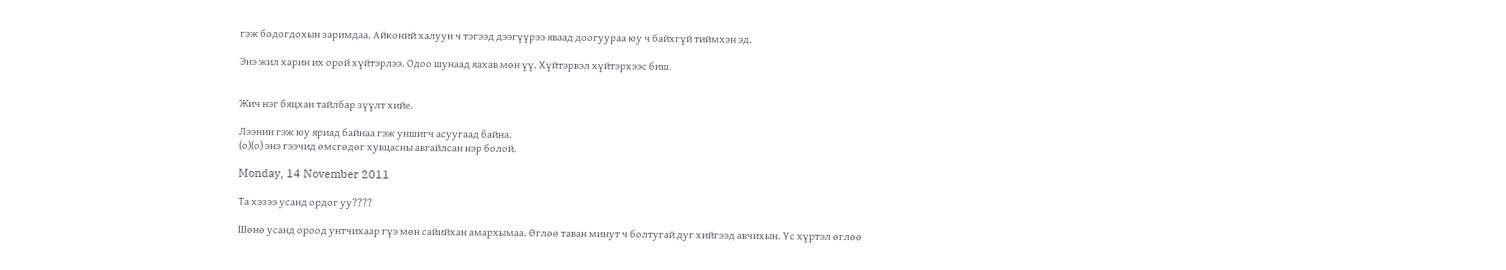гэж бодогдохын заримдаа. Айконий халуун ч тэгээд дээгүүрээ яваад доогуураа юу ч байхгүй тиймхэн эд.

Энэ жил харин их орой хүйтэрлээ. Одоо шунаад яахав мөн үү. Хүйтэрвэл хүйтэрхээс биш.


Жич нэг бяцxан тайлбар зүүлт хийе.

Лээнин гэж юу яриад байнаа гэж уншигч асуугаад байна.
(о)(о) энэ гээчид өмсгөдөг хувцасны авгайлсан нэр болой.

Monday, 14 November 2011

Та хэзээ усанд ордог уу????

Шөнө усанд ороод унтчихаар гүэ мөн сайийхан амархымаа. Өглөө таван минут ч болтугай дуг хийгээд авчихын. Үс хүртэл өглөө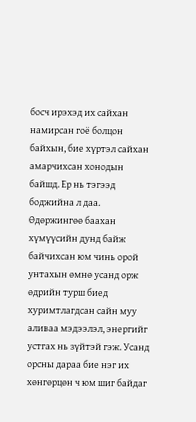босч ирэхэд их сайхан намирсан гоё болцон байхын, бие хүртэл сайхан амарчихсан хонодын байшд. Ер нь тэгээд боджийна л даа. Өдөржингөө баахан хүмүүсийн дунд байж байчихсан юм чинь орой унтахын өмнө усанд орж өдрийн турш биед хуримтлагдсан сайн муу аливаа мэдээлэл, энергийг устгах нь зүйтэй гэж. Усанд орсны дараа бие нэг их хөнгөрцөн ч юм шиг байдаг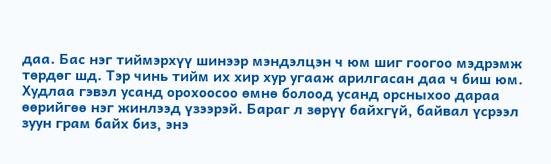даа. Бас нэг тиймэрхүү шинээр мэндэлцэн ч юм шиг гоогоо мэдрэмж төрдөг шд. Тэр чинь тийм их хир хур угааж арилгасан даа ч биш юм. Худлаа гэвэл усанд орохоосоо өмнө болоод усанд орсныхоо дараа өөрийгөө нэг жинлээд үзээрэй. Бараг л зөрүү байхгүй, байвал үсрээл зуун грам байх биз, энэ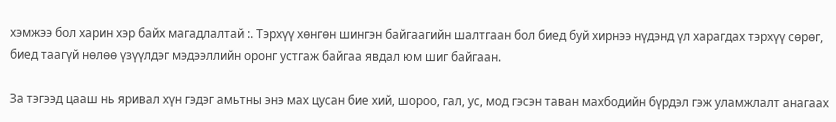хэмжээ бол харин хэр байх магадлалтай :. Тэрхүү хөнгөн шингэн байгаагийн шалтгаан бол биед буй хирнээ нүдэнд үл харагдах тэрхүү сөрөг, биед таагүй нөлөө үзүүлдэг мэдээллийн оронг устгаж байгаа явдал юм шиг байгаан.

За тэгээд цааш нь яривал хүн гэдэг амьтны энэ мах цусан бие хий, шороо, гал, ус, мод гэсэн таван махбодийн бүрдэл гэж уламжлалт анагаах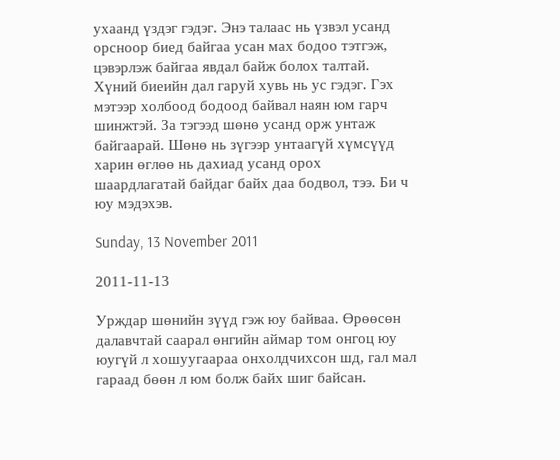ухаанд үздэг гэдэг. Энэ талаас нь үзвэл усанд орсноор биед байгаа усан мах бодоо тэтгэж, цэвэрлэж байгаа явдал байж болох талтай. Хүний биеийн дал гаруй хувь нь ус гэдэг. Гэх мэтээр холбоод бодоод байвал наян юм гарч шинжтэй. За тэгээд шөнө усанд орж унтаж байгаарай. Шөнө нь зүгээр унтаагүй хүмсүүд харин өглөө нь дахиад усанд орох шаардлагатай байдаг байх даа бодвол, тээ. Би ч юу мэдэхэв.

Sunday, 13 November 2011

2011-11-13

Урждар шөнийн зүүд гэж юу байваа. Өрөөсөн далавчтай саарал өнгийн аймар том онгоц юу юугүй л хошуугаараа онхолдчихсон шд, гал мал гараад бөөн л юм болж байх шиг байсан.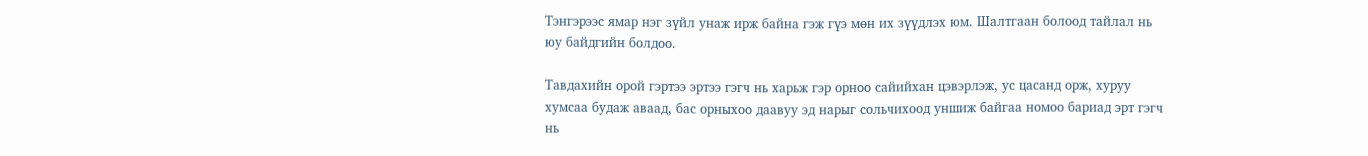Тэнгэрээс ямар нэг зүйл унаж ирж байна гэж гүэ мөн их зүүдлэх юм. Шалтгаан болоод тайлал нь юу байдгийн болдоо.

Тавдахийн орой гэртээ эртээ гэгч нь харьж гэр орноо сайийхан цэвэрлэж, ус цасанд орж, хуруу хумсаа будаж аваад, бас орныхоо даавуу эд нарыг сольчихоод уншиж байгаа номоо бариад эрт гэгч нь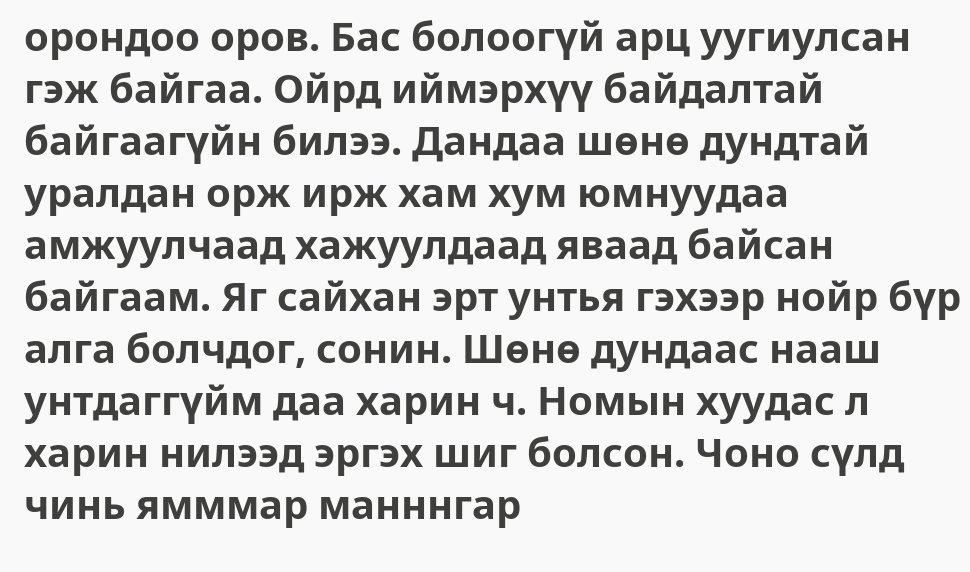орондоо оров. Бас болоогүй арц уугиулсан гэж байгаа. Ойрд иймэрхүү байдалтай байгаагүйн билээ. Дандаа шөнө дундтай уралдан орж ирж хам хум юмнуудаа амжуулчаад хажуулдаад яваад байсан байгаам. Яг сайхан эрт унтья гэхээр нойр бүр алга болчдог, сонин. Шөнө дундаас нааш унтдаггүйм даа харин ч. Номын хуудас л харин нилээд эргэх шиг болсон. Чоно сүлд чинь ямммар манннгар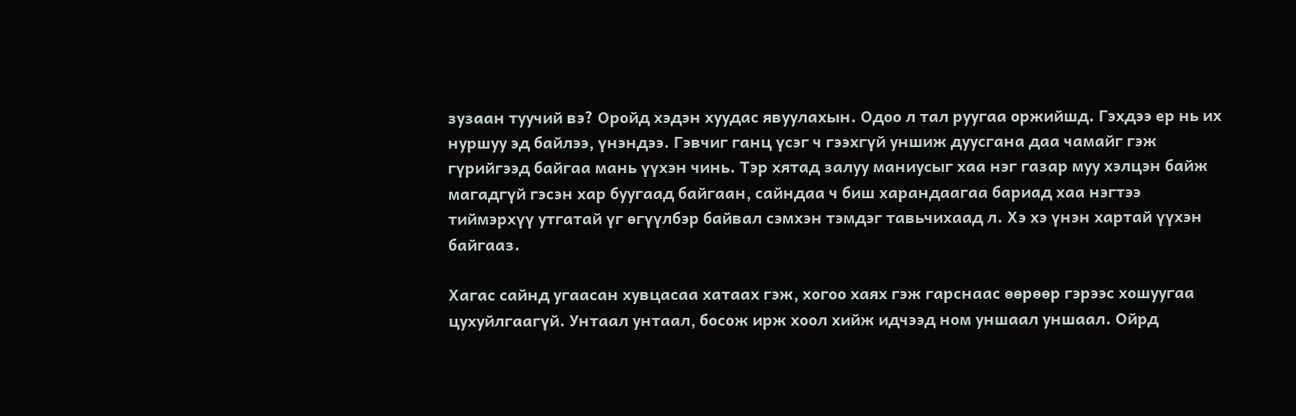зузаан туучий вэ? Оройд хэдэн хуудас явуулахын. Одоо л тал руугаа оржийшд. Гэхдээ ер нь их нуршуу эд байлээ, үнэндээ. Гэвчиг ганц үсэг ч гээхгүй уншиж дуусгана даа чамайг гэж гүрийгээд байгаа мань үүхэн чинь. Тэр хятад залуу маниусыг хаа нэг газар муу хэлцэн байж магадгүй гэсэн хар буугаад байгаан, сайндаа ч биш харандаагаа бариад хаа нэгтээ тиймэрхүү утгатай үг өгүүлбэр байвал сэмхэн тэмдэг тавьчихаад л. Хэ хэ үнэн хартай үүхэн байгааз.

Хагас сайнд угаасан хувцасаа хатаах гэж, хогоо хаях гэж гарснаас өөрөөр гэрээс хошуугаа цухуйлгаагүй. Унтаал унтаал, босож ирж хоол хийж идчээд ном уншаал уншаал. Ойрд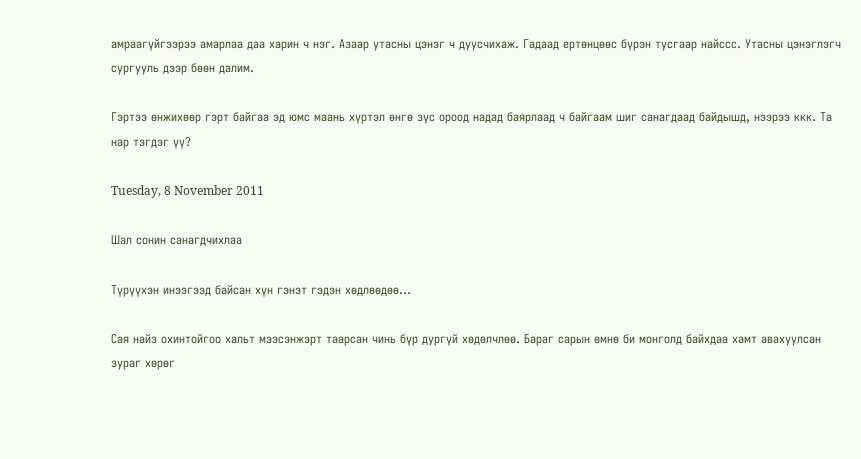амраагүйгээрээ амарлаа даа харин ч нэг. Азаар утасны цэнэг ч дуусчихаж. Гадаад ертөнцөөс бүрэн тусгаар найссс. Утасны цэнэглэгч сургууль дээр бөөн далим.

Гэртээ өнжихөөр гэрт байгаа эд юмс маань хүртэл өнгө зүс ороод надад баярлаад ч байгаам шиг санагдаад байдышд, нээрээ ккк. Та нар тэгдэг үү?

Tuesday, 8 November 2011

Шал сонин санагдчихлаа

Түрүүхэн инээгээд байсан хүн гэнэт гэдэн хөдлөөдөө...

Сая найз охинтойгоо хальт мээсэнжэрт таарсан чинь бүр дургүй хөдөлчлөө. Бараг сарын өмнө би монголд байхдаа хамт авахуулсан зураг хөрөг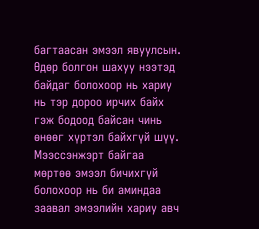багтаасан эмээл явуулсын. Өдөр болгон шахуу нээтэд байдаг болохоор нь хариу нь тэр дороо ирчих байх гэж бодоод байсан чинь өнөөг хүртэл байхгүй шүү. Мээссэнжэрт байгаа мөртөө эмээл бичихгүй болохоор нь би аминдаа заавал эмээлийн хариу авч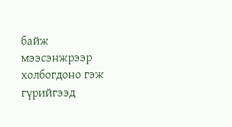байж мээсэнжрээр холбогдоно гэж гүрийгээд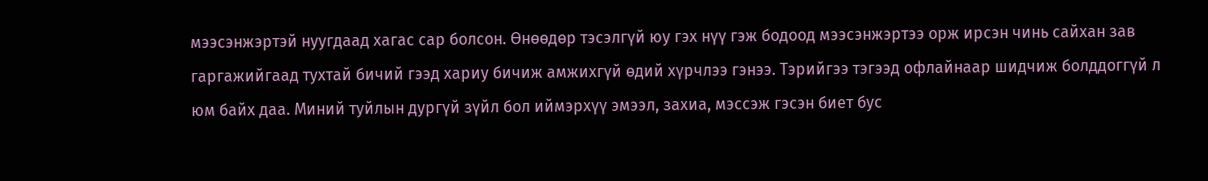мээсэнжэртэй нуугдаад хагас сар болсон. Өнөөдөр тэсэлгүй юу гэх нүү гэж бодоод мээсэнжэртээ орж ирсэн чинь сайхан зав гаргажийгаад тухтай бичий гээд хариу бичиж амжихгүй өдий хүрчлээ гэнээ. Тэрийгээ тэгээд офлайнаар шидчиж болддоггүй л юм байх даа. Миний туйлын дургүй зүйл бол иймэрхүү эмээл, захиа, мэссэж гэсэн биет бус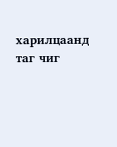харилцаанд таг чиг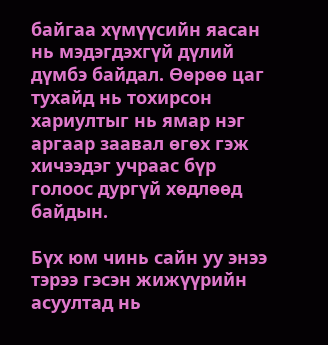байгаа хүмүүсийн яасан нь мэдэгдэхгүй дүлий дүмбэ байдал. Өөрөө цаг тухайд нь тохирсон хариултыг нь ямар нэг аргаар заавал өгөх гэж хичээдэг учраас бүр голоос дургүй хөдлөөд байдын.

Бүх юм чинь сайн уу энээ тэрээ гэсэн жижүүрийн асуултад нь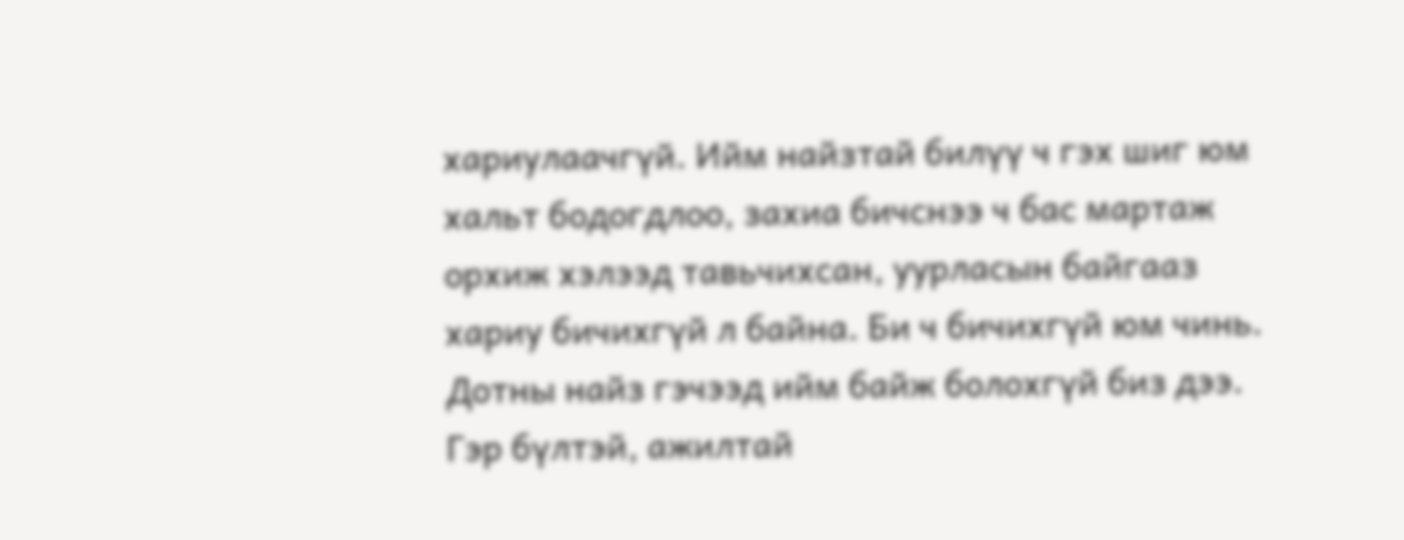хариулаачгүй. Ийм найзтай билүү ч гэх шиг юм хальт бодогдлоо, захиа бичснээ ч бас мартаж орхиж хэлээд тавьчихсан, уурласын байгааз хариу бичихгүй л байна. Би ч бичихгүй юм чинь. Дотны найз гэчээд ийм байж болохгүй биз дээ. Гэр бүлтэй, ажилтай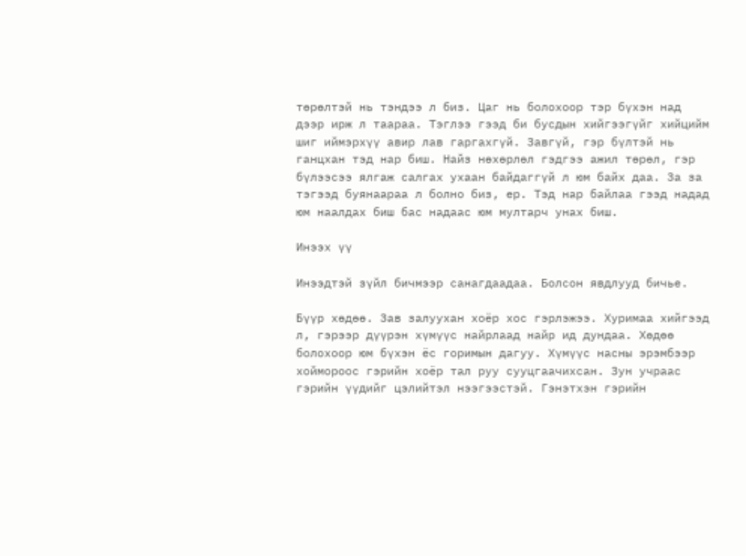төрөлтэй нь тэндээ л биз. Цаг нь болохоор тэр бүхэн над дээр ирж л таараа. Тэглээ гээд би бусдын хийгээгүйг хийцийм шиг иймэрхүү авир лав гаргахгүй. Завгүй, гэр бүлтэй нь ганцxан тэд нар биш. Найз нөхөрлөл гэдгээ ажил төрөл, гэр бүлээсээ ялгаж салгах ухаан байдаггүй л юм байх даа. За за тэгээд буянаараа л болно биз, ер. Тэд нар байлаа гээд надад юм наалдах биш бас надаас юм мултарч унах биш.

Инээх үү

Инээдтэй зүйл бичмээр санагдаадаа. Болсон явдлууд бичье.

Бүүр хөдөө. Зав залуухан хоёр хос гэрлэжээ. Хуримаа хийгээд л, гэрээр дүүрэн хүмүүс найрлаад найр ид дундаа. Хөдөө болохоор юм бүхэн ёс горимын дагуу. Хүмүүс насны эрэмбээр хоймороос гэрийн хоёр тал руу сууцгаачихсан. Зун учраас гэрийн үүдийг цэлийтэл нээгээстэй. Гэнэтхэн гэрийн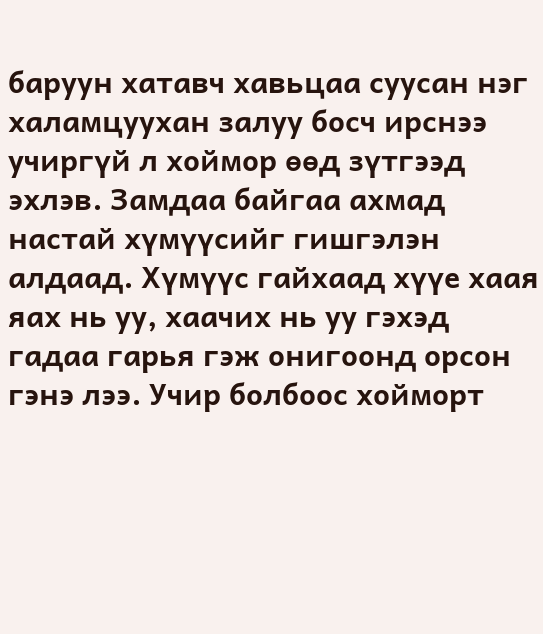баруун хатавч хавьцаа суусан нэг халамцуухан залуу босч ирснээ учиргүй л хоймор өөд зүтгээд эхлэв. Замдаа байгаа ахмад настай хүмүүсийг гишгэлэн алдаад. Хүмүүс гайхаад хүүе хаая яах нь уу, хаачих нь уу гэхэд гадаа гарья гэж онигоонд орсон гэнэ лээ. Учир болбоос хойморт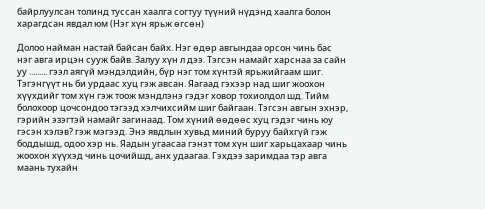байрлуулсан толинд туссан хаалга согтуу түүний нүдэнд хаалга болон харагдсан явдал юм (Нэг хүн ярьж өгсөн)

Долоо найман настай байсан байх. Нэг өдөр авгындаа орсон чинь бас нэг авга ирцэн сууж байв. Залуу хүн л дээ. Тэгсэн намайг харснаа за сайн уу ......... гээл аягүй мэндэлдийн, бүр нэг том хүнтэй ярьжийгаам шиг. Тэгэнгүүт нь би урдаас хуц гэж авсан. Яагаад гэхээр над шиг жоохон хүүхдийг том хүн гэж тоож мэндлэнэ гэдэг ховор тохиолдол шд. Тийм болохоор цочсондоо тэгээд хэлчихсийм шиг байгаан. Тэгсэн авгын эхнэр, гэрийн эзэгтэй намайг загинаад. Том хүний өөдөөс хуц гэдэг чинь юу гэсэн хэлэв? гэж мэгээд. Энэ явдлын хувьд миний буруу байхгүй гэж боддышд, одоо хэр нь. Яадын угаасаа гэнэт том хүн шиг харьцахаар чинь жоохон хүүхэд чинь цочийшд, анх удаагаа. Гэхдээ заримдаа тэр авга маань тухайн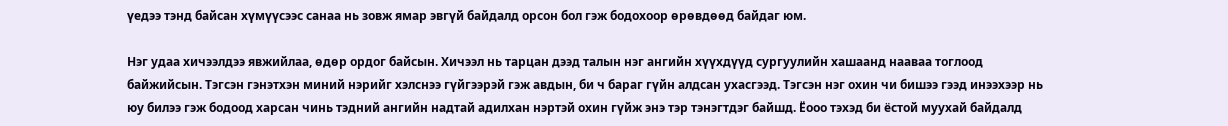үедээ тэнд байсан хүмүүсээс санаа нь зовж ямар эвгүй байдалд орсон бол гэж бодохоор өрөвдөөд байдаг юм.

Нэг удаа хичээлдээ явжийлаа, өдөр ордог байсын. Хичээл нь тарцан дээд талын нэг ангийн хүүхдүүд сургуулийн хашаанд нааваа тоглоод байжийсын. Тэгсэн гэнэтхэн миний нэрийг хэлснээ гүйгээрэй гэж авдын, би ч бараг гүйн алдсан ухасгээд. Тэгсэн нэг охин чи бишээ гээд инээхээр нь юу билээ гэж бодоод харсан чинь тэдний ангийн надтай адилхан нэртэй охин гүйж энэ тэр тэнэгтдэг байшд. Ёооо тэхэд би ёстой муухай байдалд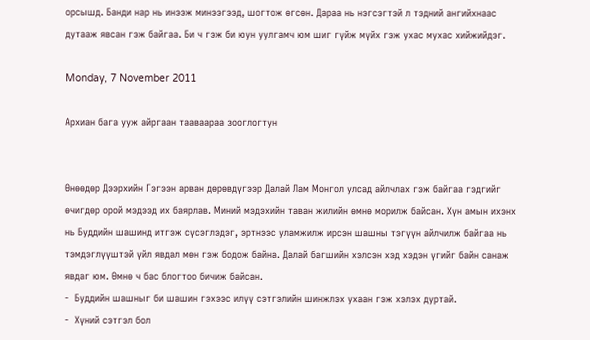орсышд. Банди нар нь инээж минээгээд, шогтож өгсөн. Дараа нь нэгсэгтэй л тэдний ангийхнаас дутааж явсан гэж байгаа. Би ч гэж би юун уулгамч юм шиг гүйж мүйх гэж ухас мухас хийжийдэг.

Monday, 7 November 2011

Архиан бага ууж айргаан тааваараа зооглогтун


Өнөөдөр Дээрхийн Гэгээн арван дөрөвдүгээр Далай Лам Монгол улсад айлчлах гэж байгаа гэдгийг өчигдөр орой мэдээд их баярлав. Миний мэдэхийн таван жилийн өмнө морилж байсан. Хүн амын ихэнх нь Буддийн шашинд итгэж сүсэглэдэг, эртнээс уламжилж ирсэн шашны тэгүүн айлчилж байгаа нь тэмдэглүүштэй үйл явдал мөн гэж бодож байна. Далай багшийн хэлсэн хэд хэдэн үгийг байн санаж явдаг юм. Өмнө ч бас блогтоо бичиж байсан.
-  Буддийн шашныг би шашин гэхээс илүү сэтгэлийн шинжлэх ухаан гэж хэлэх дуртай.
-  Хүний сэтгэл бол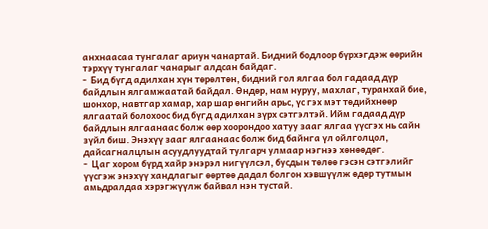анхнаасаа тунгалаг ариун чанартай. Бидний бодлоор бүрхэгдэж өөрийн   тэрхүү тунгалаг чанарыг алдсан байдаг.
-  Бид бүгд адилхан хүн төрөлтөн, бидний гол ялгаа бол гадаад дүр байдлын ялгамжаатай байдал. Өндөр, нам нуруу, махлаг, туранхай бие, шонхор, навтгар хамар, хар шар өнгийн арьс, үс гэх мэт төдийхнөөр ялгаатай болохоос бид бүгд адилхан зүрх сэтгэлтэй. Ийм гадаад дүр байдлын ялгаанаас болж өөр хоорондоо хатуу зааг ялгаа үүсгэх нь сайн зүйл биш. Энэхүү зааг ялгаанаас болж бид байнга үл ойлголцол, дайсагналцлын асуудлуудтай тулгарч улмаар нэгнээ хөнөөдөг.
-  Цаг хором бүрд хайр энэрэл нигүүлсэл, бусдын төлөө гэсэн сэтгэлийг үүсгэж энэхүү хандлагыг өөртөө дадал болгон хэвшүүлж өдөр тутмын амьдралдаа хэрэгжүүлж байвал нэн тустай.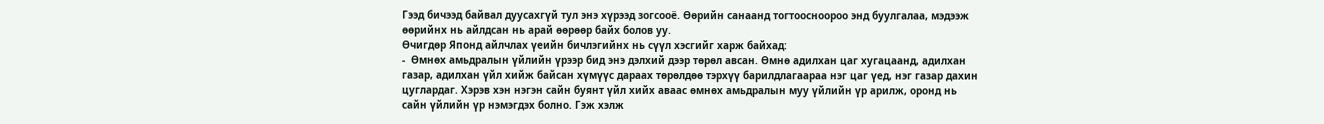Гээд бичээд байвал дуусахгүй тул энэ хүрээд зогсооё. Өөрийн санаанд тогтоосноороо энд буулгалаа, мэдээж өөрийнх нь айлдсан нь арай өөрөөр байх болов уу.
Өчигдөр Японд айлчлах үеийн бичлэгийнх нь сүүл хэсгийг харж байхад:
-  Өмнөх амьдралын үйлийн үрээр бид энэ дэлхий дээр төрөл авсан. Өмнө адилхан цаг хугацаанд, адилхан газар, адилхан үйл хийж байсан хүмүүс дараах төрөлдөө тэрхүү барилдлагаараа нэг цаг үед, нэг газар дахин цуглардаг. Хэрэв хэн нэгэн сайн буянт үйл хийх аваас өмнөх амьдралын муу үйлийн үр арилж, оронд нь сайн үйлийн үр нэмэгдэх болно. Гэж хэлж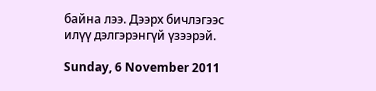байна лээ. Дээрх бичлэгээс илүү дэлгэрэнгүй үзээрэй.

Sunday, 6 November 2011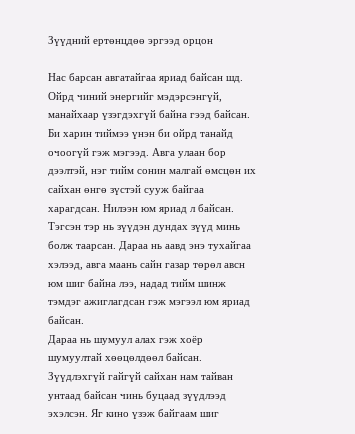Зүүдний ертөнцдөө эргээд орцон

Нас барсан авгатайгаа яриад байсан шд. Ойрд чиний энергийг мэдэрсэнгүй, манайхаар үзэгдэхгүй байна гээд байсан. Би харин тиймээ үнэн би ойрд танайд очоогүй гэж мэгээд. Авга улаан бор дээлтэй, нэг тийм сонин малгай өмсцөн их сайхан өнгө зүстэй сууж байгаа харагдсан. Нилээн юм яриад л байсан. Тэгсэн тэр нь зүүдэн дундах зүүд минь болж таарсан. Дараа нь аавд энэ тухайгаа хэлээд, авга маань сайн газар төрөл авсн юм шиг байна лээ, надад тийм шинж тэмдэг ажиглагдсан гэж мэгээл юм яриад байсан.
Дараа нь шумуул алах гэж хоёр шумуултай хөөцөлдөөл байсан. Зүүдлэхгүй гайгүй сайхан нам тайван унтаад байсан чинь буцаад зүүдлээд эхэлсэн. Яг кино үзэж байгаам шиг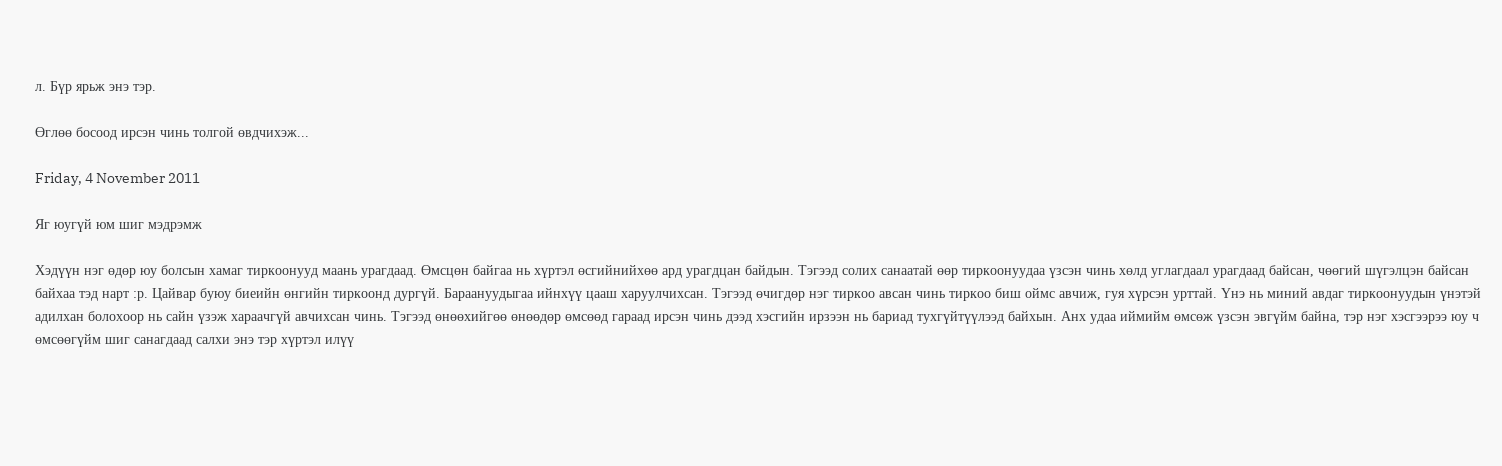л. Бүр ярьж энэ тэр.

Өглөө босоод ирсэн чинь толгой өвдчихэж...

Friday, 4 November 2011

Яг юугүй юм шиг мэдрэмж

Хэдүүн нэг өдөр юу болсын хамаг тиркоонууд маань урагдаад. Өмсцөн байгаа нь хүртэл өсгийнийхөө ард урагдцан байдын. Тэгээд солих санаатай өөр тиркоонуудаа үзсэн чинь хөлд углагдаал урагдаад байсан, чөөгий шүгэлцэн байсан байхаа тэд нарт :р. Цайвар буюу биеийн өнгийн тиркоонд дургүй. Бараануудыгаа ийнхүү цааш харуулчихсан. Тэгээд өчигдөр нэг тиркоо авсан чинь тиркоо биш оймс авчиж, гуя хүрсэн урттай. Үнэ нь миний авдаг тиркоонуудын үнэтэй адилхан болохоор нь сайн үзэж хараачгүй авчихсан чинь. Тэгээд өнөөхийгөө өнөөдөр өмсөөд гараад ирсэн чинь дээд хэсгийн ирзээн нь бариад тухгүйтүүлээд байхын. Анх удаа иймийм өмсөж үзсэн эвгүйм байна, тэр нэг хэсгээрээ юу ч өмсөөгүйм шиг санагдаад салхи энэ тэр хүртэл илүү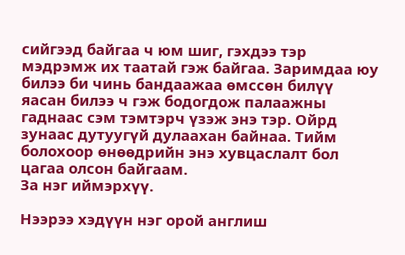сийгээд байгаа ч юм шиг, гэхдээ тэр мэдрэмж их таатай гэж байгаа. Заримдаа юу билээ би чинь бандаажаа өмссөн билүү яасан билээ ч гэж бодогдож палаажны гаднаас сэм тэмтэрч үзэж энэ тэр. Ойрд зунаас дутуугүй дулаахан байнаа. Тийм болохоор өнөөдрийн энэ хувцаслалт бол цагаа олсон байгаам.
За нэг иймэрхүү.

Нээрээ хэдүүн нэг орой англиш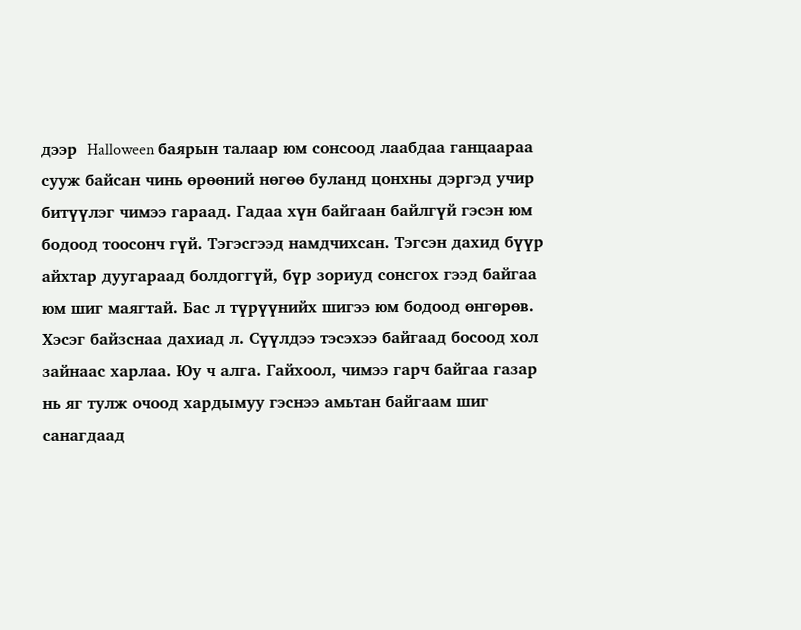дээр  Halloween баярын талаар юм сонсоод лаабдаа ганцаараа сууж байсан чинь өрөөний нөгөө буланд цонхны дэргэд учир битүүлэг чимээ гараад. Гадаа хүн байгаан байлгүй гэсэн юм бодоод тоосонч гүй. Тэгэсгээд намдчихсан. Тэгсэн дахид бүүр айхтар дуугараад болдоггүй, бүр зориуд сонсгох гээд байгаа юм шиг маягтай. Бас л түрүүнийх шигээ юм бодоод өнгөрөв. Хэсэг байзснаа дахиад л. Сүүлдээ тэсэхээ байгаад босоод хол зайнаас харлаа. Юу ч алга. Гайхоол, чимээ гарч байгаа газар нь яг тулж очоод хардымуу гэснээ амьтан байгаам шиг санагдаад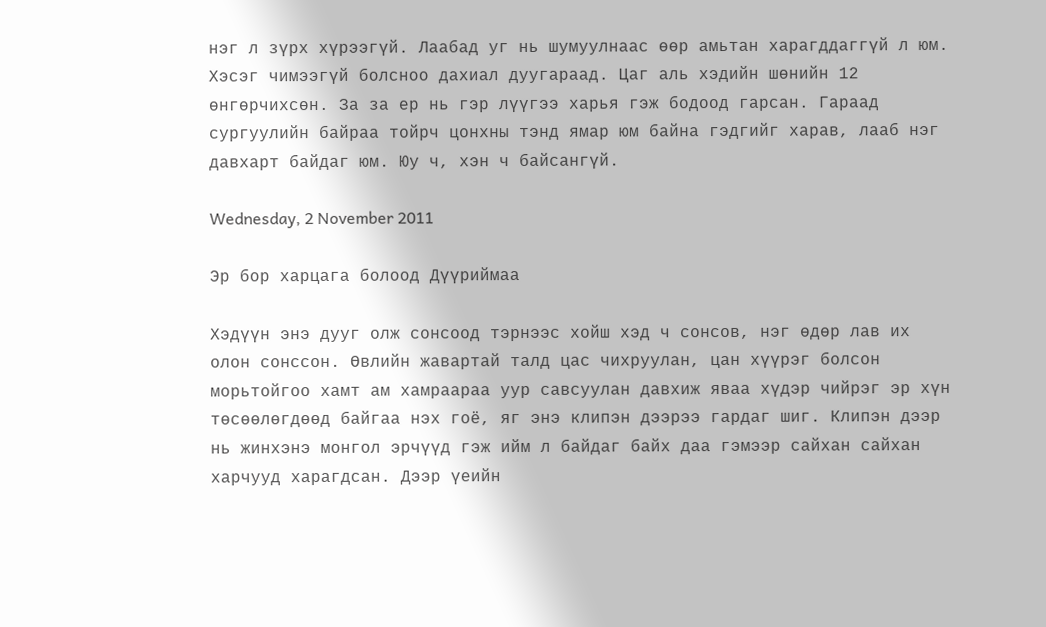нэг л зүрх хүрээгүй. Лаабад уг нь шумуулнаас өөр амьтан харагддаггүй л юм. Хэсэг чимээгүй болсноо дахиал дуугараад. Цаг аль хэдийн шөнийн 12 өнгөрчихсөн. За за ер нь гэр лүүгээ харья гэж бодоод гарсан. Гараад сургуулийн байраа тойрч цонхны тэнд ямар юм байна гэдгийг харав, лааб нэг давхарт байдаг юм. Юу ч, хэн ч байсангүй.

Wednesday, 2 November 2011

Эр бор харцага болоод Дүүриймаа

Хэдүүн энэ дууг олж сонсоод тэрнээс хойш хэд ч сонсов, нэг өдөр лав их олон сонссон. Өвлийн жавартай талд цас чихруулан, цан хүүрэг болсон морьтойгоо хамт ам хамраараа уур савсуулан давхиж яваа хүдэр чийрэг эр хүн төсөөлөгдөөд байгаа нэх гоё, яг энэ клипэн дээрээ гардаг шиг. Клипэн дээр нь жинхэнэ монгол эрчүүд гэж ийм л байдаг байх даа гэмээр сайхан сайхан харчууд харагдсан. Дээр үеийн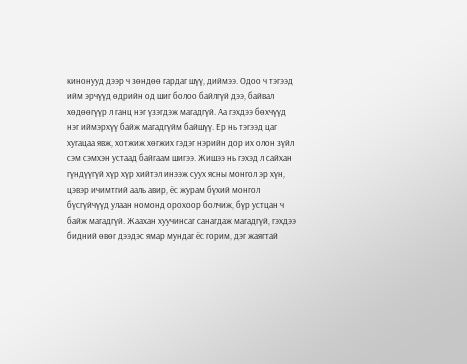кинонууд дээр ч зөндөө гардаг шүү, диймээ. Одоо ч тэгээд ийм эрчүүд өдрийн од шиг болоо байлгүй дээ, байвал хөдөөгүүр л ганц нэг үзэгдэж магадгүй. Аа гэхдээ бөхчүүд нэг иймэрхүү байж магадгүйм байшүү. Ер нь тэгээд цаг хугацаа явж, хотжиж хөгжих гэдэг нэрийн дор их олон зүйл сэм сэмхэн устаад байгаам шигээ. Жишээ нь гэхэд л сайхан гүндүүгүй хүр хүр хийтэл инээж суух ясны монгол эр хүн, цэвэр ичимтгий ааль авир, ёс журам бүхий монгол бүсгүйчүүд улаан номонд орохоор болчиж, бүр устцан ч байж магадгүй. Жаахан хуучинсаг санагдаж магадгүй, гэхдээ бидний өвөг дээдэс ямар мундаг ёс горим, дэг жаягтай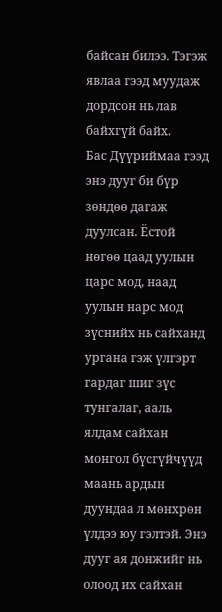байсан билээ. Тэгэж явлаа гээд муудаж дордсон нь лав байхгүй байх.
Бас Дүүриймаа гээд энэ дууг би бүр зөндөө дагаж дуулсан. Ёстой нөгөө цаад уулын царс мод, наад уулын нарс мод зүснийх нь сайханд ургана гэж үлгэрт гардаг шиг зүс тунгалаг, ааль ялдам сайхан монгол бүсгүйчүүд маань ардын дуундаа л мөнхрөн үлдээ юу гэлтэй. Энэ дууг ая донжийг нь олоод их сайхан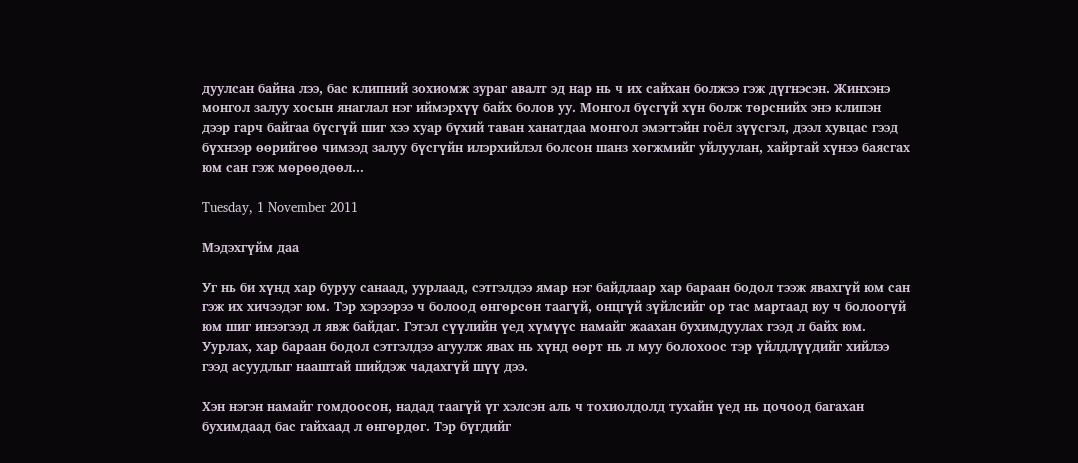дуулсан байна лээ, бас клипний зохиомж зураг авалт эд нар нь ч их сайхан болжээ гэж дүгнэсэн. Жинхэнэ монгол залуу хосын янаглал нэг иймэрхүү байх болов уу. Монгол бүсгүй хүн болж төрснийх энэ клипэн дээр гарч байгаа бүсгүй шиг хээ хуар бүхий таван ханатдаа монгол эмэгтэйн гоёл зүүсгэл, дээл хувцас гээд бүхнээр өөрийгөө чимээд залуу бүсгүйн илэрхийлэл болсон шанз хөгжмийг уйлуулан, хайртай хүнээ баясгах юм сан гэж мөрөөдөөл...

Tuesday, 1 November 2011

Мэдэхгүйм даа

Уг нь би хүнд хар буруу санаад, уурлаад, сэтгэлдээ ямар нэг байдлаар хар бараан бодол тээж явахгүй юм сан гэж их хичээдэг юм. Тэр хэрээрээ ч болоод өнгөрсөн таагүй, онцгүй зүйлсийг ор тас мартаад юу ч болоогүй юм шиг инээгээд л явж байдаг. Гэтэл сүүлийн үед хүмүүс намайг жаахан бухимдуулах гээд л байх юм. Уурлах, хар бараан бодол сэтгэлдээ агуулж явах нь хүнд өөрт нь л муу болохоос тэр үйлдлүүдийг хийлээ гээд асуудлыг нааштай шийдэж чадахгүй шүү дээ.

Хэн нэгэн намайг гомдоосон, надад таагүй үг хэлсэн аль ч тохиолдолд тухайн үед нь цочоод багахан бухимдаад бас гайхаад л өнгөрдөг. Тэр бүгдийг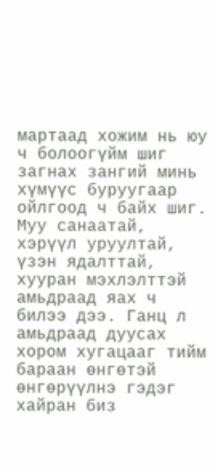мартаад хожим нь юу ч болоогүйм шиг загнах зангий минь хүмүүс буруугаар ойлгоод ч байх шиг. Муу санаатай, хэрүүл уруултай, үзэн ядалттай, хууран мэхлэлттэй амьдраад яах ч билээ дээ. Ганц л амьдраад дуусах хором хугацааг тийм бараан өнгөтэй өнгөрүүлнэ гэдэг хайран биз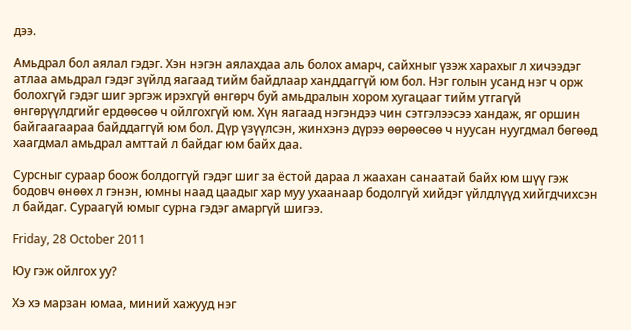дээ.

Амьдрал бол аялал гэдэг. Хэн нэгэн аялахдаа аль болох амарч, сайхныг үзэж харахыг л хичээдэг атлаа амьдрал гэдэг зүйлд яагаад тийм байдлаар ханддаггүй юм бол. Нэг голын усанд нэг ч орж болохгүй гэдэг шиг эргэж ирэхгүй өнгөрч буй амьдралын хором хугацааг тийм утгагүй өнгөрүүлдгийг ердөөсөө ч ойлгохгүй юм. Хүн яагаад нэгэндээ чин сэтгэлээсээ хандаж, яг оршин байгаагаараа байддаггүй юм бол. Дүр үзүүлсэн, жинхэнэ дүрээ өөрөөсөө ч нуусан нуугдмал бөгөөд хаагдмал амьдрал амттай л байдаг юм байх даа.

Сурсныг сураар боож болдоггүй гэдэг шиг за ёстой дараа л жаахан санаатай байх юм шүү гэж бодовч өнөөх л гэнэн, юмны наад цаадыг хар муу ухаанаар бодолгүй хийдэг үйлдлүүд хийгдчихсэн л байдаг. Сураагүй юмыг сурна гэдэг амаргүй шигээ.

Friday, 28 October 2011

Юу гэж ойлгох уу?

Хэ хэ марзан юмаа, миний хажууд нэг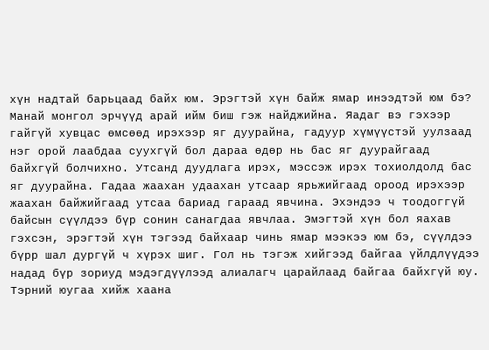хүн надтай барьцаад байх юм. Эрэгтэй хүн байж ямар инээдтэй юм бэ? Манай монгол эрчүүд арай ийм биш гэж найджийна. Яадаг вэ гэхээр гайгүй хувцас өмсөөд ирэхээр яг дуурайна, гадуур хүмүүстэй уулзаад нэг орой лаабдаа суухгүй бол дараа өдөр нь бас яг дуурайгаад байхгүй болчихно. Утсанд дуудлага ирэх, мэссэж ирэх тохиолдолд бас яг дуурайна. Гадаа жаахан удаахан утсаар ярьжийгаад ороод ирэхээр жаахан байжийгаад утсаа бариад гараад явчина. Эхэндээ ч тоодоггүй байсын сүүлдээ бүр сонин санагдаа явчлаа. Эмэгтэй хүн бол яахав гэхсэн, эрэгтэй хүн тэгээд байхаар чинь ямар мээкээ юм бэ, сүүлдээ бүрр шал дургүй ч хүрэх шиг. Гол нь тэгэж хийгээд байгаа үйлдлүүдээ надад бүр зориуд мэдэгдүүлээд алиалагч царайлаад байгаа байхгүй юу. Тэрний юугаа хийж хаана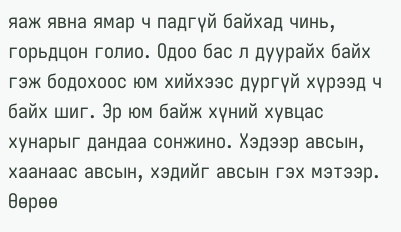яаж явна ямар ч падгүй байхад чинь, горьдцон голио. Одоо бас л дуурайх байх гэж бодохоос юм хийхээс дургүй хүрээд ч байх шиг. Эр юм байж хүний хувцас хунарыг дандаа сонжино. Хэдээр авсын, хаанаас авсын, хэдийг авсын гэх мэтээр. Өөрөө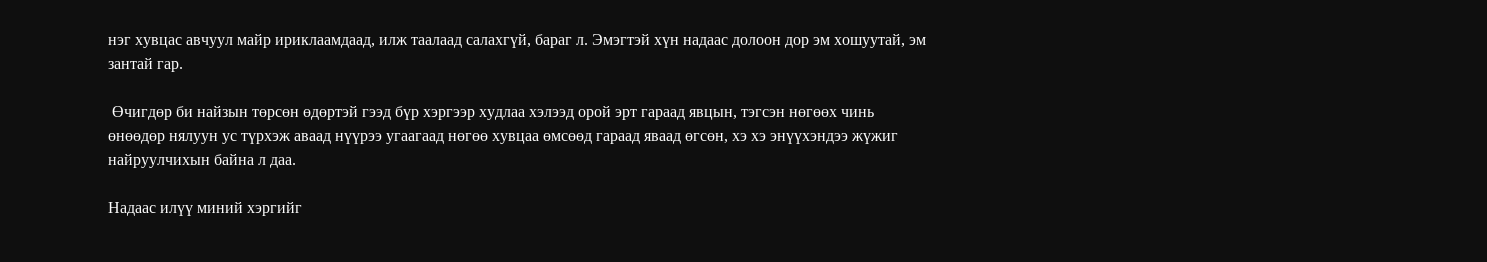нэг хувцас авчуул майр ириклаамдаад, илж таалаад салахгүй, бараг л. Эмэгтэй хүн надаас долоон дор эм хошуутай, эм зантай гар.

 Өчигдөр би найзын төрсөн өдөртэй гээд бүр хэргээр худлаа хэлээд орой эрт гараад явцын, тэгсэн нөгөөх чинь өнөөдөр нялуун ус түрхэж аваад нүүрээ угаагаад нөгөө хувцаа өмсөөд гараад яваад өгсөн, хэ хэ энүүхэндээ жүжиг найруулчихын байна л даа.

Надаас илүү миний хэргийг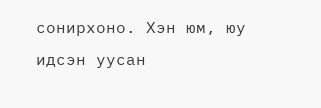сонирхоно. Хэн юм, юу идсэн уусан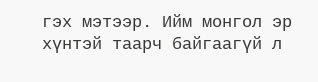гэх мэтээр. Ийм монгол эр хүнтэй таарч байгаагүй л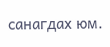санагдах юм.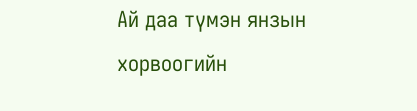Ай даа түмэн янзын хорвоогийн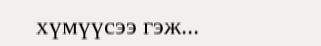хүмүүсээ гэж...